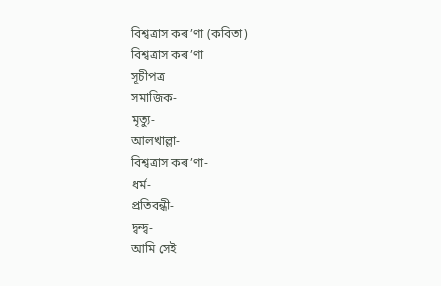বিশ্বত্ৰাস কৰ’ণা (কবিতা)
বিশ্বত্ৰাস কৰ’ণা
সূচীপত্র
সমাজিক-
মৃত্যু-
আলখাল্লা-
বিশ্বত্রাস কৰ’ণা-
ধর্ম-
প্রতিবন্ধী-
দ্বন্দ্ব-
আমি সেই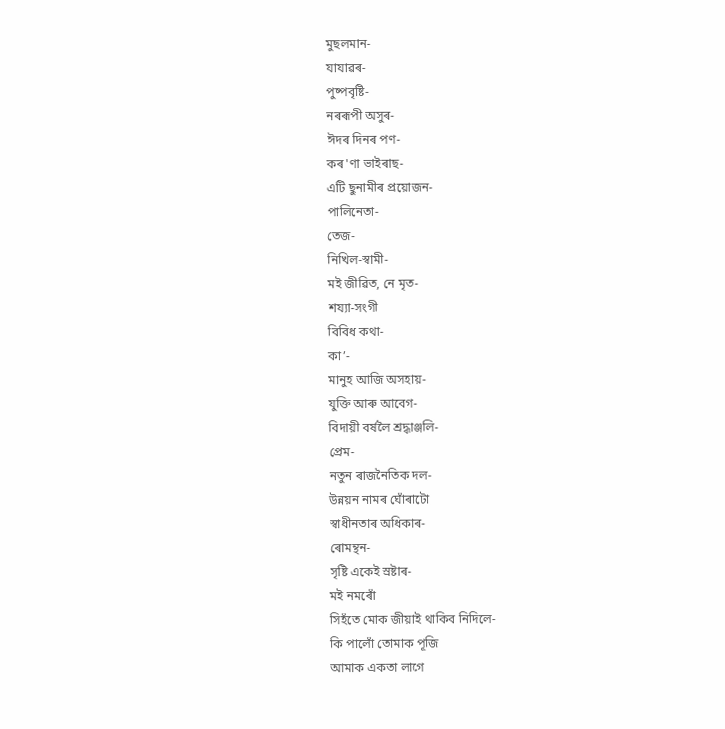মুছলমান-
যাযাৱৰ-
পুষ্পবৃষ্টি-
নৰৰূপী অসুৰ-
ঈদৰ দিনৰ পণ-
কৰ'ণা ভাইৰাছ-
এটি ছুনামীৰ প্ৰয়োজন-
পালিনেতা-
তেজ-
নিখিল-স্বামী-
মই জীৱিত, নে মৃত-
শয্যা-সংগী
বিবিধ কথা-
কা’-
মানুহ আজি অসহায়-
যুক্তি আৰু আবেগ-
বিদায়ী বৰ্ষলৈ শ্রদ্ধাঞ্জলি-
প্রেম-
নতুন ৰাজনৈতিক দল-
উন্নয়ন নামৰ ঘোঁৰাটো
স্বাধীনতাৰ অধিকাৰ-
ৰোমন্থন-
সৃষ্টি একেই স্ৰষ্টাৰ-
মই নমৰোঁ
সিহঁতে মোক জীয়াই থাকিব নিদিলে-
কি পালোঁ তোমাক পূজি
আমাক একতা লাগে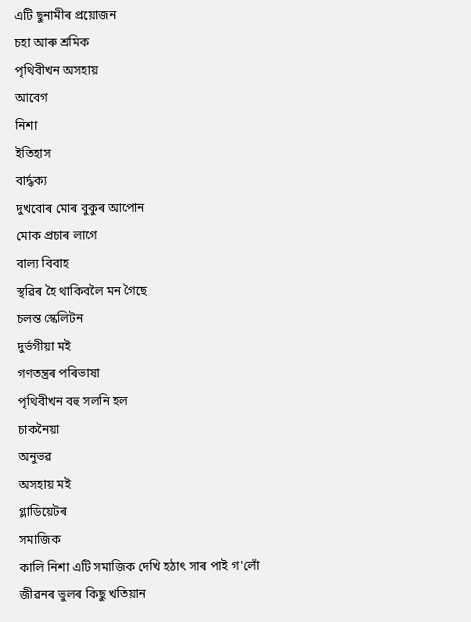এটি ছুনামীৰ প্ৰয়োজন
চহা আৰু শ্ৰমিক
পৃথিবীখন অসহায়
আবেগ
নিশা
ইতিহাস
বাৰ্দ্ধক্য
দুখবোৰ মোৰ বুকুৰ আপোন
মোক প্ৰচাৰ লাগে
বাল্য বিবাহ
স্থৱিৰ হৈ থাকিবলৈ মন গৈছে
চলন্ত স্কেলিটন
দুৰ্ভগীয়া মই
গণতন্ত্ৰৰ পৰিভাষা
পৃথিবীখন বহু সলনি হল
চাকনৈয়া
অনুভৱ
অসহায় মই
গ্লাডিয়েটৰ
সমাজিক
কালি নিশা এটি সমাজিক দেখি হঠাৎ সাৰ পাই গ'লোঁ
জীৱনৰ ভুলৰ কিছু খতিয়ান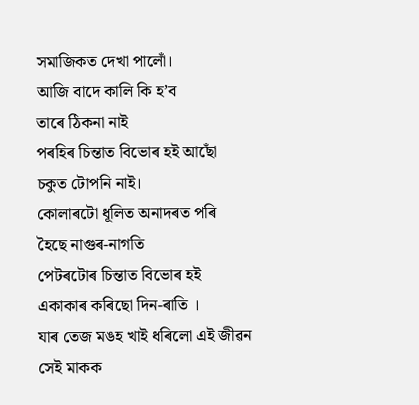সমাজিকত দেখা পালোঁ।
আজি বাদে কালি কি হ’ব
তাৰে ঠিকনা নাই
পৰহিৰ চিন্তাত বিভোৰ হই আছোঁ
চকুত টোপনি নাই।
কোলাৰটো ধূলিত অনাদৰত পৰি
হৈছে নাগুৰ-নাগতি
পেটৰটোৰ চিন্তাত বিভোৰ হই
একাকাৰ কৰিছো দিন-ৰাতি ।
যাৰ তেজ মঙহ খাই ধৰিলো এই জীৱন
সেই মাকক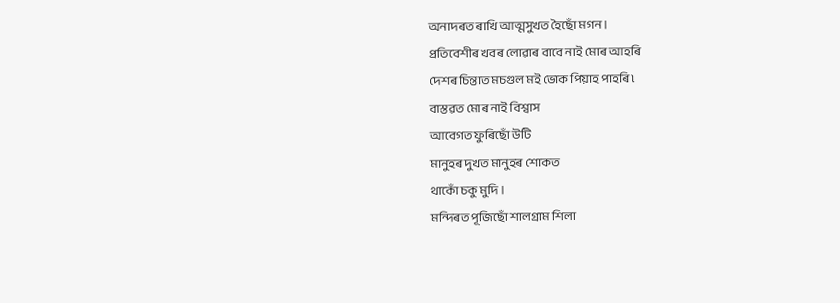অনাদৰত ৰাখি আত্মসুখত হৈছোঁ মগন ।
প্রতিবেশীৰ খবৰ লোৱাৰ বাবে নাই মোৰ আহৰি
দেশৰ চিন্তাত মচগুল মই ভোক পিয়াহ পাহৰি ৷
বাস্তৱত মোৰ নাই বিশ্বাস
আবেগত ফুৰিছোঁ উটি
মানুহৰ দুখত মানুহৰ শোকত
থাকোঁ চকু মুদি ।
মন্দিৰত পূজিছোঁ শালগ্রাম শিলা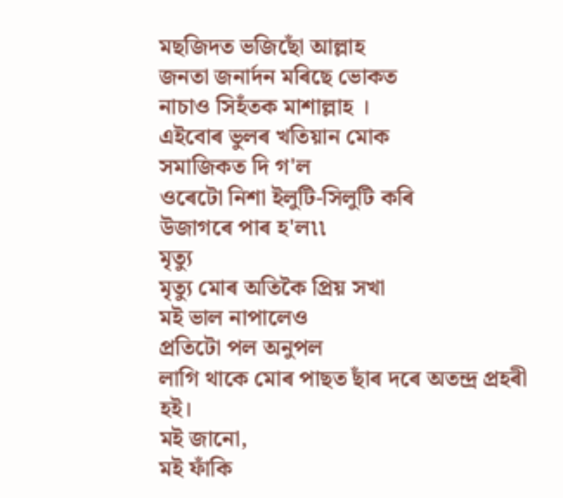মছজিদত ভজিছোঁ আল্লাহ
জনতা জনার্দন মৰিছে ভোকত
নাচাও সিহঁতক মাশাল্লাহ ।
এইবোৰ ভুলৰ খতিয়ান মোক
সমাজিকত দি গ'ল
ওৰেটো নিশা ইলুটি-সিলুটি কৰি
উজাগৰে পাৰ হ'ল৷৷
মৃত্যু
মৃত্যু মোৰ অতিকৈ প্রিয় সখা
মই ভাল নাপালেও
প্ৰতিটো পল অনুপল
লাগি থাকে মোৰ পাছত ছাঁৰ দৰে অতন্দ্ৰ প্ৰহৰী
হই।
মই জানো,
মই ফাঁকি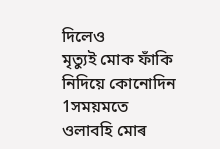দিলেও
মৃত্যুই মোক ফাঁকি নিদিয়ে কোনোদিন
1সময়মতে ওলাবহি মোৰ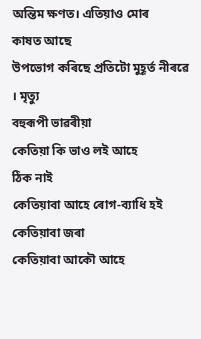অন্তিম ক্ষণত। এতিয়াও মোৰ
কাষত আছে
উপভোগ কৰিছে প্ৰতিটো মুহূৰ্ত নীৰৱে । মৃত্যু
বহুৰূপী ভাৱৰীয়া
কেতিয়া কি ভাও লই আহে
ঠিক নাই
কেতিয়াবা আহে ৰোগ-ব্যাধি হই
কেতিয়াবা জৰা
কেতিয়াবা আকৌ আহে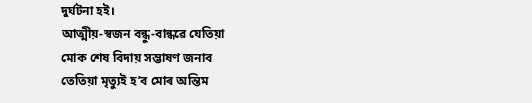দুর্ঘটনা হই।
আত্মীয়-স্বজন বন্ধু-বান্ধৱে যেতিয়া
মোক শেষ বিদায় সম্ভাষণ জনাব
তেতিয়া মৃত্যুই হ’ব মোৰ অন্তিম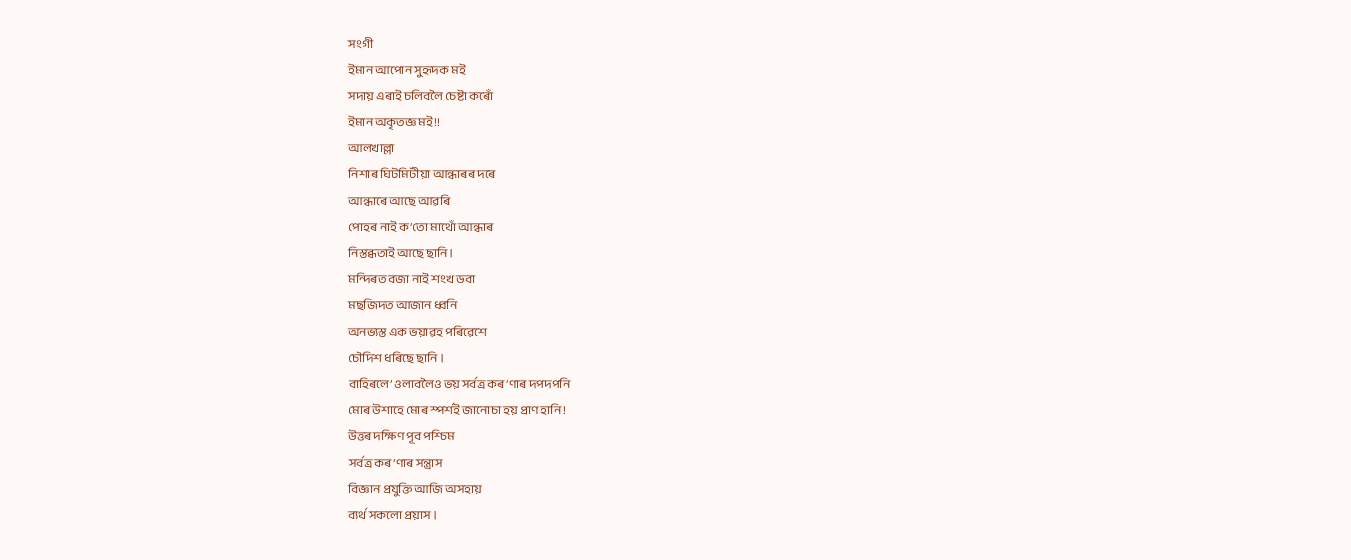সংগী
ইমান আপোন সুহৃদক মই
সদায় এৰাই চলিবলৈ চেষ্টা কৰোঁ
ইমান অকৃতজ্ঞ মই!!
আলখাল্লা
নিশাৰ ঘিটমিটীয়া আন্ধাৰৰ দৰে
আন্ধাৰে আছে আৱৰি
পোহৰ নাই ক’তো মাথোঁ আন্ধাৰ
নিস্তব্ধতাই আছে ছানি ।
মন্দিৰত বজা নাই শংখ ডবা
মছজিদত আজান ধ্বনি
অনভ্যস্ত এক ভয়াৱহ পৰিৱেশে
চৌদিশ ধৰিছে ছানি ।
বাহিৰলে’ ওলাবলৈও ভয় সৰ্বত্ৰ কৰ’ণাৰ দপদপনি
মোৰ উশাহে মোৰ স্পৰ্শই জানোচা হয় প্রাণ হানি !
উত্তৰ দক্ষিণ পূব পশ্চিম
সৰ্বত্ৰ কৰ’ণাৰ সন্ত্ৰাস
বিজ্ঞান প্রযুক্তি আজি অসহায়
ব্যর্থ সকলো প্রয়াস ।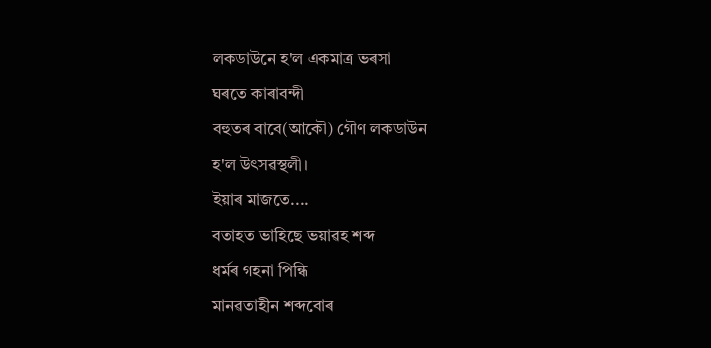লকডাউনে হ'ল একমাত্ৰ ভৰসা
ঘৰতে কাৰাবন্দী
বহুতৰ বাবে(আকৌ) গৌণ লকডাউন
হ'ল উৎসৱস্থলী।
ইয়াৰ মাজতে....
বতাহত ভাহিছে ভয়াৱহ শব্দ
ধৰ্মৰ গহনা পিন্ধি
মানৱতাহীন শব্দবোৰ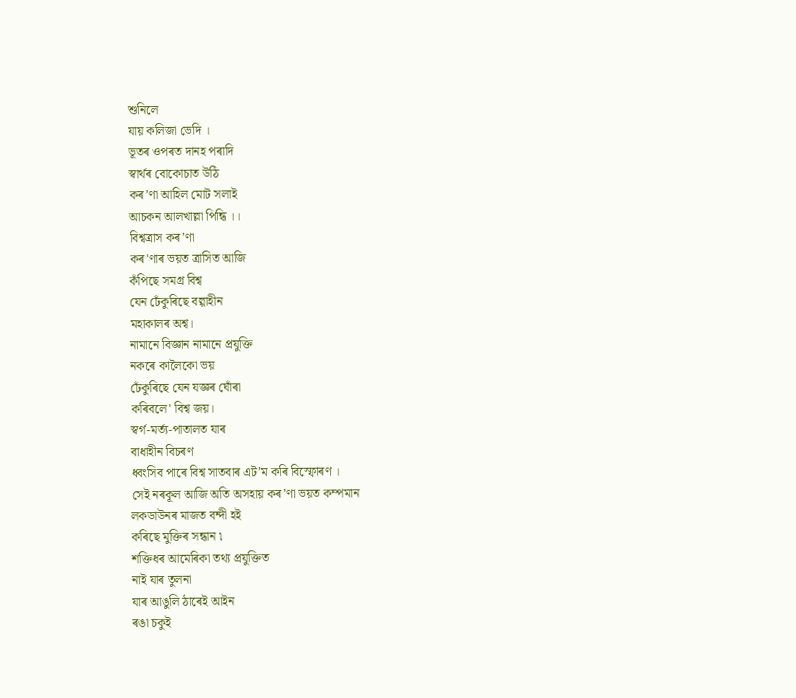শুনিলে
যায় কলিজা ভেদি ।
ভূতৰ ওপৰত দানহ পৰাদি
স্বাৰ্থৰ বোকোচাত উঠি
কৰ’ণা আহিল মোট সলাই
আচকন আলখাল্লা পিন্ধি ।।
বিশ্বত্রাস কৰ’ণা
কৰ'ণাৰ ভয়ত ত্রাসিত আজি
কঁপিছে সমগ্র বিশ্ব
যেন ঢেঁকুৰিছে বল্গাহীন
মহাকালৰ অশ্ব।
নামানে বিজ্ঞান নামানে প্রযুক্তি
নকৰে কালৈকো ভয়
ঢেঁকুৰিছে যেন যজ্ঞৰ ঘোঁৰা
কৰিবলে' বিশ্ব জয়।
স্বর্গ-মর্ত্য-পাতালত যাৰ
বাধাহীন বিচৰণ
ধ্বংসিব পাৰে বিশ্ব সাতবাৰ এট’ম কৰি বিস্ফোৰণ ।
সেই নৰকূল আজি অতি অসহায় কৰ’ণা ভয়ত কম্পমান
লকডাউনৰ মাজত বন্দী হই
কৰিছে মুক্তিৰ সন্ধান ৷
শক্তিধৰ আমেৰিকা তথ্য প্ৰযুক্তিত
নাই যাৰ তুলনা
যাৰ আঙুলি ঠাৰেই আইন
ৰঙা চকুই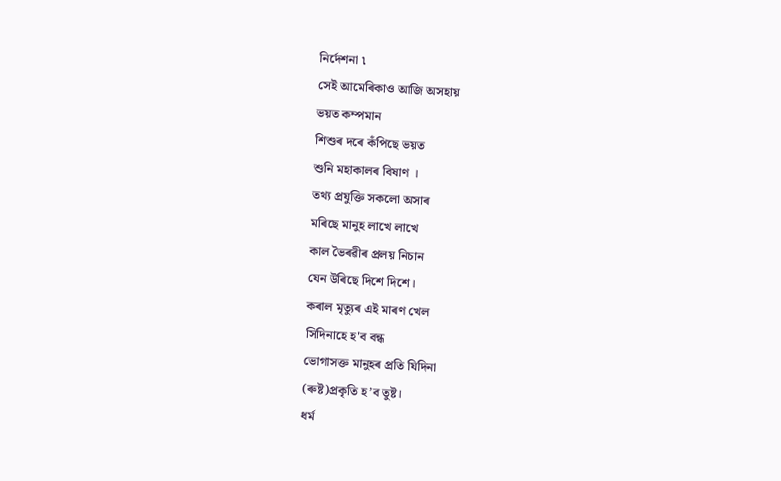নিৰ্দেশনা ৷
সেই আমেৰিকাও আজি অসহায়
ভয়ত কম্পমান
শিশুৰ দৰে কঁপিছে ভয়ত
শুনি মহাকালৰ বিষাণ ।
তথ্য প্রযুক্তি সকলো অসাৰ
মৰিছে মানুহ লাখে লাখে
কাল ভৈৰৱীৰ প্ৰলয় নিচান
যেন উৰিছে দিশে দিশে।
কৰাল মৃত্যুৰ এই মাৰণ খেল
সিদিনাহে হ'ব বন্ধ
ভোগাসক্ত মানুহৰ প্ৰতি যিদিনা
(ৰুষ্ট)প্রকৃতি হ’ব তুষ্ট।
ধর্ম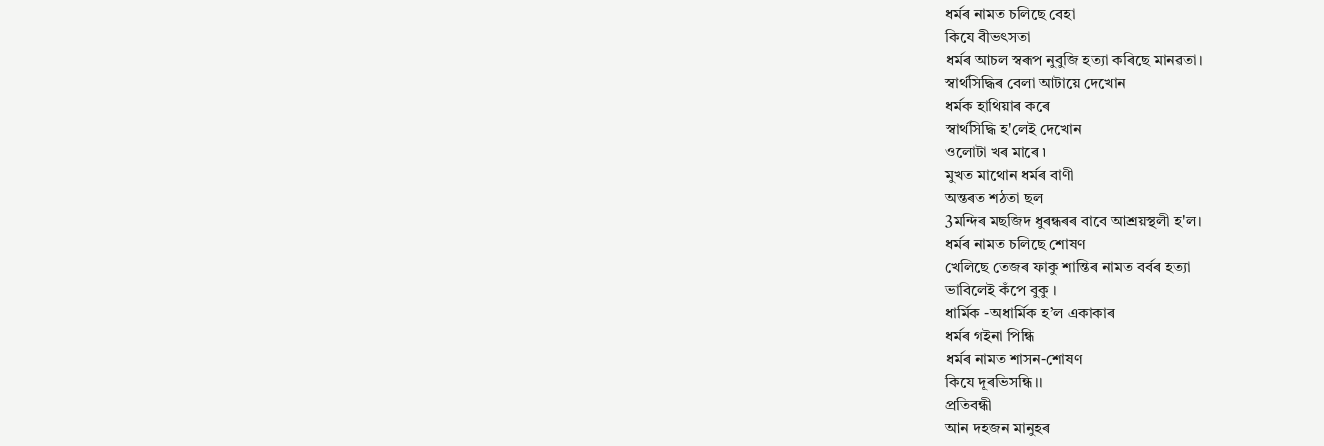ধৰ্মৰ নামত চলিছে বেহা
কিযে বীভৎসতা
ধৰ্মৰ আচল স্বৰূপ নুবুজি হত্যা কৰিছে মানৱতা।
স্বার্থসিদ্ধিৰ বেলা আটায়ে দেখোন
ধৰ্মক হাথিয়াৰ কৰে
স্বার্থসিদ্ধি হ'লেই দেখোন
ওলোটা খৰ মাৰে ৷
মুখত মাথোন ধৰ্মৰ বাণী
অন্তৰত শঠতা ছল
3মন্দিৰ মছজিদ ধুৰন্ধৰৰ বাবে আশ্রয়স্থলী হ'ল।
ধৰ্মৰ নামত চলিছে শোষণ
খেলিছে তেজৰ ফাকু শান্তিৰ নামত বৰ্বৰ হত্যা
ভাবিলেই কঁপে বুকু ।
ধার্মিক -অধার্মিক হ’ল একাকাৰ
ধৰ্মৰ গইনা পিন্ধি
ধৰ্মৰ নামত শাসন-শোষণ
কিযে দূৰভিসন্ধি।।
প্রতিবন্ধী
আন দহজন মানুহৰ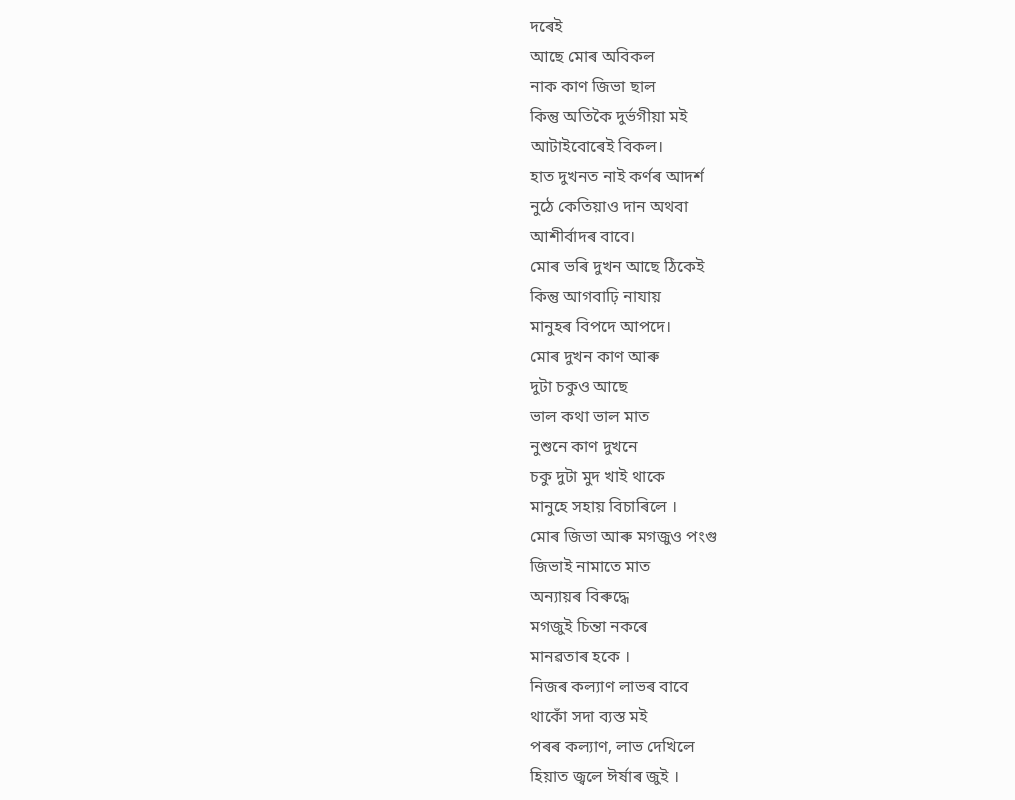দৰেই
আছে মোৰ অবিকল
নাক কাণ জিভা ছাল
কিন্তু অতিকৈ দুৰ্ভগীয়া মই
আটাইবোৰেই বিকল।
হাত দুখনত নাই কৰ্ণৰ আদৰ্শ
নুঠে কেতিয়াও দান অথবা
আশীৰ্বাদৰ বাবে।
মোৰ ভৰি দুখন আছে ঠিকেই
কিন্তু আগবাঢ়ি নাযায়
মানুহৰ বিপদে আপদে।
মোৰ দুখন কাণ আৰু
দুটা চকুও আছে
ভাল কথা ভাল মাত
নুশুনে কাণ দুখনে
চকু দুটা মুদ খাই থাকে
মানুহে সহায় বিচাৰিলে ।
মোৰ জিভা আৰু মগজুও পংগু
জিভাই নামাতে মাত
অন্যায়ৰ বিৰুদ্ধে
মগজুই চিন্তা নকৰে
মানৱতাৰ হকে ।
নিজৰ কল্যাণ লাভৰ বাবে
থাকোঁ সদা ব্যস্ত মই
পৰৰ কল্যাণ, লাভ দেখিলে
হিয়াত জ্বলে ঈৰ্ষাৰ জুই ।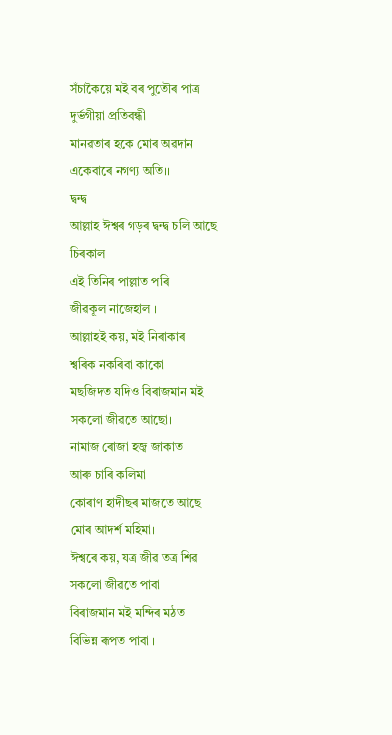সঁচাকৈয়ে মই বৰ পুতৌৰ পাত্ৰ
দুৰ্ভগীয়া প্ৰতিবন্ধী
মানৱতাৰ হকে মোৰ অৱদান
একেবাৰে নগণ্য অতি।।
দ্বন্দ্ব
আল্লাহ ঈশ্বৰ গড়ৰ দ্বন্দ্ব চলি আছে চিৰকাল
এই তিনিৰ পাল্লাত পৰি
জীৱকূল নাজেহাল ।
আল্লাহই কয়, মই নিৰাকাৰ
শ্বৰিক নকৰিবা কাকো
মছজিদত যদিও বিৰাজমান মই
সকলো জীৱতে আছো।
নামাজ ৰোজা হজ্ব জাকাত
আৰু চাৰি কলিমা
কোৰাণ হাদীছৰ মাজতে আছে
মোৰ আদৰ্শ মহিমা।
ঈশ্বৰে কয়, যত্ৰ জীৱ তত্ৰ শিৱ
সকলো জীৱতে পাবা
বিৰাজমান মই মন্দিৰ মঠত
বিভিন্ন ৰূপত পাবা ।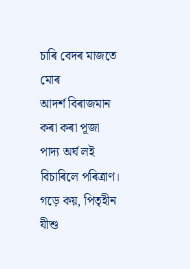চাৰি বেদৰ মাজতে মোৰ
আদৰ্শ বিৰাজমান
কৰা কৰা পূজা পাদ্য অর্ঘ লই
বিচাৰিলে পৰিত্ৰাণ।
গড়ে কয়, পিতৃহীন যীশু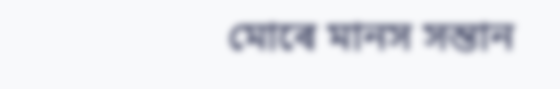মোৰে মানস সন্তান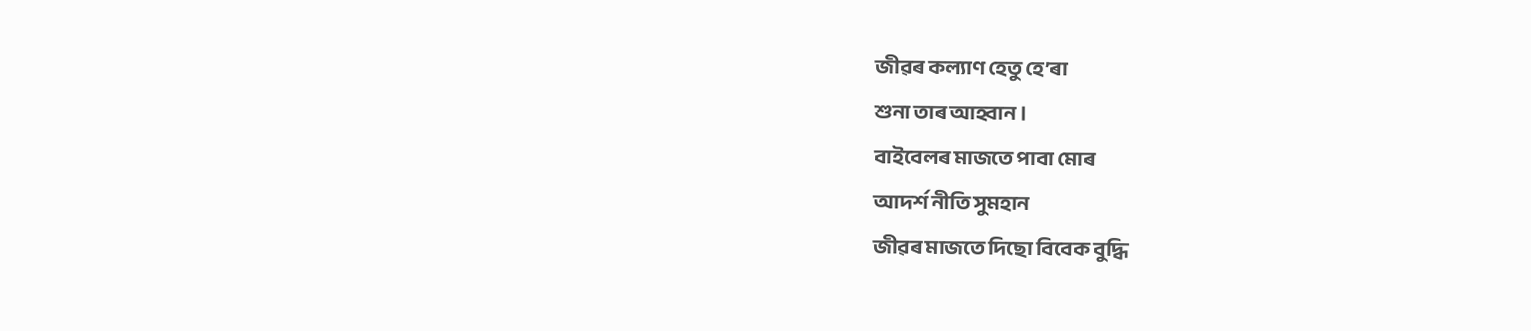জীৱৰ কল্যাণ হেতু হে’ৰা
শুনা তাৰ আহ্বান ।
বাইবেলৰ মাজতে পাবা মোৰ
আদর্শ নীতি সুমহান
জীৱৰ মাজতে দিছো বিবেক বুদ্ধি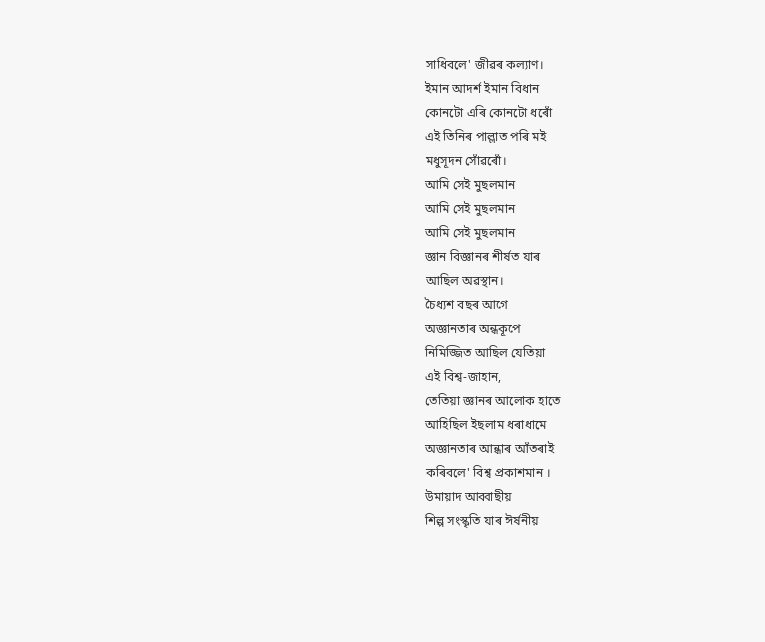সাধিবলে' জীৱৰ কল্যাণ।
ইমান আদর্শ ইমান বিধান
কোনটো এৰি কোনটো ধৰোঁ
এই তিনিৰ পাল্লাত পৰি মই
মধুসূদন সোঁৱৰোঁ।
আমি সেই মুছলমান
আমি সেই মুছলমান
আমি সেই মুছলমান
জ্ঞান বিজ্ঞানৰ শীৰ্ষত যাৰ
আছিল অৱস্থান।
চৈধ্যশ বছৰ আগে
অজ্ঞানতাৰ অন্ধকূপে
নিমিজ্জিত আছিল যেতিয়া
এই বিশ্ব-জাহান,
তেতিয়া জ্ঞানৰ আলোক হাতে
আহিছিল ইছলাম ধৰাধামে
অজ্ঞানতাৰ আন্ধাৰ আঁতৰাই
কৰিবলে' বিশ্ব প্রকাশমান ।
উমায়াদ আব্বাছীয়
শিল্প সংস্কৃতি যাৰ ঈৰ্ষনীয়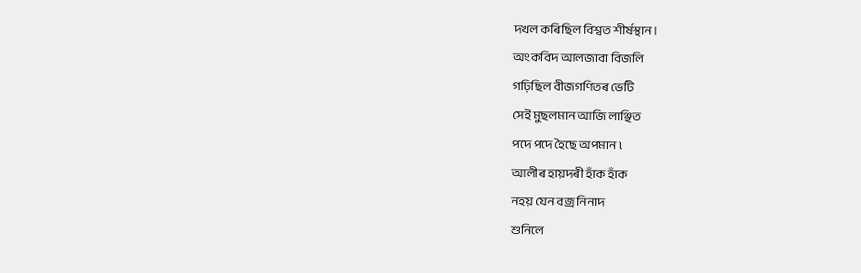দখল কৰিছিল বিশ্বত শীর্ষস্থান।
অংকবিদ আলজাবা বিজলি
গঢ়িছিল বীজগণিতৰ ভেটি
সেই মুছলমান আজি লাঞ্ছিত
পদে পদে হৈছে অপমান ৷
আলীৰ হায়দৰী হাঁক হাঁক
নহয় যেন বজ্র নিনাদ
শুনিলে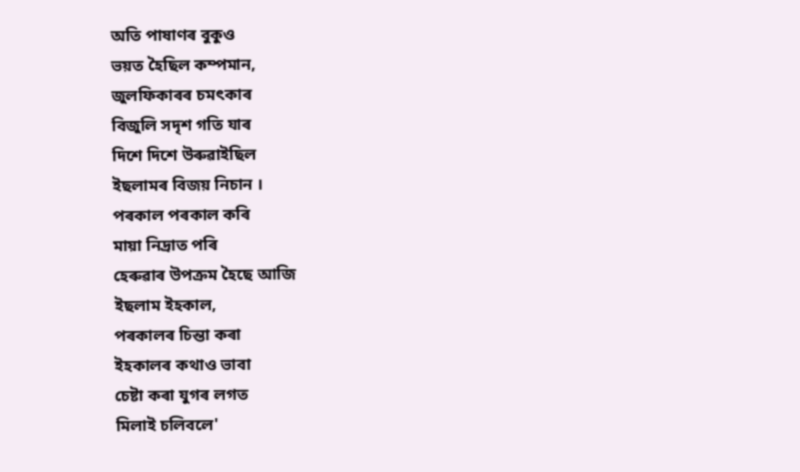অতি পাষাণৰ বুকুও
ভয়ত হৈছিল কম্পমান,
জুলফিকাৰৰ চমৎকাৰ
বিজুলি সদৃশ গতি যাৰ
দিশে দিশে উৰুৱাইছিল
ইছলামৰ বিজয় নিচান ।
পৰকাল পৰকাল কৰি
মায়া নিদ্ৰাত পৰি
হেৰুৱাৰ উপক্ৰম হৈছে আজি
ইছলাম ইহকাল,
পৰকালৰ চিন্তা কৰা
ইহকালৰ কথাও ভাবা
চেষ্টা কৰা যুগৰ লগত
মিলাই চলিবলে'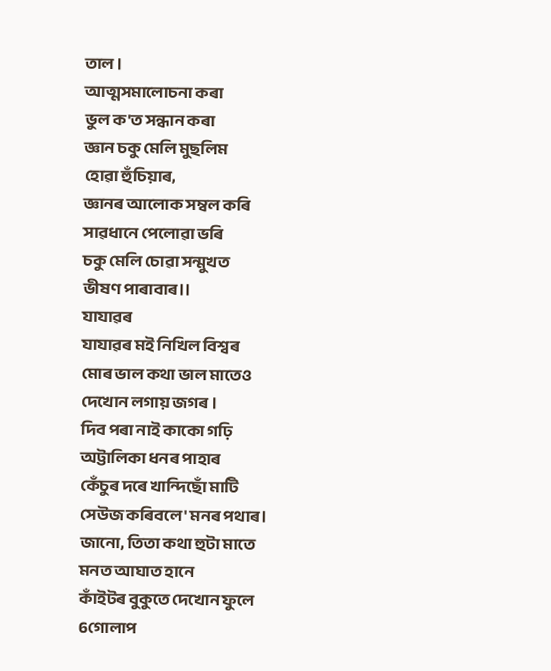তাল ।
আত্মসমালোচনা কৰা
ভুল ক'ত সন্ধান কৰা
জ্ঞান চকু মেলি মুছলিম
হোৱা হুঁচিয়াৰ,
জ্ঞানৰ আলোক সম্বল কৰি
সাৱধানে পেলোৱা ভৰি
চকু মেলি চোৱা সন্মুখত
ভীষণ পাৰাবাৰ।।
যাযাৱৰ
যাযাৱৰ মই নিখিল বিশ্বৰ
মোৰ ভাল কথা ভাল মাতেও
দেখোন লগায় জগৰ ।
দিব পৰা নাই কাকো গঢ়ি
অট্টালিকা ধনৰ পাহাৰ
কেঁচুৰ দৰে খান্দিছোঁ মাটি
সেউজ কৰিবলে' মনৰ পথাৰ।
জানো, তিতা কথা হুটা মাতে
মনত আঘাত হানে
কাঁইটৰ বুকুতে দেখোন ফুলে
6গোলাপ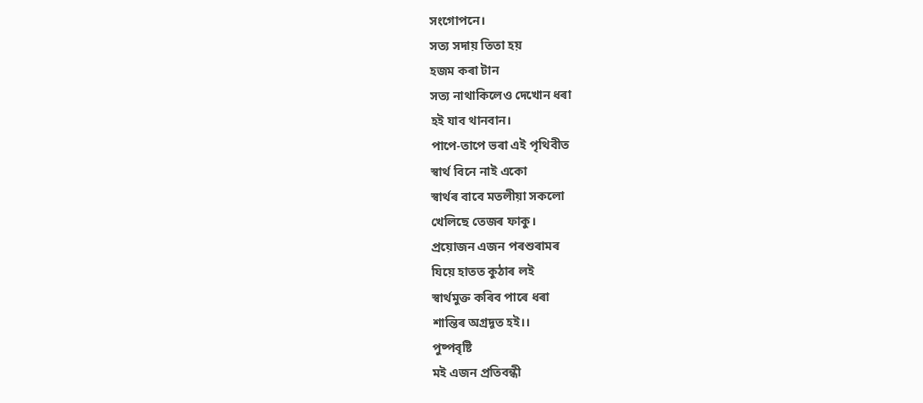সংগোপনে।
সত্য সদায় তিতা হয়
হজম কৰা টান
সত্য নাথাকিলেও দেখোন ধৰা
হই যাব থানবান।
পাপে-তাপে ভৰা এই পৃথিবীত
স্বার্থ বিনে নাই একো
স্বাৰ্থৰ বাবে মতলীয়া সকলো
খেলিছে তেজৰ ফাকু।
প্রয়োজন এজন পৰশুৰামৰ
যিয়ে হাতত কুঠাৰ লই
স্বার্থমুক্ত কৰিব পাৰে ধৰা
শান্তিৰ অগ্ৰদূত হই।।
পুষ্পবৃষ্টি
মই এজন প্রতিবন্ধী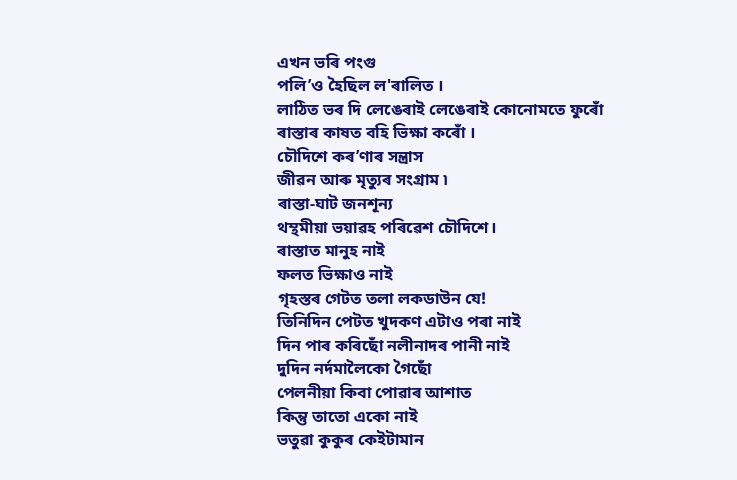এখন ভৰি পংগু
পলি’ও হৈছিল ল'ৰালিত ।
লাঠিত ভৰ দি লেঙেৰাই লেঙেৰাই কোনোমতে ফুৰোঁ
ৰাস্তাৰ কাষত বহি ভিক্ষা কৰোঁ ।
চৌদিশে কৰ’ণাৰ সন্ত্ৰাস
জীৱন আৰু মৃত্যুৰ সংগ্ৰাম ৷
ৰাস্তা-ঘাট জনশূন্য
থম্থমীয়া ভয়াৱহ পৰিৱেশ চৌদিশে।
ৰাস্তাত মানুহ নাই
ফলত ভিক্ষাও নাই
গৃহস্তৰ গেটত তলা লকডাউন যে!
তিনিদিন পেটত খুদকণ এটাও পৰা নাই
দিন পাৰ কৰিছোঁ নলীনাদৰ পানী নাই
দুদিন নৰ্দমালৈকো গৈছোঁ
পেলনীয়া কিবা পোৱাৰ আশাত
কিন্তু তাতো একো নাই
ভতুৱা কুকুৰ কেইটামান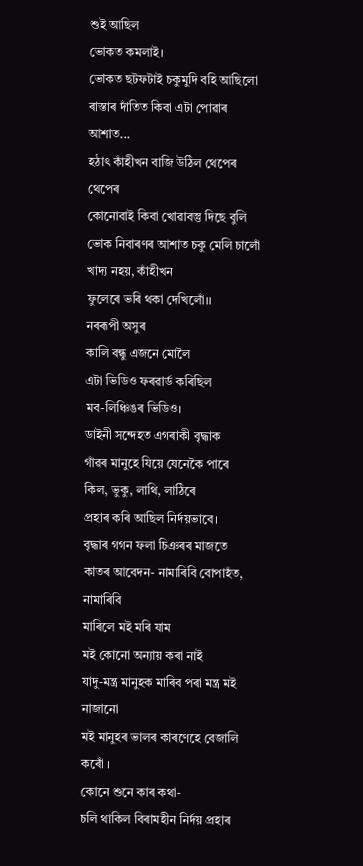শুই আছিল
ভোকত কমলাই।
ভোকত ছটফটাই চকুমুদি বহি আছিলো
ৰাস্তাৰ দাঁতিত কিবা এটা পোৱাৰ আশাত...
হঠাৎ কাঁহীখন বাজি উঠিল থেপেৰ থেপেৰ
কোনোবাই কিবা খোৱাবস্তু দিছে বুলি
ভোক নিবাৰণৰ আশাত চকু মেলি চালোঁ
খাদ্য নহয়, কাঁহীখন
ফুলেৰে ভৰি থকা দেখিলোঁ।।
নৰৰূপী অসুৰ
কালি বন্ধু এজনে মোলৈ
এটা ভিডিও ফৰৱাৰ্ড কৰিছিল
মব-লিঞ্চিঙৰ ভিডিও।
ডাইনী সন্দেহত এগৰাকী বৃদ্ধাক
গাঁৱৰ মানুহে যিয়ে যেনেকৈ পাৰে
কিল, ভুকু, লাথি, লাঠিৰে
প্ৰহাৰ কৰি আছিল নির্দয়ভাবে।
বৃদ্ধাৰ গগন ফলা চিঞৰৰ মাজতে
কাতৰ আবেদন- নামাৰিবি বোপাহঁত, নামাৰিবি
মাৰিলে মই মৰি যাম
মই কোনো অন্যায় কৰা নাই
যাদু-মন্ত্ৰ মানুহক মাৰিব পৰা মন্ত্ৰ মই
নাজানো
মই মানুহৰ ভালৰ কাৰণেহে বেজালি কৰোঁ ।
কোনে শুনে কাৰ কথা-
চলি থাকিল বিৰামহীন নির্দয় প্ৰহাৰ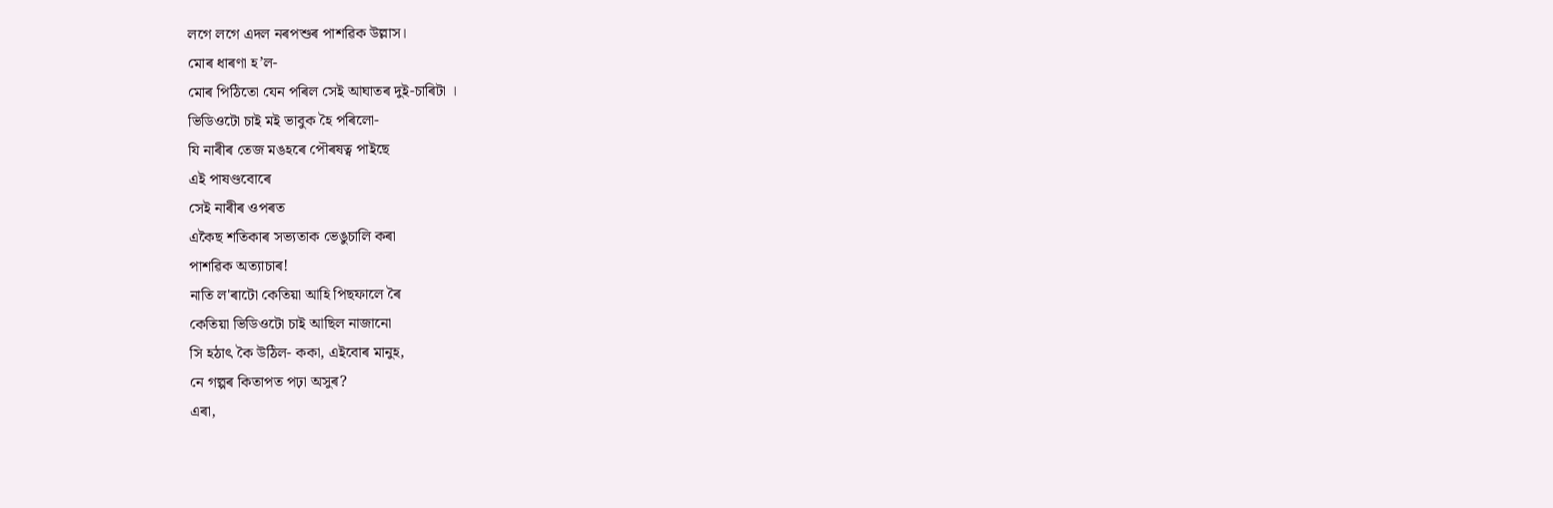লগে লগে এদল নৰপশুৰ পাশৱিক উল্লাস।
মোৰ ধাৰণা হ’ল-
মোৰ পিঠিতো যেন পৰিল সেই আঘাতৰ দুই-চাৰিটা ।
ভিডিওটো চাই মই ভাবুক হৈ পৰিলো-
যি নাৰীৰ তেজ মঙহৰে পৌৰষত্ব পাইছে
এই পাষণ্ডবোৰে
সেই নাৰীৰ ওপৰত
একৈছ শতিকাৰ সভ্যতাক ভেঙুচালি কৰা
পাশৱিক অত্যাচাৰ!
নাতি ল'ৰাটো কেতিয়া আহি পিছফালে ৰৈ
কেতিয়া ভিডিওটো চাই আছিল নাজানো
সি হঠাৎ কৈ উঠিল- ককা, এইবোৰ মানুহ,
নে গল্পৰ কিতাপত পঢ়া অসুৰ?
এৰা,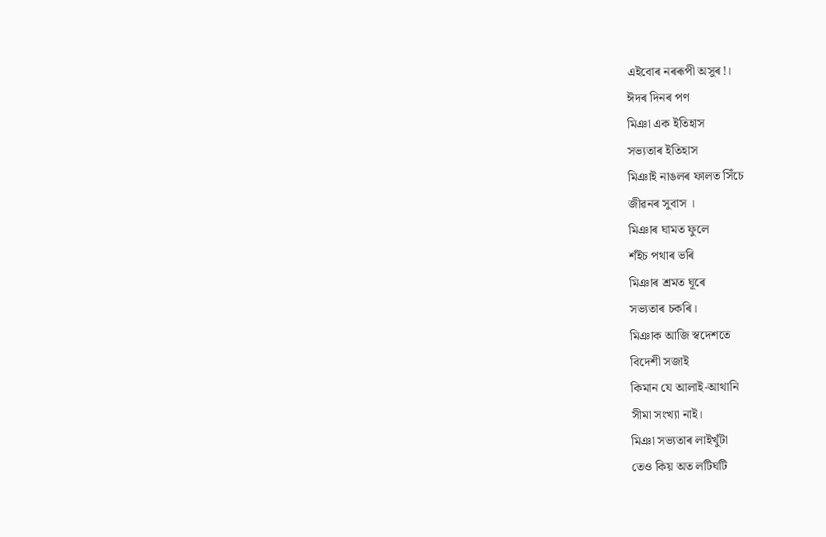এইবোৰ নৰৰূপী অসুৰ!।
ঈদৰ দিনৰ পণ
মিঞা এক ইতিহাস
সভ্যতাৰ ইতিহাস
মিঞাই নাঙলৰ ফালত সিঁচে
জীৱনৰ সুবাস ।
মিঞাৰ ঘামত ফুলে
শঁইচ পথাৰ ভৰি
মিঞাৰ শ্ৰমত ঘূৰে
সভ্যতাৰ চকৰি।
মিঞাক আজি স্বদেশতে
বিদেশী সজাই
কিমান যে আলাই-আথানি
সীমা সংখ্যা নাই।
মিঞা সভ্যতাৰ লাইখুঁটা
তেও কিয় অত লটিঘটি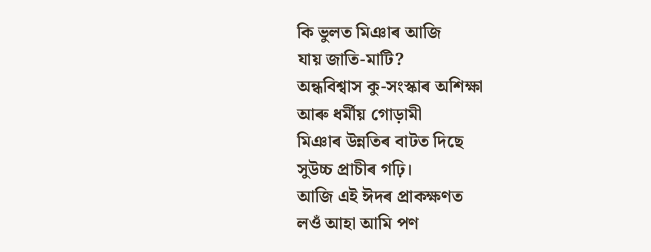কি ভুলত মিঞাৰ আজি
যায় জাতি-মাটি?
অন্ধবিশ্বাস কু-সংস্কাৰ অশিক্ষা
আৰু ধৰ্মীয় গোড়ামী
মিঞাৰ উন্নতিৰ বাটত দিছে
সুউচ্চ প্ৰাচীৰ গঢ়ি।
আজি এই ঈদৰ প্ৰাকক্ষণত
লওঁ আহা আমি পণ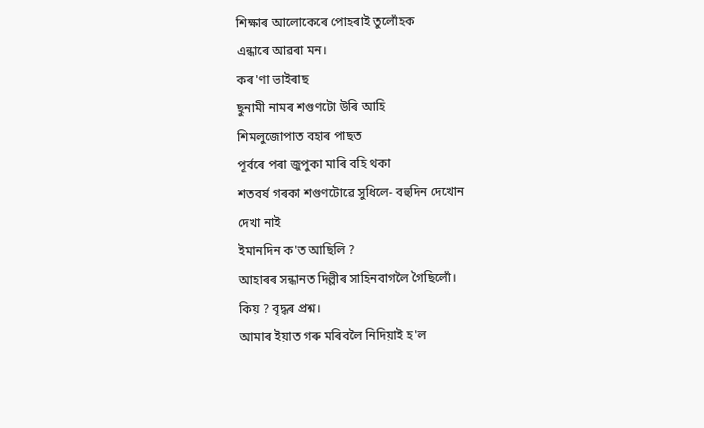শিক্ষাৰ আলোকেৰে পোহৰাই তুলোঁহক
এন্ধাৰে আৱৰা মন।
কৰ'ণা ভাইৰাছ
ছুনামী নামৰ শগুণটো উৰি আহি
শিমলুজোপাত বহাৰ পাছত
পূৰ্বৰে পৰা জুপুকা মাৰি বহি থকা
শতবৰ্ষ গৰকা শগুণটোৱে সুধিলে- বহুদিন দেখোন
দেখা নাই
ইমানদিন ক'ত আছিলি ?
আহাৰৰ সন্ধানত দিল্লীৰ সাহিনবাগলৈ গৈছিলোঁ।
কিয় ? বৃদ্ধৰ প্ৰশ্ন।
আমাৰ ইয়াত গৰু মৰিবলৈ নিদিয়াই হ'ল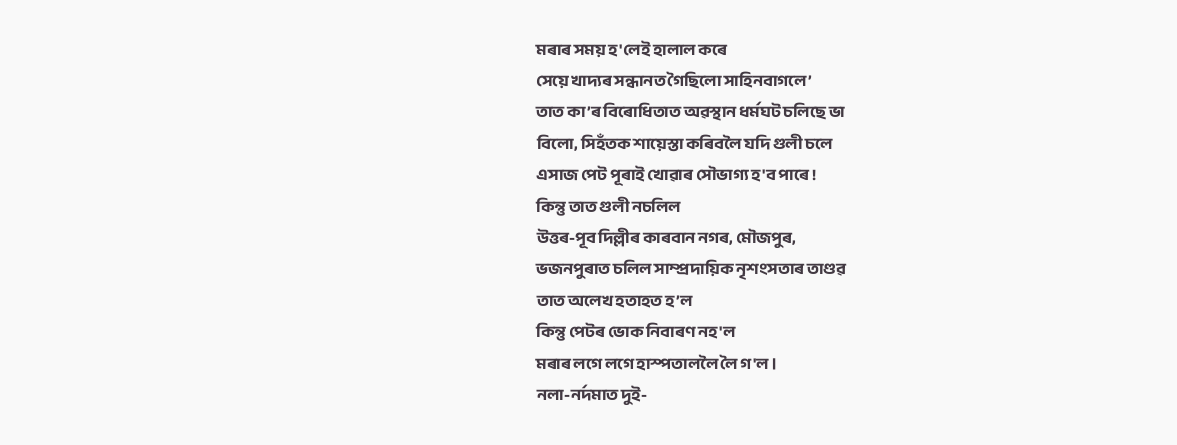মৰাৰ সময় হ'লেই হালাল কৰে
সেয়ে খাদ্যৰ সন্ধানত গৈছিলো সাহিনবাগলে’
তাত কা’ৰ বিৰোধিতাত অৱস্থান ধৰ্মঘট চলিছে ভা
বিলো, সিহঁতক শায়েস্তা কৰিবলৈ যদি গুলী চলে
এসাজ পেট পূৰাই খোৱাৰ সৌভাগ্য হ'ব পাৰে !
কিন্তু তাত গুলী নচলিল
উত্তৰ-পূব দিল্লীৰ কাৰবান নগৰ, মৌজপুৰ,
ভজনপুৰাত চলিল সাম্প্রদায়িক নৃশংসতাৰ তাণ্ডৱ
তাত অলেখ হতাহত হ’ল
কিন্তু পেটৰ ভোক নিবাৰণ নহ'ল
মৰাৰ লগে লগে হাস্পতাললৈ লৈ গ'ল ।
নলা-নৰ্দমাত দুই-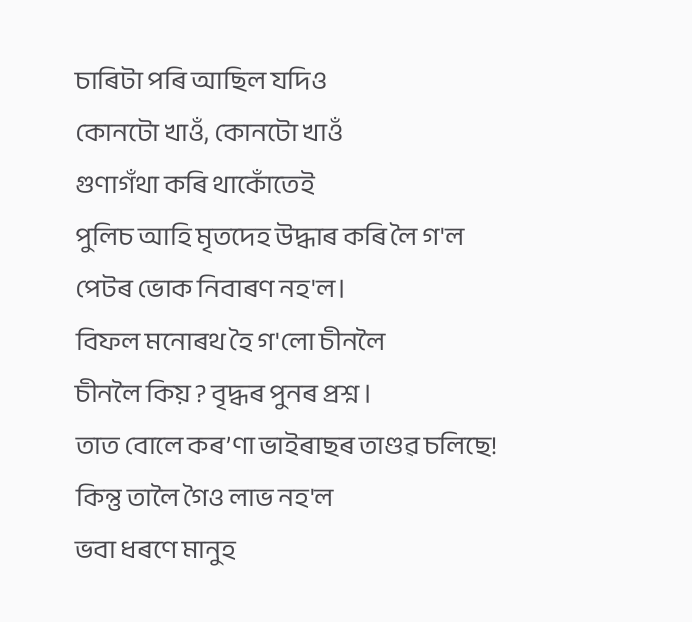চাৰিটা পৰি আছিল যদিও
কোনটো খাওঁ, কোনটো খাওঁ
গুণাগঁথা কৰি থাকোঁতেই
পুলিচ আহি মৃতদেহ উদ্ধাৰ কৰি লৈ গ'ল
পেটৰ ভোক নিবাৰণ নহ'ল।
বিফল মনোৰথ হৈ গ'লো চীনলৈ
চীনলৈ কিয় ? বৃদ্ধৰ পুনৰ প্ৰশ্ন ।
তাত বোলে কৰ’ণা ভাইৰাছৰ তাণ্ডৱ চলিছে!
কিন্তু তালৈ গৈও লাভ নহ'ল
ভবা ধৰণে মানুহ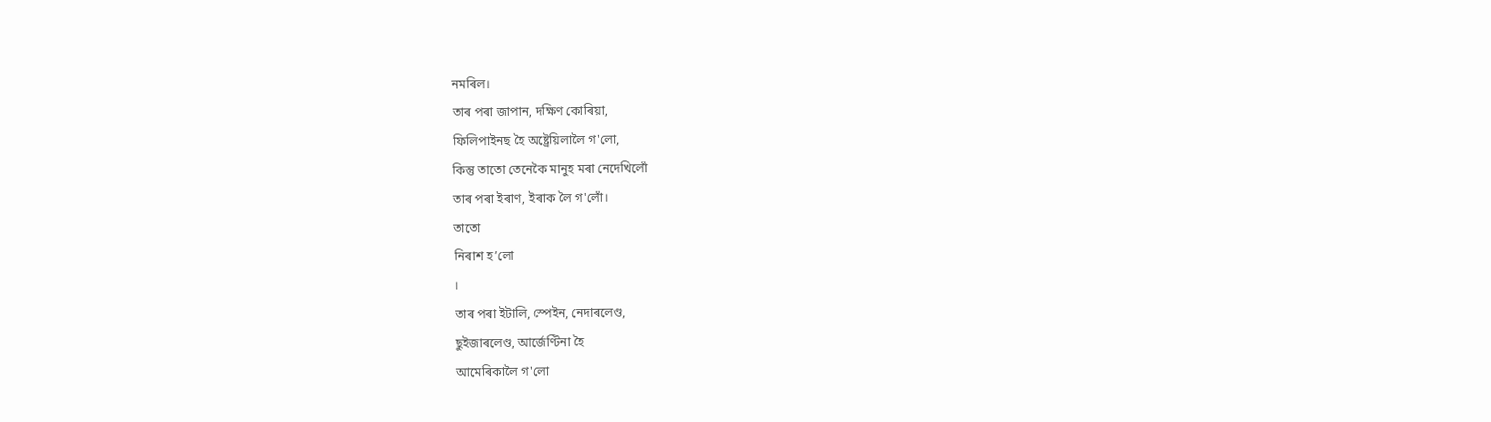নমৰিল।
তাৰ পৰা জাপান, দক্ষিণ কোৰিয়া,
ফিলিপাইনছ হৈ অষ্ট্ৰেয়িলালৈ গ'লো,
কিন্তু তাতো তেনেকৈ মানুহ মৰা নেদেখিলোঁ
তাৰ পৰা ইৰাণ, ইৰাক লৈ গ'লোঁ।
তাতো
নিৰাশ হ’লো
।
তাৰ পৰা ইটালি, স্পেইন, নেদাৰলেণ্ড,
ছুইজাৰলেণ্ড, আৰ্জেণ্টিনা হৈ
আমেৰিকালৈ গ'লো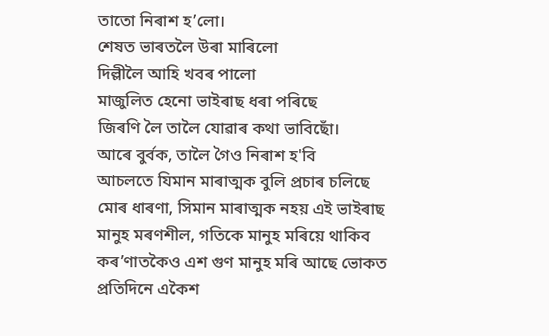তাতো নিৰাশ হ’লো।
শেষত ভাৰতলৈ উৰা মাৰিলো
দিল্লীলৈ আহি খবৰ পালো
মাজুলিত হেনো ভাইৰাছ ধৰা পৰিছে
জিৰণি লৈ তালৈ যোৱাৰ কথা ভাবিছোঁ।
আৰে বুৰ্বক, তালৈ গৈও নিৰাশ হ'বি
আচলতে যিমান মাৰাত্মক বুলি প্ৰচাৰ চলিছে
মোৰ ধাৰণা, সিমান মাৰাত্মক নহয় এই ভাইৰাছ
মানুহ মৰণশীল, গতিকে মানুহ মৰিয়ে থাকিব
কৰ’ণাতকৈও এশ গুণ মানুহ মৰি আছে ভোকত
প্রতিদিনে একৈশ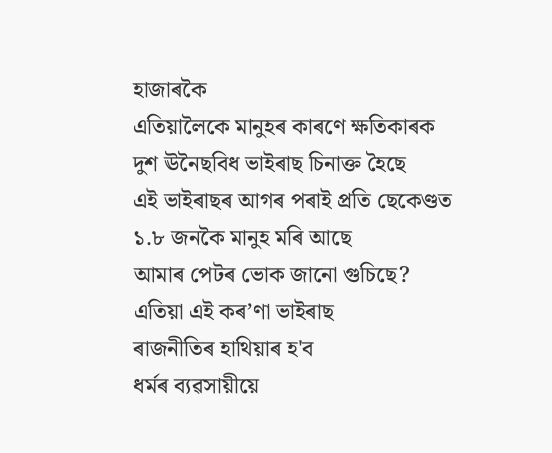হাজাৰকৈ
এতিয়ালৈকে মানুহৰ কাৰণে ক্ষতিকাৰক
দুশ ঊনৈছবিধ ভাইৰাছ চিনাক্ত হৈছে
এই ভাইৰাছৰ আগৰ পৰাই প্ৰতি ছেকেণ্ডত
১.৮ জনকৈ মানুহ মৰি আছে
আমাৰ পেটৰ ভোক জানো গুচিছে?
এতিয়া এই কৰ’ণা ভাইৰাছ
ৰাজনীতিৰ হাথিয়াৰ হ'ব
ধৰ্মৰ ব্যৱসায়ীয়ে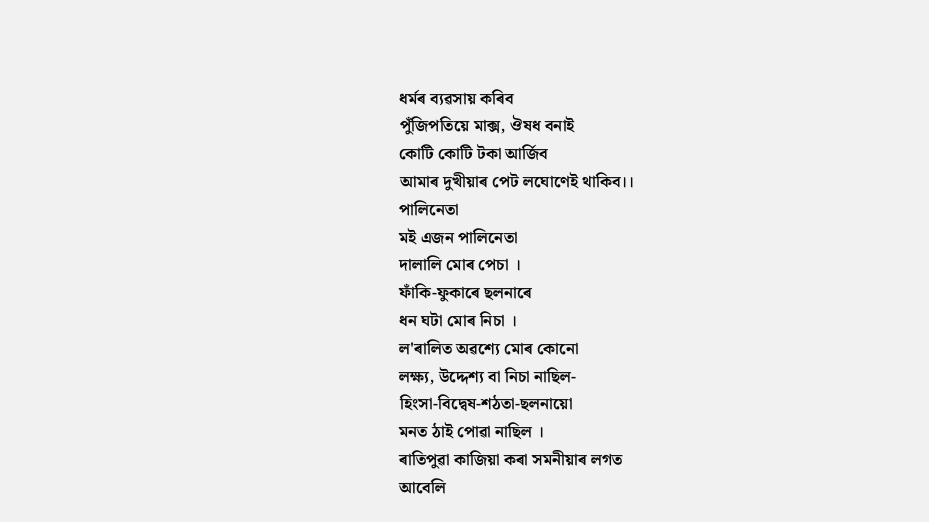ধৰ্মৰ ব্যৱসায় কৰিব
পুঁজিপতিয়ে মাক্স, ঔষধ বনাই
কোটি কোটি টকা আর্জিব
আমাৰ দুখীয়াৰ পেট লঘোণেই থাকিব।।
পালিনেতা
মই এজন পালিনেতা
দালালি মোৰ পেচা ।
ফাঁকি-ফুকাৰে ছলনাৰে
ধন ঘটা মোৰ নিচা ।
ল'ৰালিত অৱশ্যে মোৰ কোনো
লক্ষ্য, উদ্দেশ্য বা নিচা নাছিল-
হিংসা-বিদ্বেষ-শঠতা-ছলনায়ো
মনত ঠাই পোৱা নাছিল ।
ৰাতিপুৱা কাজিয়া কৰা সমনীয়াৰ লগত
আবেলি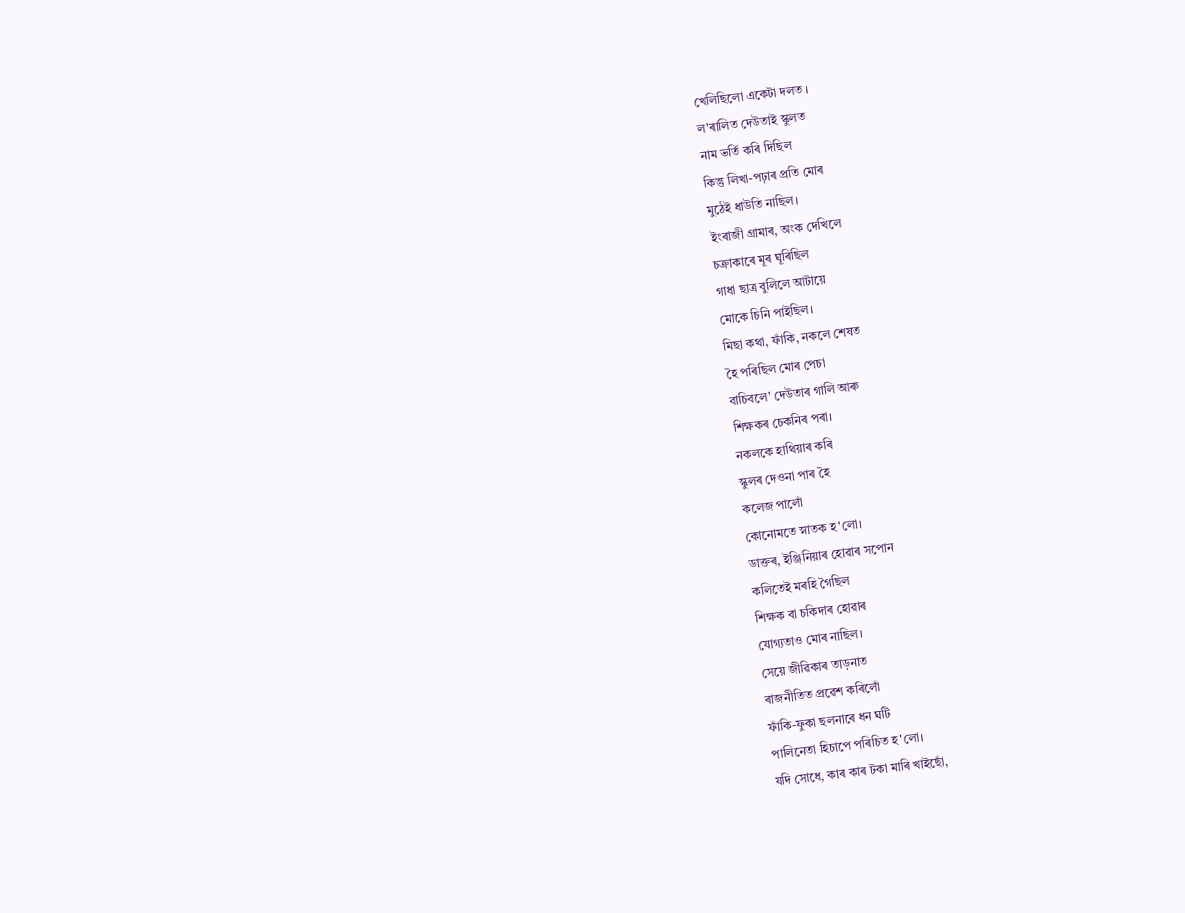খেলিছিলো একেটা দলত ।
ল'ৰালিত দেউতাই স্কুলত
নাম ভৰ্তি কৰি দিছিল
কিন্তু লিখা-পঢ়াৰ প্ৰতি মোৰ
মুঠেই ধাউতি নাছিল।
ইংৰাজী গ্ৰামাৰ, অংক দেখিলে
চক্ৰাকাৰে মূৰ ঘূৰিছিল
গাধা ছাত্ৰ বুলিলে আটায়ে
মোকে চিনি পাইছিল।
মিছা কথা, ফাঁকি, নকলে শেষত
হৈ পৰিছিল মোৰ পেচা
বাচিবলে' দেউতাৰ গালি আৰু
শিক্ষকৰ চেকনিৰ পৰা।
নকলকে হাথিয়াৰ কৰি
স্কুলৰ দেওনা পাৰ হৈ
কলেজ পালোঁ
কোনোমতে স্নাতক হ'লো।
ডাক্তৰ, ইঞ্জিনিয়াৰ হোৱাৰ সপোন
কলিতেই মৰহি গৈছিল
শিক্ষক বা চকিদাৰ হোৱাৰ
যোগ্যতাও মোৰ নাছিল।
সেয়ে জীৱিকাৰ তাড়নাত
ৰাজনীতিত প্ৰৱেশ কৰিলোঁ
ফাঁকি-ফুকা ছলনাৰে ধন ঘটি
পালিনেতা হিচাপে পৰিচিত হ'লো।
যদি সোধে, কাৰ কাৰ টকা মাৰি খাইছোঁ,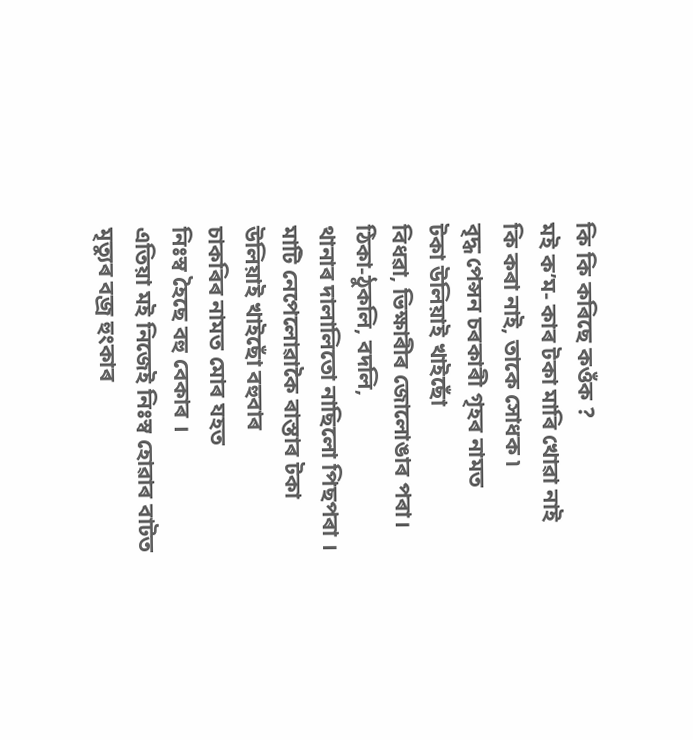কি কি কৰিছে কওঁক ?
মই ক’ম- কাৰ টকা মাৰি খোৱা নাই
কি কৰা নাই, তাকে সোধক ৷
বৃদ্ধ পেন্সন চৰকাৰী গৃহৰ নামত
টকা উলিয়াই খাইছোঁ
বিধৱা, ভিক্ষাৰীৰ জোলোঙাৰ পৰা।
ঠিকা-ঠুকলি, বদলি,
থানাৰ দালালিতো নাছিলো পিছপৰা ।
মাটি নেপেলোৱাকৈ ৰাস্তাৰ টকা
উলিয়াই খাইছোঁ বহুবাৰ
চাকৰিৰ নামত মোৰ যহত
নিঃস্ব হৈছে বহু বেকাৰ ।
এতিয়া মই নিজেই নিঃস্ব হোৱাৰ বাটত
মৃত্যুৰ বজ্ৰ হুংকাৰ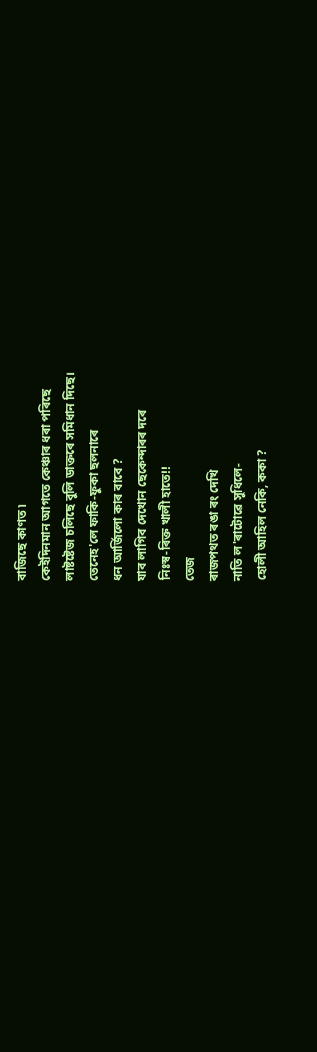বাজিছে কাণত ৷
কেইদিনমান আগতে কেঞ্চাৰ ধৰা পৰিছে
লাষ্টষ্টেজ চলিছে বুলি ডাক্তৰে সমিধান দিছে।
তেনেহ'লে ফাকি-ফুকা ছলনাৰে
ধন আৰ্জিলো কাৰ বাবে ?
যাব লাগিব দেখোন ছেকেন্দাৰৰ দৰে
নিঃস্ব-ৰিক্ত খালী হাতে!!
তেজ
ৰাজপথত ৰঙা ৰং দেখি
নাতি ল'ৰাটোৱে সুধিলে-
হোলী আহিল নেকি, ককা ?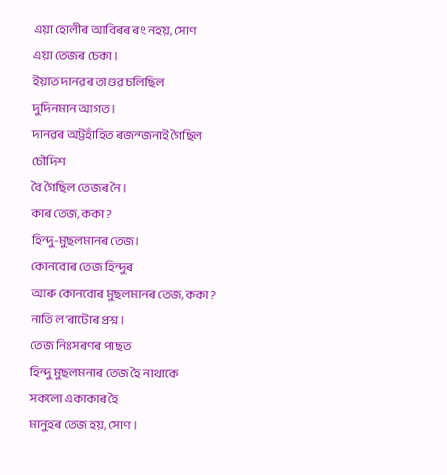এয়া হোলীৰ আবিৰৰ ৰং নহয়, সোণ
এয়া তেজৰ চেকা।
ইয়াত দানৱৰ তাণ্ডৱ চলিছিল
দুদিনমান আগত।
দানৱৰ অট্টহাঁহিত ৰজন্জনাই গৈছিল চৌদিশ
বৈ গৈছিল তেজৰ নৈ।
কাৰ তেজ, ককা ?
হিন্দু-মুছলমানৰ তেজ।
কোনবোৰ তেজ হিন্দুৰ
আৰু কোনবোৰ মুছলমানৰ তেজ, ককা ?
নাতি ল'ৰাটোৰ প্ৰশ্ন ।
তেজ নিঃসৰণৰ পাছত
হিন্দু মুছলমনাৰ তেজ হৈ নাথাকে
সকলো একাকাৰ হৈ
মানুহৰ তেজ হয়, সোণ ।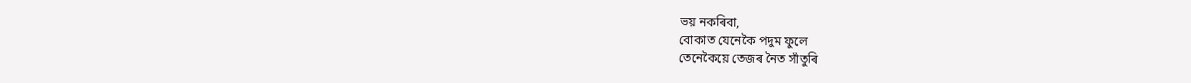ভয় নকৰিবা,
বোকাত যেনেকৈ পদুম ফুলে
তেনেকৈয়ে তেজৰ নৈত সাঁতুৰি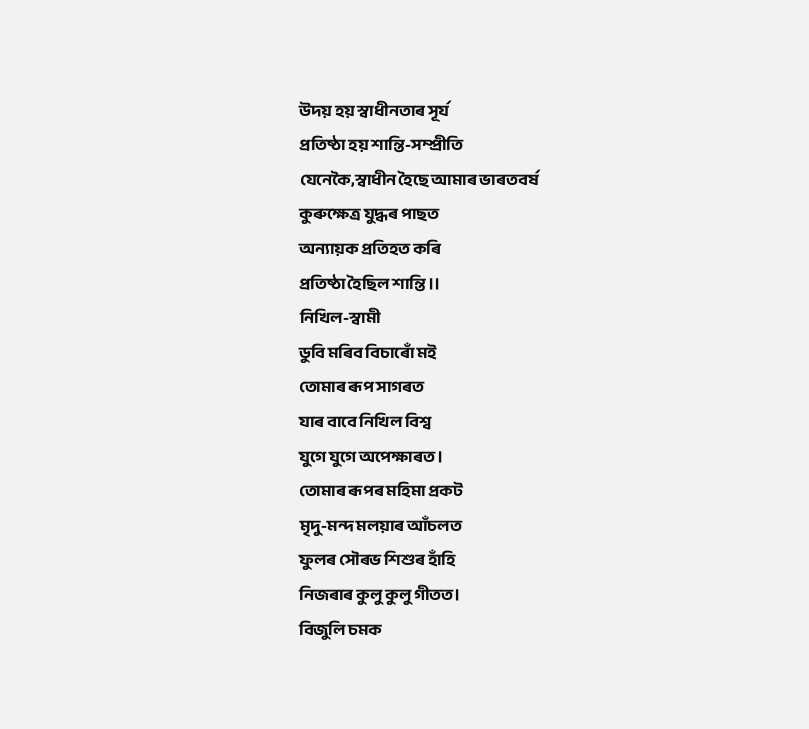উদয় হয় স্বাধীনতাৰ সূৰ্য
প্রতিষ্ঠা হয় শান্তি-সম্প্রীতি
যেনেকৈ,স্বাধীন হৈছে আমাৰ ভাৰতবৰ্ষ
কুৰুক্ষেত্ৰ যুদ্ধৰ পাছত
অন্যায়ক প্রতিহত কৰি
প্রতিষ্ঠা হৈছিল শান্তি ।।
নিখিল-স্বামী
ডুবি মৰিব বিচাৰোঁ মই
তোমাৰ ৰূপ সাগৰত
যাৰ বাবে নিখিল বিশ্ব
যুগে যুগে অপেক্ষাৰত ।
তোমাৰ ৰূপৰ মহিমা প্রকট
মৃদু-মন্দ মলয়াৰ আঁচলত
ফুলৰ সৌৰভ শিশুৰ হাঁহি
নিজৰাৰ কুলু কুলু গীতত।
বিজুলি চমক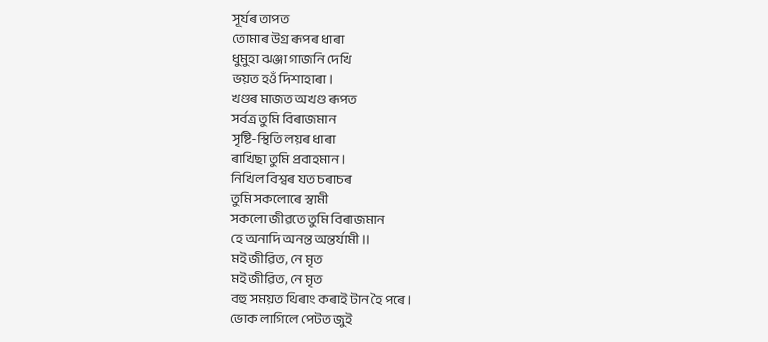সূৰ্যৰ তাপত
তোমাৰ উগ্ৰ ৰূপৰ ধাৰা
ধুমুহা ঝঞ্জা গাজনি দেখি
ভয়ত হওঁ দিশাহাৰা।
খণ্ডৰ মাজত অখণ্ড ৰূপত
সৰ্বত্ৰ তুমি বিৰাজমান
সৃষ্টি-স্থিতি লয়ৰ ধাৰা
ৰাখিছা তুমি প্রবাহমান ।
নিখিল বিশ্বৰ যত চৰাচৰ
তুমি সকলোৰে স্বামী
সকলো জীৱতে তুমি বিৰাজমান
হে অনাদি অনন্ত অন্তর্যামী।।
মই জীৱিত, নে মৃত
মই জীৱিত, নে মৃত
বহু সময়ত থিৰাং কৰাই টান হৈ পৰে।
ভোক লাগিলে পেটত জুই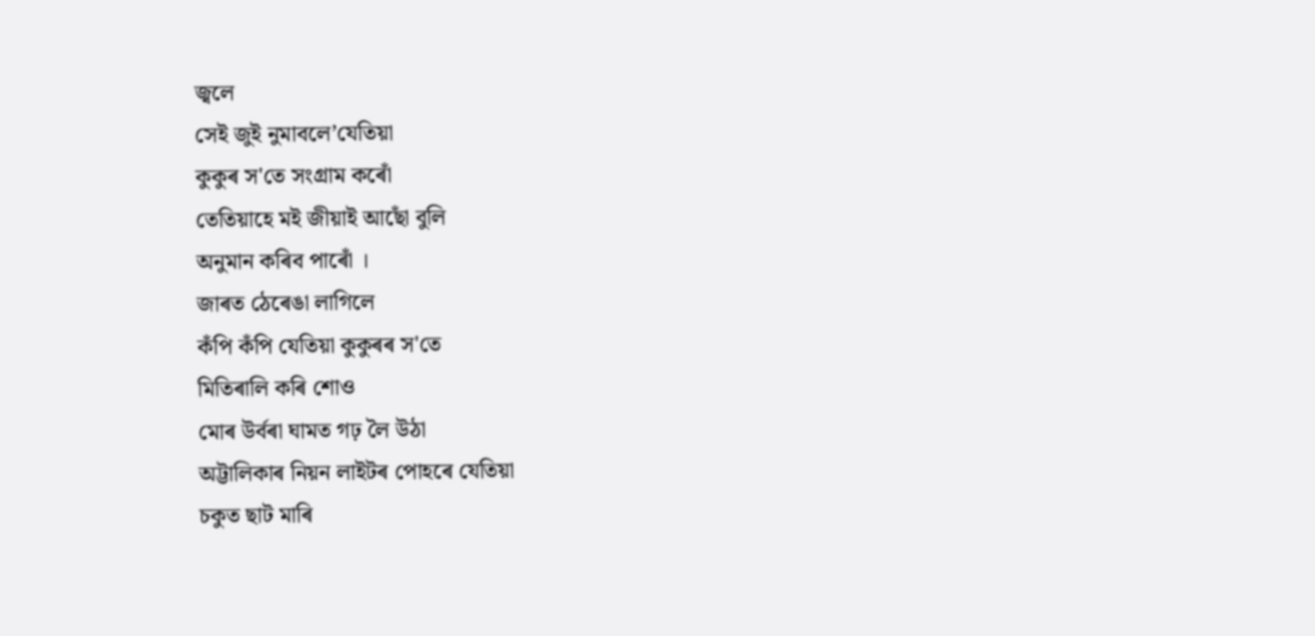জ্বলে
সেই জুই নুমাবলে’যেতিয়া
কুকুৰ স'তে সংগ্রাম কৰোঁ
তেতিয়াহে মই জীয়াই আছোঁ বুলি
অনুমান কৰিব পাৰোঁ ।
জাৰত ঠেৰেঙা লাগিলে
কঁপি কঁপি যেতিয়া কুকুৰৰ স'তে
মিতিৰালি কৰি শোও
মোৰ উৰ্বৰা ঘামত গঢ় লৈ উঠা
অট্টালিকাৰ নিয়ন লাইটৰ পোহৰে যেতিয়া
চকুত ছাট মাৰি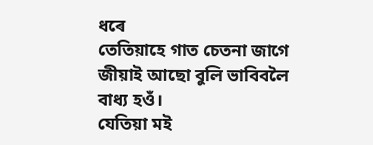ধৰে
তেতিয়াহে গাত চেতনা জাগে
জীয়াই আছো বুলি ভাবিবলৈ বাধ্য হওঁ।
যেতিয়া মই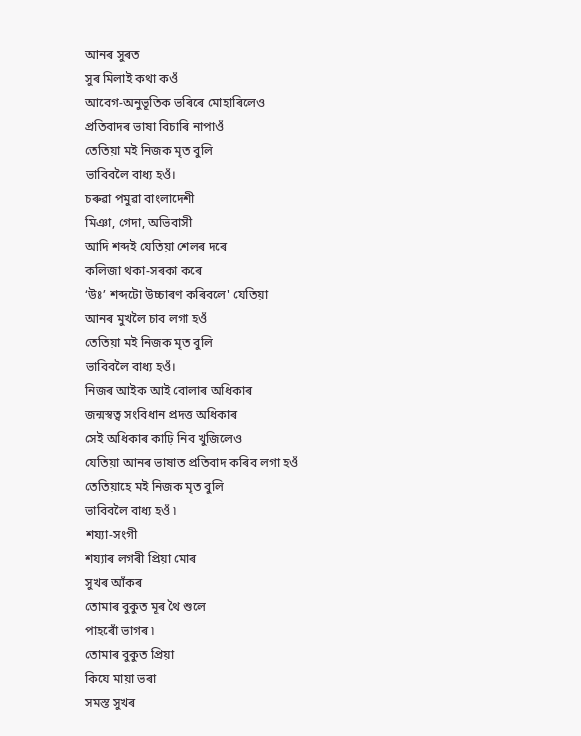আনৰ সুৰত
সুৰ মিলাই কথা কওঁ
আবেগ-অনুভূতিক ভৰিৰে মোহাৰিলেও
প্ৰতিবাদৰ ভাষা বিচাৰি নাপাওঁ
তেতিয়া মই নিজক মৃত বুলি
ভাবিবলৈ বাধ্য হওঁ।
চৰুৱা পমুৱা বাংলাদেশী
মিঞা, গেদা, অভিবাসী
আদি শব্দই যেতিয়া শেলৰ দৰে
কলিজা থকা-সৰকা কৰে
‘উঃ’ শব্দটো উচ্চাৰণ কৰিবলে' যেতিয়া
আনৰ মুখলৈ চাব লগা হওঁ
তেতিয়া মই নিজক মৃত বুলি
ভাবিবলৈ বাধ্য হওঁ।
নিজৰ আইক আই বোলাৰ অধিকাৰ
জন্মস্বত্ব সংবিধান প্রদত্ত অধিকাৰ
সেই অধিকাৰ কাঢ়ি নিব খুজিলেও
যেতিয়া আনৰ ভাষাত প্রতিবাদ কৰিব লগা হওঁ
তেতিয়াহে মই নিজক মৃত বুলি
ভাবিবলৈ বাধ্য হওঁ ৷
শয্যা-সংগী
শয্যাৰ লগৰী প্ৰিয়া মোৰ
সুখৰ আঁকৰ
তোমাৰ বুকুত মূৰ থৈ শুলে
পাহৰোঁ ভাগৰ ৷
তোমাৰ বুকুত প্ৰিয়া
কিযে মায়া ভৰা
সমস্ত সুখৰ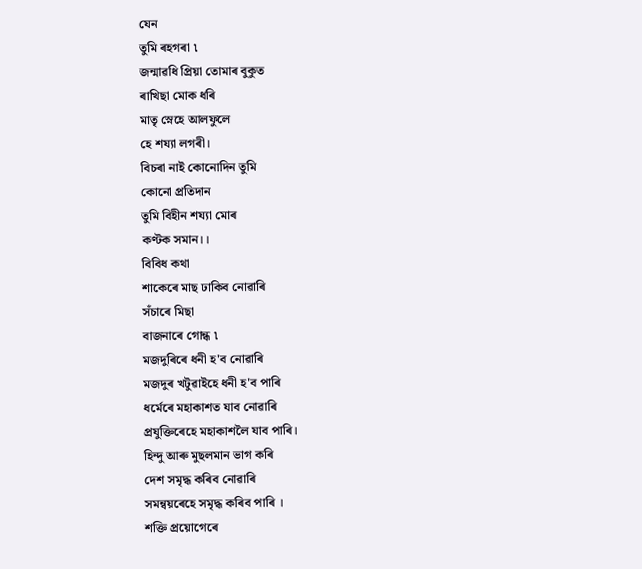যেন
তুমি ৰহগৰা ৷
জন্মাৱধি প্ৰিয়া তোমাৰ বুকুত
ৰাখিছা মোক ধৰি
মাতৃ স্নেহে আলফুলে
হে শয্যা লগৰী।
বিচৰা নাই কোনোদিন তুমি
কোনো প্রতিদান
তুমি বিহীন শয্যা মোৰ
কণ্টক সমান।।
বিবিধ কথা
শাকেৰে মাছ ঢাকিব নোৱাৰি
সঁচাৰে মিছা
বাজনাৰে গোন্ধ ৷
মজদুৰিৰে ধনী হ'ব নোৱাৰি
মজদুৰ খটুৱাইহে ধনী হ'ব পাৰি
ধৰ্মেৰে মহাকাশত যাব নোৱাৰি
প্রযুক্তিৰেহে মহাকাশলৈ যাব পাৰি।
হিন্দু আৰু মুছলমান ভাগ কৰি
দেশ সমৃদ্ধ কৰিব নোৱাৰি
সমন্বয়ৰেহে সমৃদ্ধ কৰিব পাৰি ।
শক্তি প্রয়োগেৰে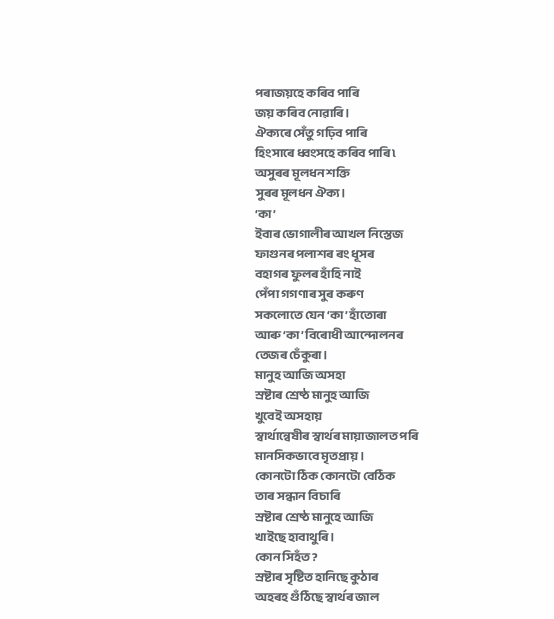পৰাজয়হে কৰিব পাৰি
জয় কৰিব নোৱাৰি।
ঐক্যৰে সেঁতু গঢ়িব পাৰি
হিংসাৰে ধ্বংসহে কৰিব পাৰি ৷
অসুৰৰ মূলধন শক্তি
সুৰৰ মূলধন ঐক্য।
‘কা’
ইবাৰ ভোগালীৰ আখল নিস্তেজ
ফাগুনৰ পলাশৰ ৰং ধূসৰ
বহাগৰ ফুলৰ হাঁহি নাই
পেঁপা গগণাৰ সুৰ কৰুণ
সকলোতে যেন ‘কা’ হাঁতোৰা
আৰু ‘কা’ বিৰোধী আন্দোলনৰ
তেজৰ চেঁকুৰা।
মানুহ আজি অসহা
স্ৰষ্টাৰ শ্ৰেষ্ঠ মানুহ আজি
খুবেই অসহায়
স্বার্থান্বেষীৰ স্বাৰ্থৰ মায়াজালত পৰি
মানসিকভাবে মৃতপ্রায় ।
কোনটো ঠিক কোনটো বেঠিক
তাৰ সন্ধান বিচাৰি
স্ৰষ্টাৰ শ্ৰেষ্ঠ মানুহে আজি
খাইছে হাবাথুৰি ।
কোন সিহঁত ?
স্ৰষ্টাৰ সৃষ্টিত হানিছে কুঠাৰ
অহৰহ গুঁঠিছে স্বাৰ্থৰ জাল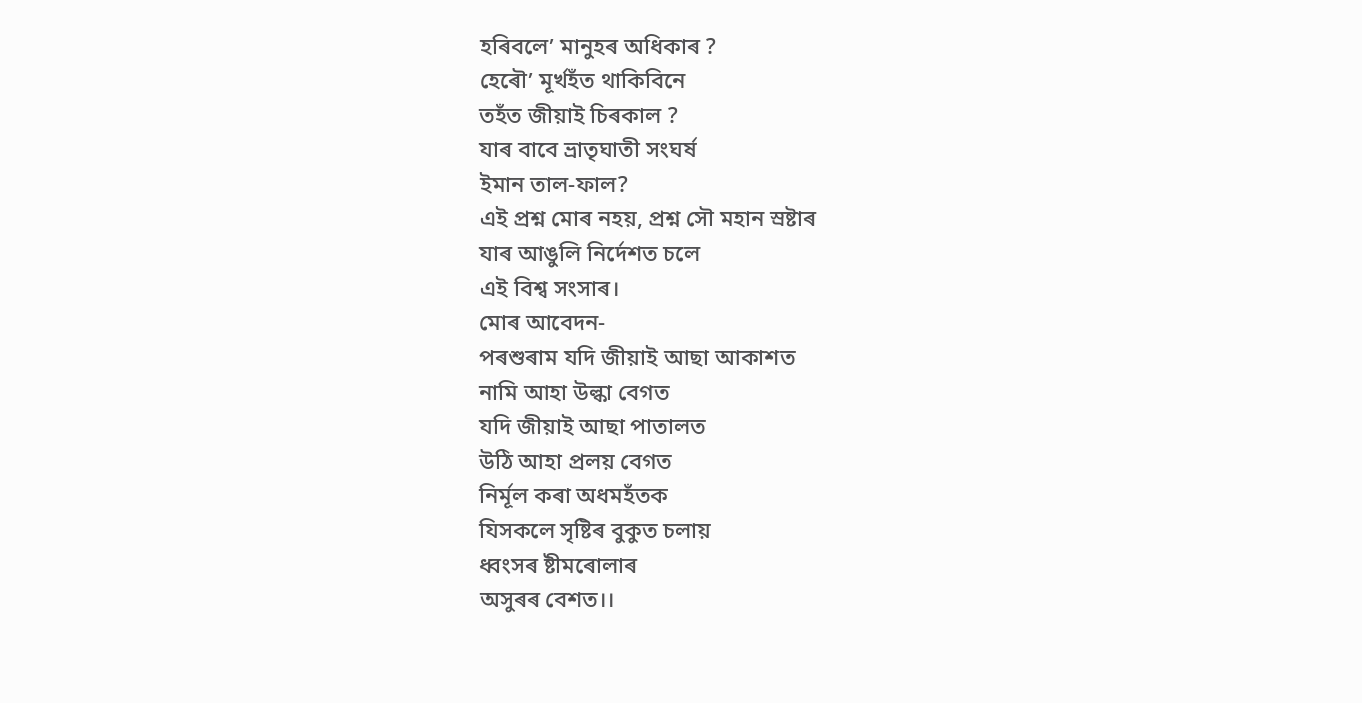হৰিবলে’ মানুহৰ অধিকাৰ ?
হেৰৌ’ মূৰ্খহঁত থাকিবিনে
তহঁত জীয়াই চিৰকাল ?
যাৰ বাবে ভ্রাতৃঘাতী সংঘর্ষ
ইমান তাল-ফাল?
এই প্রশ্ন মোৰ নহয়, প্রশ্ন সৌ মহান স্ৰষ্টাৰ
যাৰ আঙুলি নিৰ্দেশত চলে
এই বিশ্ব সংসাৰ।
মোৰ আবেদন-
পৰশুৰাম যদি জীয়াই আছা আকাশত
নামি আহা উল্কা বেগত
যদি জীয়াই আছা পাতালত
উঠি আহা প্রলয় বেগত
নিৰ্মূল কৰা অধমহঁতক
যিসকলে সৃষ্টিৰ বুকুত চলায়
ধ্বংসৰ ষ্টীমৰোলাৰ
অসুৰৰ বেশত।।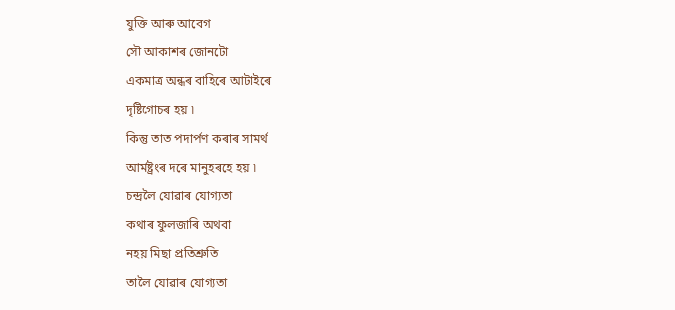যুক্তি আৰু আবেগ
সৌ আকাশৰ জোনটো
একমাত্ৰ অন্ধৰ বাহিৰে আটাইৰে
দৃষ্টিগোচৰ হয় ৷
কিন্তু তাত পদাৰ্পণ কৰাৰ সামৰ্থ
আর্মষ্ট্ৰংৰ দৰে মানুহৰহে হয় ৷
চন্দ্ৰলৈ যোৱাৰ যোগ্যতা
কথাৰ ফুলজাৰি অথবা
নহয় মিছা প্ৰতিশ্ৰুতি
তালৈ যোৱাৰ যোগ্যতা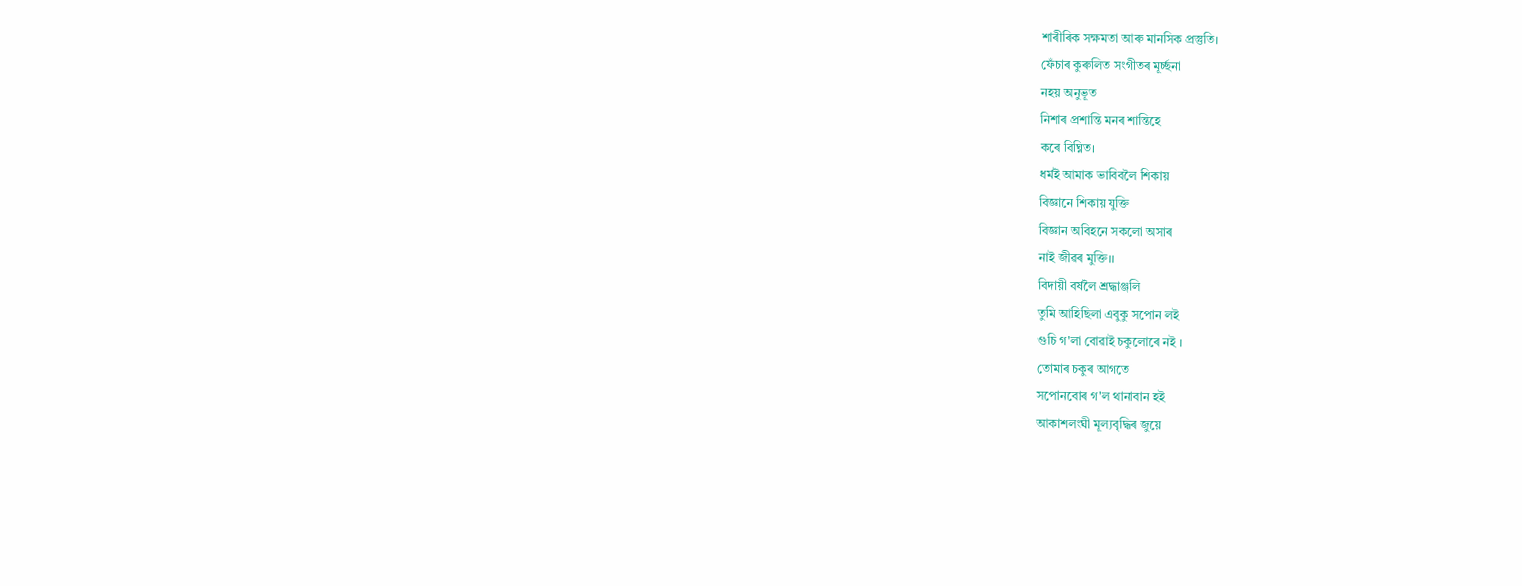শাৰীৰিক সক্ষমতা আৰু মানসিক প্রস্তুতি।
ফেঁচাৰ কুৰুলিত সংগীতৰ মূৰ্চ্ছনা
নহয় অনুভূত
নিশাৰ প্রশান্তি মনৰ শান্তিহে
কৰে বিঘ্নিত।
ধর্মই আমাক ভাবিবলৈ শিকায়
বিজ্ঞানে শিকায় যুক্তি
বিজ্ঞান অবিহনে সকলো অসাৰ
নাই জীৱৰ মুক্তি।।
বিদায়ী বৰ্ষলৈ শ্ৰদ্ধাঞ্জলি
তুমি আহিছিলা এবুকু সপোন লই
গুচি গ'লা বোৱাই চকুলোৰে নই ।
তোমাৰ চকুৰ আগতে
সপোনবোৰ গ'ল থানাবান হই
আকাশলংঘী মূল্যবৃদ্ধিৰ জুয়ে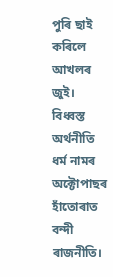পুৰি ছাই কৰিলে আখলৰ জুই।
বিধ্বস্ত অর্থনীতি
ধৰ্ম নামৰ অক্টোপাছৰ হাঁতোৰাত
বন্দী ৰাজনীতি।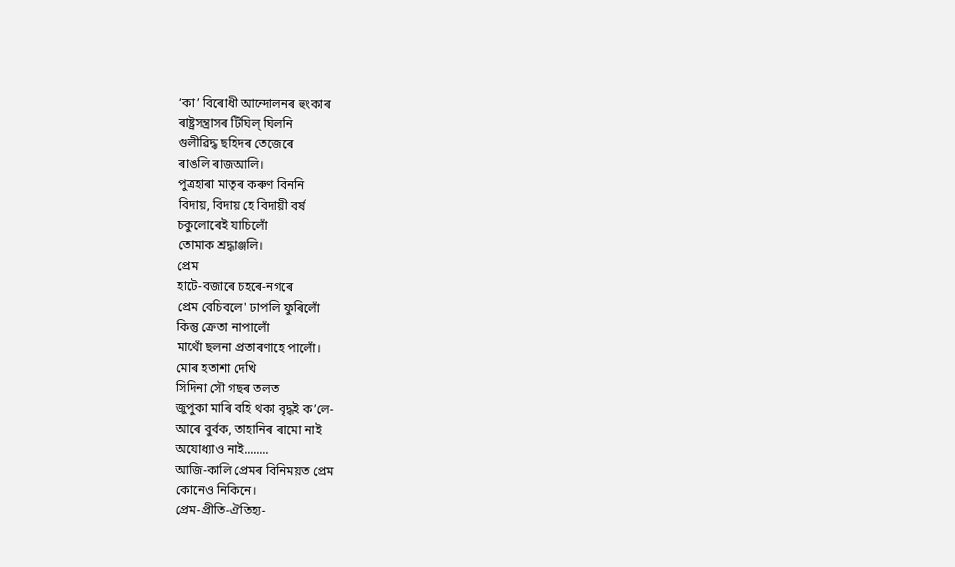‘কা’ বিৰোধী আন্দোলনৰ হুংকাৰ
ৰাষ্ট্ৰসন্ত্ৰাসৰ টিঘিল্ ঘিলনি
গুলীৱিদ্ধ ছহিদৰ তেজেৰে
ৰাঙলি ৰাজআলি।
পুত্ৰহাৰা মাতৃৰ কৰুণ বিননি
বিদায়, বিদায় হে বিদায়ী বর্ষ
চকুলোৰেই যাচিলোঁ
তোমাক শ্রদ্ধাঞ্জলি।
প্ৰেম
হাটে-বজাৰে চহৰে-নগৰে
প্রেম বেচিবলে' ঢাপলি ফুৰিলোঁ
কিন্তু ক্রেতা নাপালোঁ
মাথোঁ ছলনা প্ৰতাৰণাহে পালোঁ।
মোৰ হতাশা দেখি
সিদিনা সৌ গছৰ তলত
জুপুকা মাৰি বহি থকা বৃদ্ধই ক’লে-
আৰে বুৰ্বক, তাহানিৰ ৰামো নাই
অযোধ্যাও নাই........
আজি-কালি প্ৰেমৰ বিনিময়ত প্ৰেম
কোনেও নিকিনে।
প্রেম-প্রীতি-ঐতিহ্য-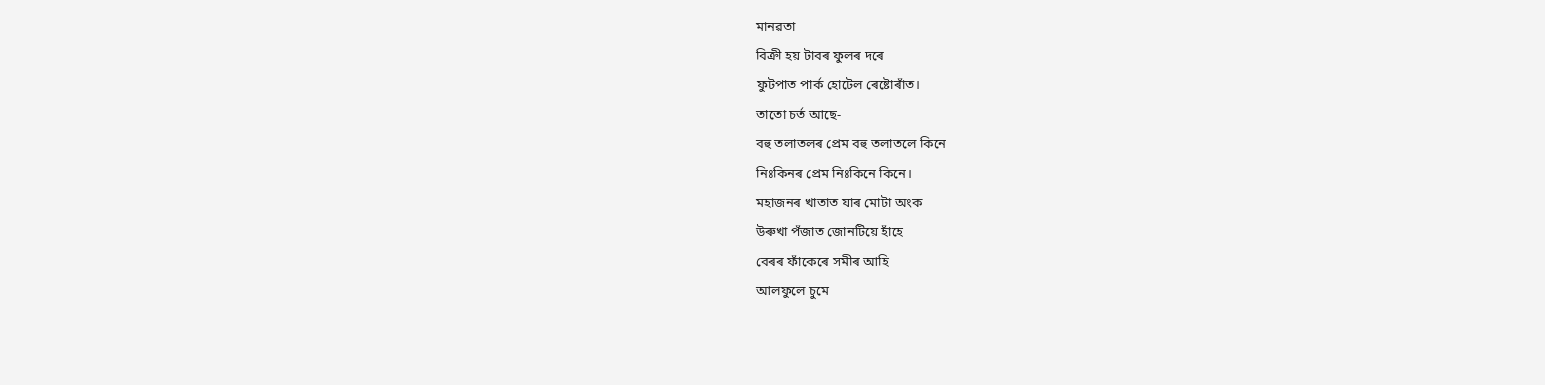মানৱতা
বিক্ৰী হয় টাবৰ ফুলৰ দৰে
ফুটপাত পার্ক হোটেল ৰেষ্টোৰাঁত।
তাতো চর্ত আছে-
বহু তলাতলৰ প্ৰেম বহু তলাতলে কিনে
নিঃকিনৰ প্ৰেম নিঃকিনে কিনে।
মহাজনৰ খাতাত যাৰ মোটা অংক
উৰুখা পঁজাত জোনটিয়ে হাঁহে
বেৰৰ ফাঁকেৰে সমীৰ আহি
আলফুলে চুমে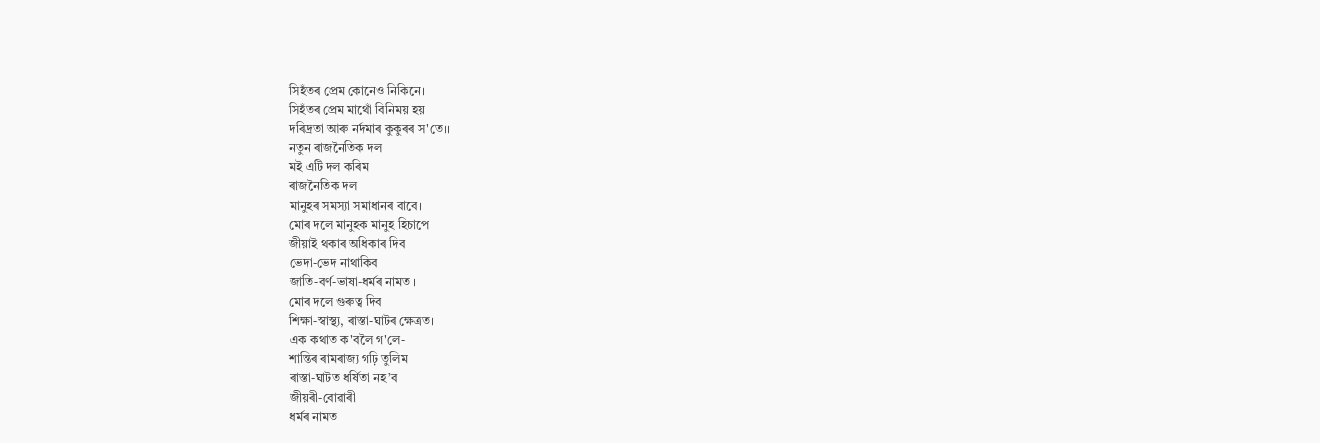সিহঁতৰ প্ৰেম কোনেও নিকিনে।
সিহঁতৰ প্ৰেম মাথোঁ বিনিময় হয়
দৰিদ্ৰতা আৰু নৰ্দমাৰ কুকুৰৰ স'তে।।
নতুন ৰাজনৈতিক দল
মই এটি দল কৰিম
ৰাজনৈতিক দল
মানুহৰ সমস্যা সমাধানৰ বাবে।
মোৰ দলে মানুহক মানুহ হিচাপে
জীয়াই থকাৰ অধিকাৰ দিব
ভেদা-ভেদ নাথাকিব
জাতি-বৰ্ণ-ভাষা-ধৰ্মৰ নামত ।
মোৰ দলে গুৰুত্ব দিব
শিক্ষা-স্বাস্থ্য, ৰাস্তা-ঘাটৰ ক্ষেত্ৰত।
এক কথাত ক'বলৈ গ'লে-
শান্তিৰ ৰামৰাজ্য গঢ়ি তুলিম
ৰাস্তা-ঘাটত ধৰ্ষিতা নহ’ব
জীয়ৰী-বোৱাৰী
ধৰ্মৰ নামত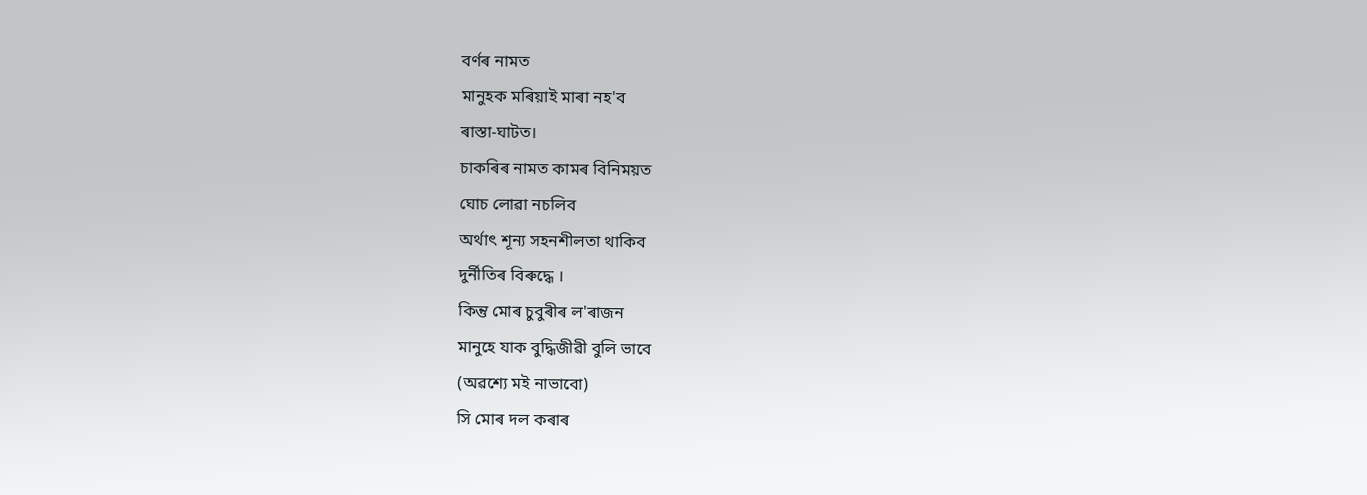বৰ্ণৰ নামত
মানুহক মৰিয়াই মাৰা নহ'ব
ৰাস্তা-ঘাটত।
চাকৰিৰ নামত কামৰ বিনিময়ত
ঘোচ লোৱা নচলিব
অর্থাৎ শূন্য সহনশীলতা থাকিব
দুৰ্নীতিৰ বিৰুদ্ধে ।
কিন্তু মোৰ চুবুৰীৰ ল'ৰাজন
মানুহে যাক বুদ্ধিজীৱী বুলি ভাবে
(অৱশ্যে মই নাভাবো)
সি মোৰ দল কৰাৰ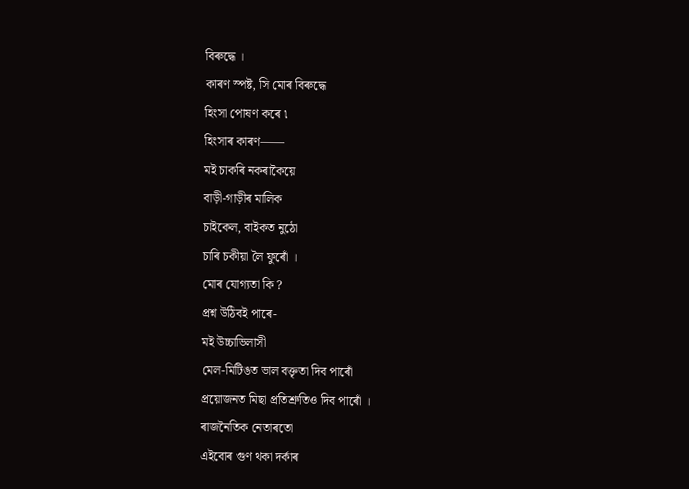বিৰুদ্ধে ।
কাৰণ স্পষ্ট, সি মোৰ বিৰুদ্ধে
হিংসা পোষণ কৰে ৷
হিংসাৰ কাৰণ——
মই চাকৰি নকৰাকৈয়ে
বাড়ী-গাড়ীৰ মালিক
চাইকেল, বাইকত নুঠো
চাৰি চকীয়া লৈ ফুৰোঁ ।
মোৰ যোগ্যতা কি ?
প্রশ্ন উঠিবই পাৰে-
মই উচ্চাভিলাসী
মেল-মিটিঙত ভাল বক্তৃতা দিব পাৰোঁ
প্ৰয়োজনত মিছা প্ৰতিশ্ৰুতিও দিব পাৰোঁ ।
ৰাজনৈতিক নেতাৰতো
এইবোৰ গুণ থকা দৰ্কাৰ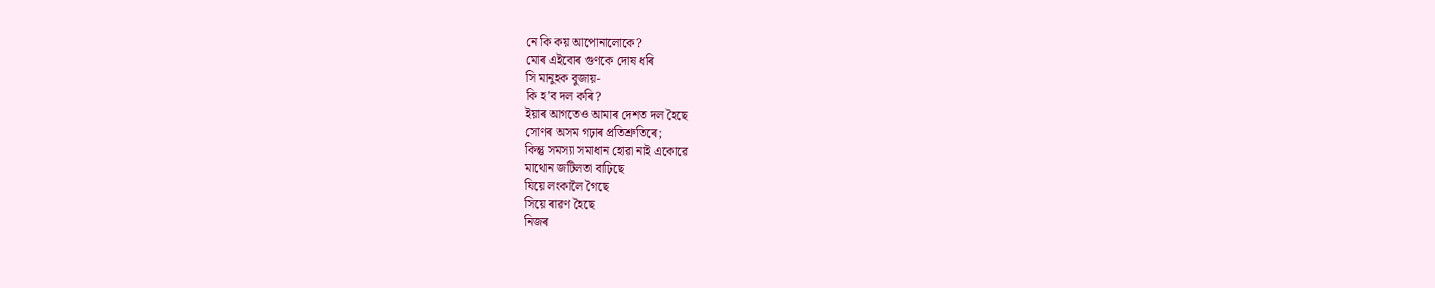নে কি কয় আপোনালোকে?
মোৰ এইবোৰ গুণকে দোষ ধৰি
সি মানুহক বুজায়-
কি হ’ব দল কৰি?
ইয়াৰ আগতেও আমাৰ দেশত দল হৈছে
সোণৰ অসম গঢ়াৰ প্ৰতিশ্ৰুতিৰে;
কিন্তু সমস্যা সমাধান হোৱা নাই একোৱে
মাথোন জটিলতা বাঢ়িছে
যিয়ে লংকালৈ গৈছে
সিয়ে ৰাৱণ হৈছে
নিজৰ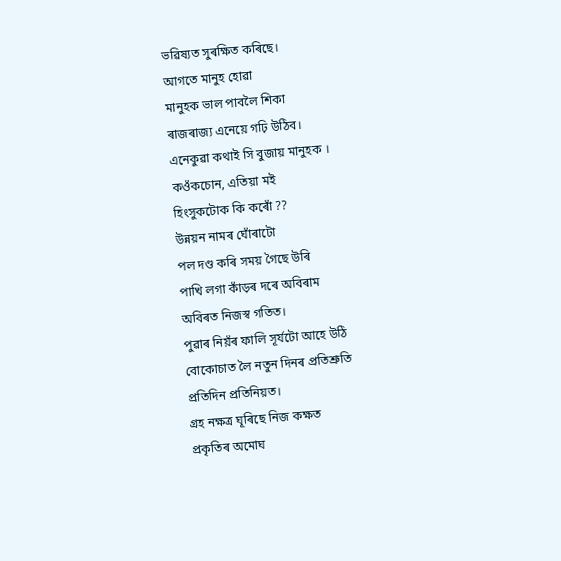ভৱিষ্যত সুৰক্ষিত কৰিছে।
আগতে মানুহ হোৱা
মানুহক ভাল পাবলৈ শিকা
ৰাজৰাজ্য এনেয়ে গঢ়ি উঠিব।
এনেকুৱা কথাই সি বুজায় মানুহক ।
কওঁকচোন, এতিয়া মই
হিংসুকটোক কি কৰোঁ ??
উন্নয়ন নামৰ ঘোঁৰাটো
পল দণ্ড কৰি সময় গৈছে উৰি
পাখি লগা কাঁড়ৰ দৰে অবিৰাম
অবিৰত নিজস্ব গতিত।
পুৱাৰ নিয়ঁৰ ফালি সূৰ্যটো আহে উঠি
বোকোচাত লৈ নতুন দিনৰ প্ৰতিশ্ৰুতি
প্রতিদিন প্রতিনিয়ত।
গ্রহ নক্ষত্ৰ ঘূৰিছে নিজ কক্ষত
প্ৰকৃতিৰ অমোঘ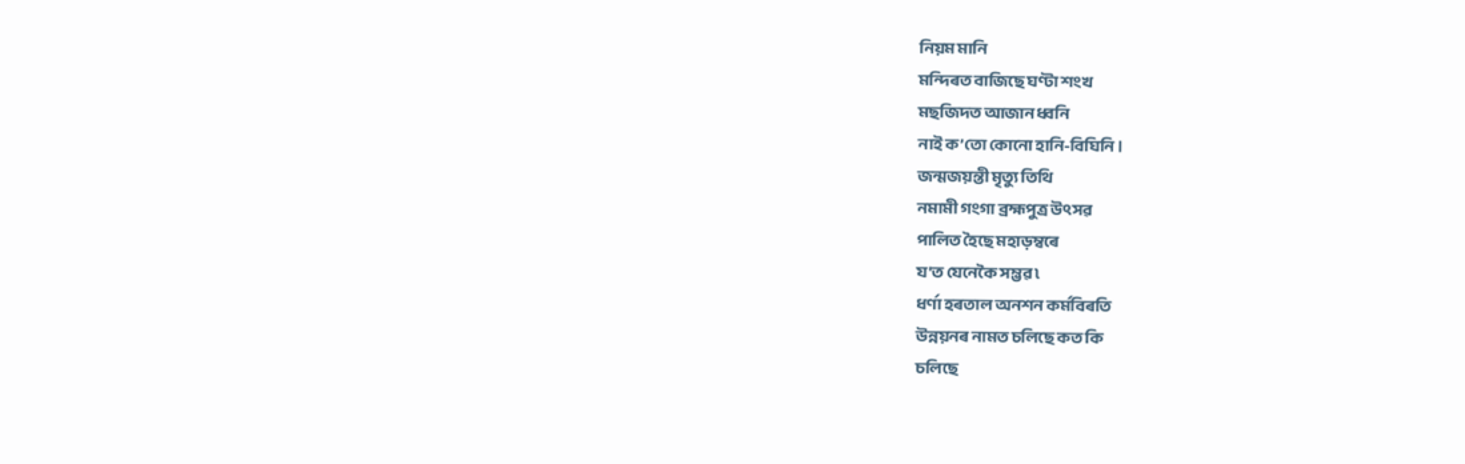নিয়ম মানি
মন্দিৰত বাজিছে ঘণ্টা শংখ
মছজিদত আজান ধ্বনি
নাই ক’তো কোনো হানি-বিঘিনি ।
জন্মজয়ন্তী মৃত্যু তিথি
নমামী গংগা ব্রহ্মপুত্র উৎসৱ
পালিত হৈছে মহাড়ম্বৰে
য'ত যেনেকৈ সম্ভৱ ৷
ধৰ্ণা হৰতাল অনশন কৰ্মবিৰতি
উন্নয়নৰ নামত চলিছে কত কি
চলিছে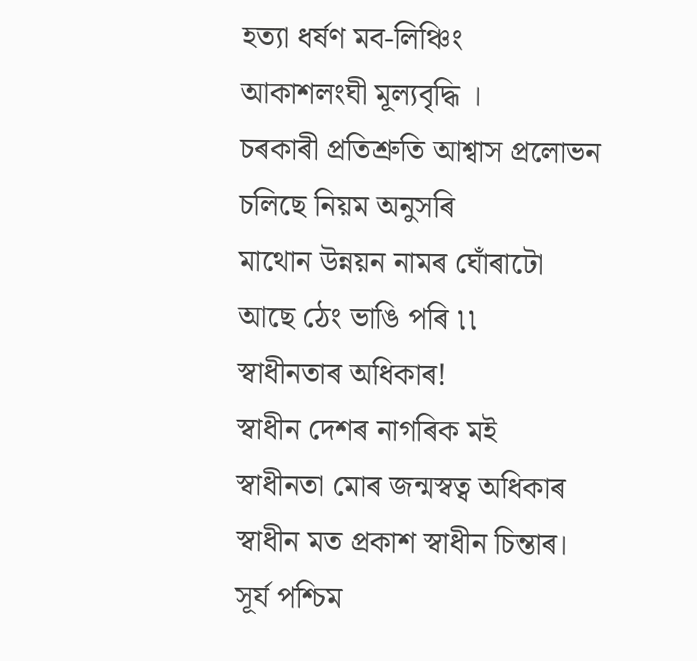হত্যা ধর্ষণ মব-লিঞ্চিং
আকাশলংঘী মূল্যবৃদ্ধি ।
চৰকাৰী প্ৰতিশ্ৰুতি আশ্বাস প্রলোভন
চলিছে নিয়ম অনুসৰি
মাথোন উন্নয়ন নামৰ ঘোঁৰাটো
আছে ঠেং ভাঙি পৰি ৷৷
স্বাধীনতাৰ অধিকাৰ!
স্বাধীন দেশৰ নাগৰিক মই
স্বাধীনতা মোৰ জন্মস্বত্ব অধিকাৰ
স্বাধীন মত প্রকাশ স্বাধীন চিন্তাৰ।
সূর্য পশ্চিম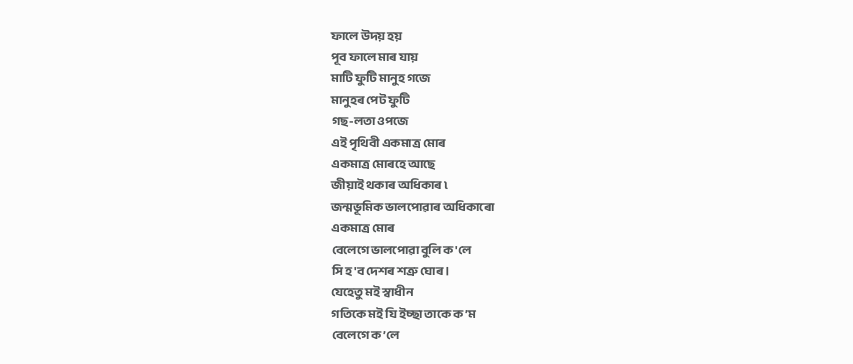ফালে উদয় হয়
পূব ফালে মাৰ যায়
মাটি ফুটি মানুহ গজে
মানুহৰ পেট ফুটি
গছ-লতা ওপজে
এই পৃথিবী একমাত্ৰ মোৰ
একমাত্ৰ মোৰহে আছে
জীয়াই থকাৰ অধিকাৰ ৷
জন্মভূমিক ভালপোৱাৰ অধিকাৰো
একমাত্ৰ মোৰ
বেলেগে ভালপোৱা বুলি ক'লে
সি হ'ব দেশৰ শত্ৰু ঘোৰ ।
যেহেতু মই স্বাধীন
গতিকে মই যি ইচ্ছা তাকে ক’ম
বেলেগে ক’লে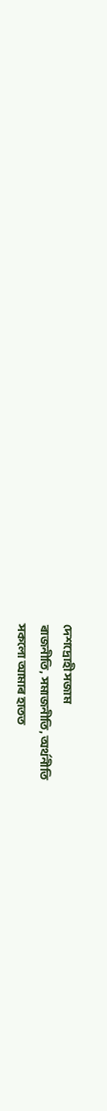দেশদ্রোহী সজাম
ৰাজনীতি, সমাজনীতি, অর্থনীতি
সকলো আমাৰ হাতত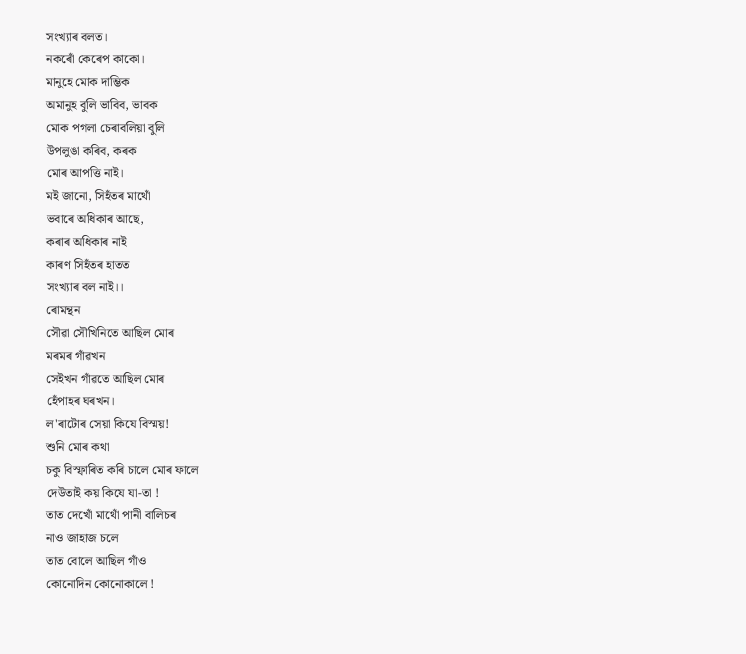সংখ্যাৰ বলত।
নকৰোঁ কেৰেপ কাকো।
মানুহে মোক দাম্ভিক
অমানুহ বুলি ভাবিব, ভাবক
মোক পগলা চেৰাবলিয়া বুলি
উপলুঙা কৰিব, কৰক
মোৰ আপত্তি নাই।
মই জানো, সিহঁতৰ মাথোঁ
ভবাৰে অধিকাৰ আছে,
কৰাৰ অধিকাৰ নাই
কাৰণ সিহঁতৰ হাতত
সংখ্যাৰ বল নাই।।
ৰোমন্থন
সৌৱা সৌখিনিতে আছিল মোৰ
মৰমৰ গাঁৱখন
সেইখন গাঁৱতে আছিল মোৰ
হেঁপাহৰ ঘৰখন।
ল'ৰাটোৰ সেয়া কিযে বিস্ময়!
শুনি মোৰ কথা
চকু বিস্ফাৰিত কৰি চালে মোৰ ফালে
দেউতাই কয় কিযে যা-তা !
তাত দেখোঁ মাথোঁ পানী বালিচৰ
নাও জাহাজ চলে
তাত বোলে আছিল গাঁও
কোনোদিন কোনোকালে !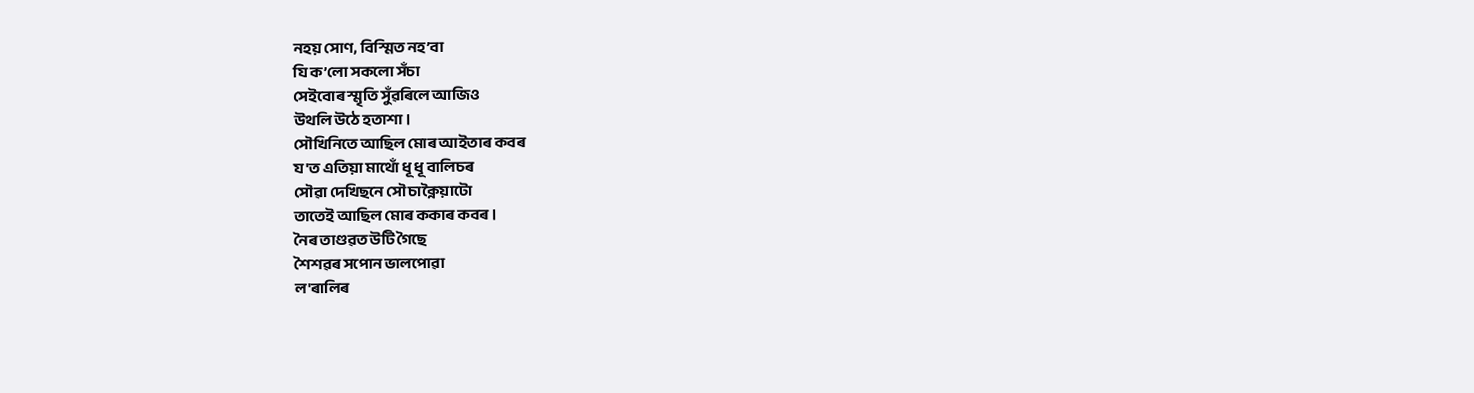নহয় সোণ, বিস্মিত নহ’বা
যি ক’লো সকলো সঁচা
সেইবোৰ স্মৃতি সুঁৱৰিলে আজিও
উথলি উঠে হতাশা।
সৌখিনিতে আছিল মোৰ আইতাৰ কবৰ
য'ত এতিয়া মাথোঁ ধূ ধূ বালিচৰ
সৌৱা দেখিছনে সৌ চাক্নৈয়াটো
তাতেই আছিল মোৰ ককাৰ কবৰ ।
নৈৰ তাণ্ডৱত উটি গৈছে
শৈশৱৰ সপোন ভালপোৱা
ল'ৰালিৰ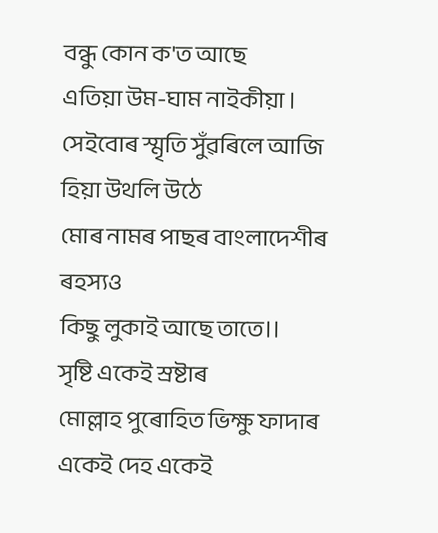বন্ধু কোন ক'ত আছে
এতিয়া উম-ঘাম নাইকীয়া ।
সেইবোৰ স্মৃতি সুঁৱৰিলে আজি
হিয়া উথলি উঠে
মোৰ নামৰ পাছৰ বাংলাদেশীৰ ৰহস্যও
কিছু লুকাই আছে তাতে।।
সৃষ্টি একেই স্ৰষ্টাৰ
মোল্লাহ পুৰোহিত ভিক্ষু ফাদাৰ
একেই দেহ একেই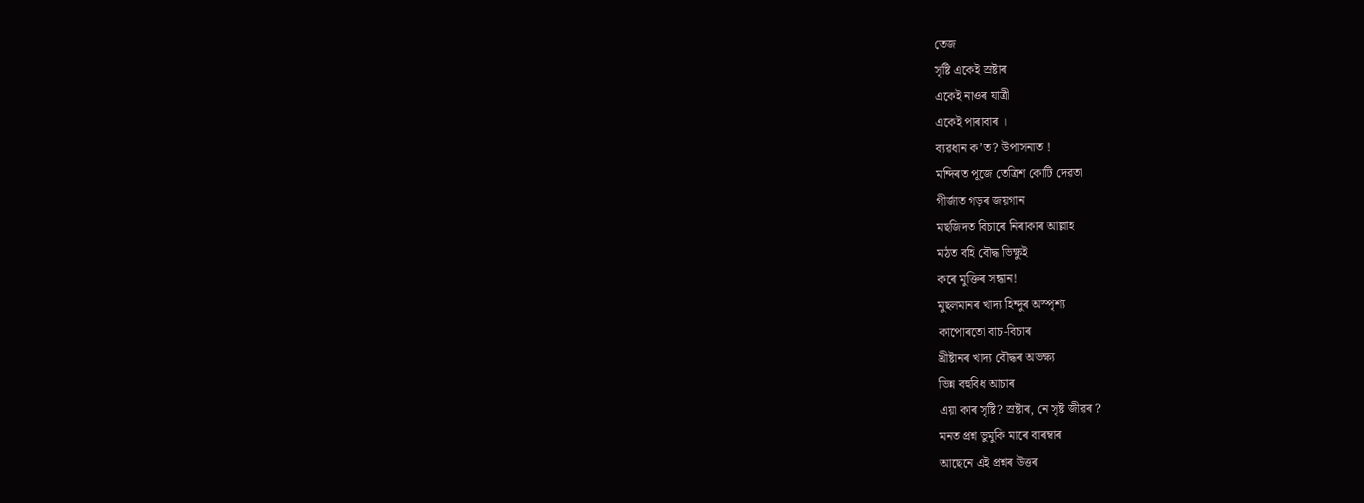তেজ
সৃষ্টি একেই স্ৰষ্টাৰ
একেই নাওৰ যাত্ৰী
একেই পাৰাবাৰ ।
ব্যৱধান ক’ত? উপাসনাত !
মন্দিৰত পূজে তেত্রিশ কোটি দেৱতা
গীৰ্জাত গড়ৰ জয়গান
মছজিদত বিচাৰে নিৰাকাৰ আল্লাহ
মঠত বহি বৌদ্ধ ভিক্ষুই
কৰে মুক্তিৰ সন্ধান!
মুছলমানৰ খাদ্য হিন্দুৰ অস্পৃশ্য
কাপোৰতো বাচ-বিচাৰ
খ্ৰীষ্টানৰ খাদ্য বৌদ্ধৰ অভক্ষ্য
ভিন্ন বহুবিধ আচাৰ
এয়া কাৰ সৃষ্টি? স্ৰষ্টাৰ, নে সৃষ্ট জীৱৰ ?
মনত প্ৰশ্ন ভুমুকি মাৰে বাৰম্বাৰ
আছেনে এই প্ৰশ্নৰ উত্তৰ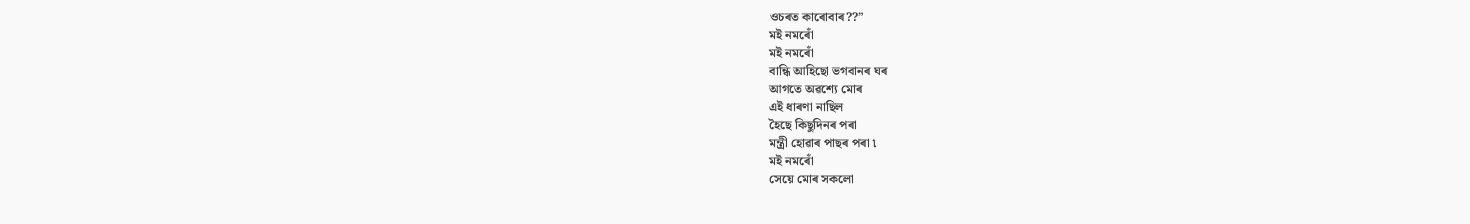ওচৰত কাৰোবাৰ??”
মই নমৰোঁ
মই নমৰোঁ
বান্ধি আহিছো ভগবানৰ ঘৰ
আগতে অৱশ্যে মোৰ
এই ধাৰণা নাছিল
হৈছে কিছুদিনৰ পৰা
মন্ত্ৰী হোৱাৰ পাছৰ পৰা ৷
মই নমৰোঁ
সেয়ে মোৰ সকলো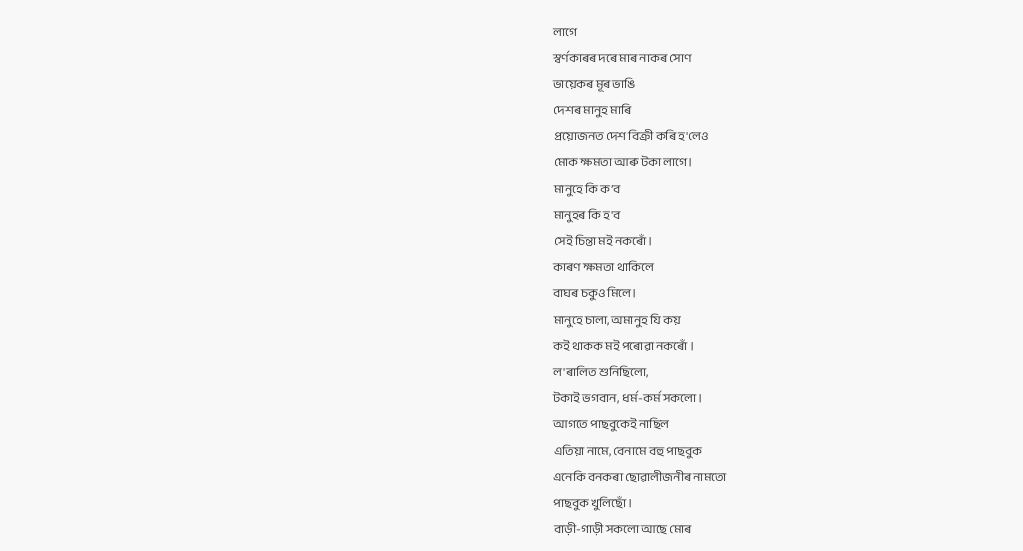লাগে
স্বর্ণকাৰৰ দৰে মাৰ নাকৰ সোণ
ভায়েকৰ মূৰ ভাঙি
দেশৰ মানুহ মাৰি
প্রয়োজনত দেশ বিক্ৰী কৰি হ'লেও
মোক ক্ষমতা আৰু টকা লাগে।
মানুহে কি ক’ব
মানুহৰ কি হ'ব
সেই চিন্তা মই নকৰোঁ।
কাৰণ ক্ষমতা থাকিলে
বাঘৰ চকুও মিলে।
মানুহে চালা, অমানুহ যি কয়
কই থাকক মই পৰোৱা নকৰোঁ ।
ল'ৰালিত শুনিছিলো,
টকাই ভগবান, ধর্ম-কর্ম সকলো।
আগতে পাছবুকেই নাছিল
এতিয়া নামে, বেনামে বহু পাছবুক
এনেকি বনকৰা ছোৱালীজনীৰ নামতো
পাছবুক খুলিছোঁ।
বাড়ী-গাড়ী সকলো আছে মোৰ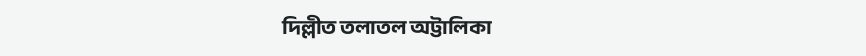দিল্লীত তলাতল অট্টালিকা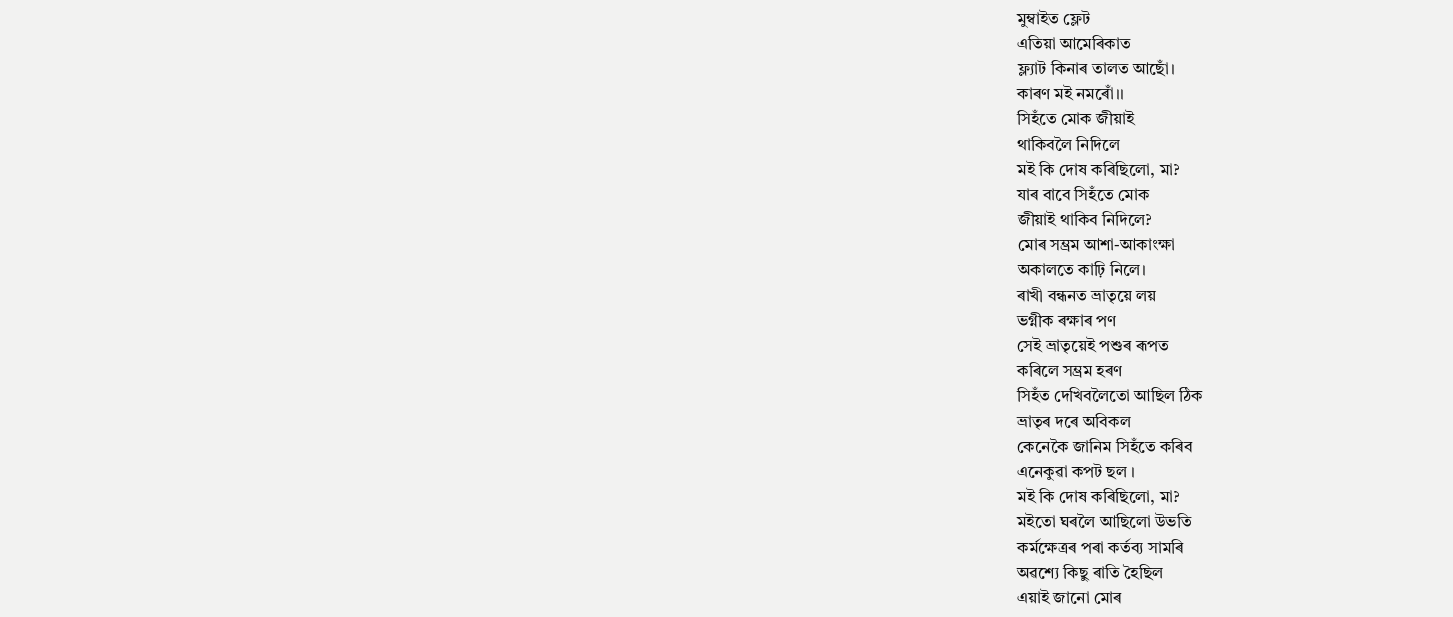মুম্বাইত ফ্লেট
এতিয়া আমেৰিকাত
ফ্ল্যাট কিনাৰ তালত আছোঁ।
কাৰণ মই নমৰোঁ।।
সিহঁতে মোক জীয়াই
থাকিবলৈ নিদিলে
মই কি দোষ কৰিছিলো, মা?
যাৰ বাবে সিহঁতে মোক
জীয়াই থাকিব নিদিলে?
মোৰ সম্ভ্রম আশা-আকাংক্ষা
অকালতে কাঢ়ি নিলে।
ৰাখী বন্ধনত ভ্ৰাতৃয়ে লয়
ভগ্নীক ৰক্ষাৰ পণ
সেই ভ্ৰাতৃয়েই পশুৰ ৰূপত
কৰিলে সম্ভ্রম হৰণ
সিহঁত দেখিবলৈতো আছিল ঠিক
ভ্ৰাতৃৰ দৰে অবিকল
কেনেকৈ জানিম সিহঁতে কৰিব
এনেকুৱা কপট ছল ।
মই কি দোষ কৰিছিলো, মা?
মইতো ঘৰলৈ আছিলো উভতি
কৰ্মক্ষেত্ৰৰ পৰা কৰ্তব্য সামৰি
অৱশ্যে কিছু ৰাতি হৈছিল
এয়াই জানো মোৰ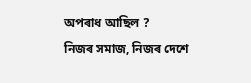অপৰাধ আছিল ?
নিজৰ সমাজ, নিজৰ দেশে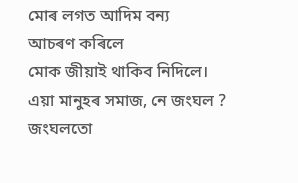মোৰ লগত আদিম বন্য
আচৰণ কৰিলে
মোক জীয়াই থাকিব নিদিলে।
এয়া মানুহৰ সমাজ, নে জংঘল ?
জংঘলতো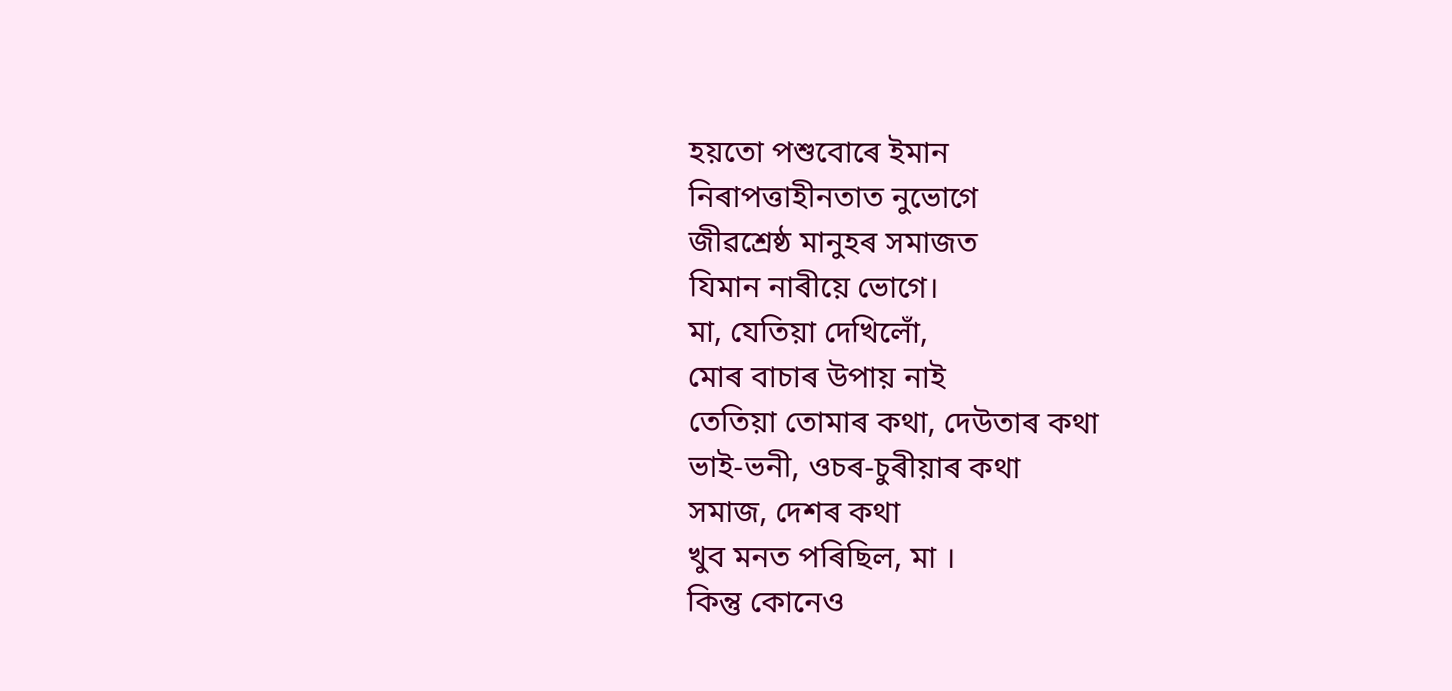হয়তো পশুবোৰে ইমান
নিৰাপত্তাহীনতাত নুভোগে
জীৱশ্ৰেষ্ঠ মানুহৰ সমাজত
যিমান নাৰীয়ে ভোগে।
মা, যেতিয়া দেখিলোঁ,
মোৰ বাচাৰ উপায় নাই
তেতিয়া তোমাৰ কথা, দেউতাৰ কথা
ভাই-ভনী, ওচৰ-চুৰীয়াৰ কথা
সমাজ, দেশৰ কথা
খুব মনত পৰিছিল, মা ।
কিন্তু কোনেও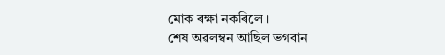মোক ৰক্ষা নকৰিলে ।
শেষ অৱলম্বন আছিল ভগবান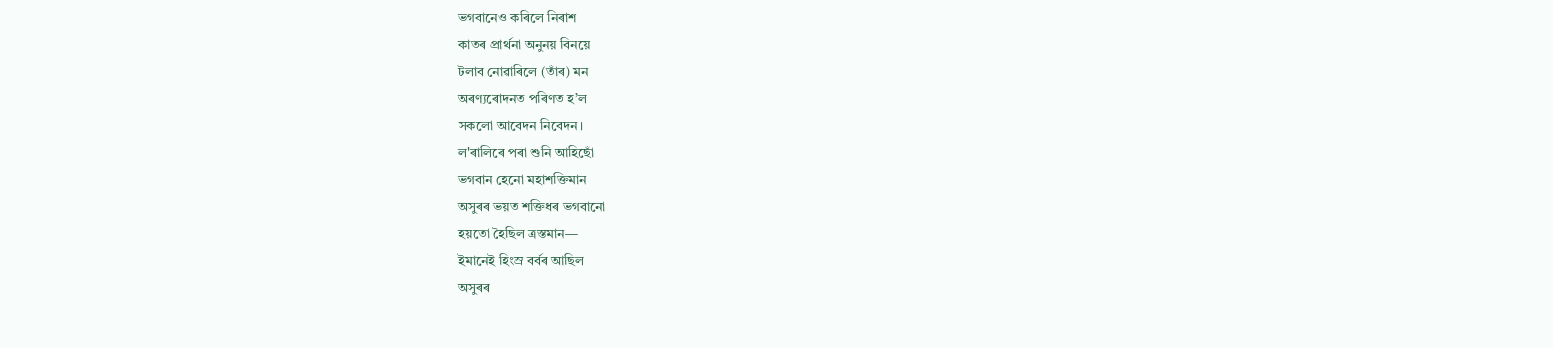ভগবানেও কৰিলে নিৰাশ
কাতৰ প্ৰাৰ্থনা অনুনয় বিনয়ে
টলাব নোৱাৰিলে (তাঁৰ) মন
অৰণ্যৰোদনত পৰিণত হ’ল
সকলো আবেদন নিবেদন।
ল'ৰালিৰে পৰা শুনি আহিছোঁ
ভগবান হেনো মহাশক্তিমান
অসুৰৰ ভয়ত শক্তিধৰ ভগবানো
হয়তো হৈছিল ত্রস্তমান—
ইমানেই হিংস্ৰ বৰ্বৰ আছিল
অসুৰৰ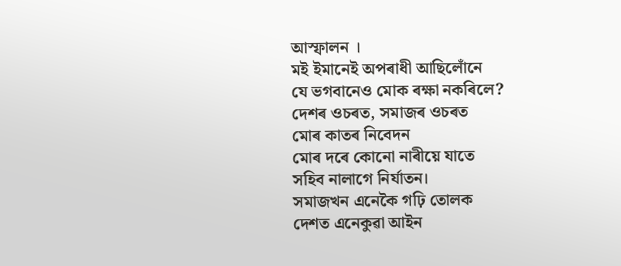আস্ফালন ।
মই ইমানেই অপৰাধী আছিলোঁনে
যে ভগবানেও মোক ৰক্ষা নকৰিলে?
দেশৰ ওচৰত, সমাজৰ ওচৰত
মোৰ কাতৰ নিবেদন
মোৰ দৰে কোনো নাৰীয়ে যাতে
সহিব নালাগে নির্যাতন।
সমাজখন এনেকৈ গঢ়ি তোলক
দেশত এনেকুৱা আইন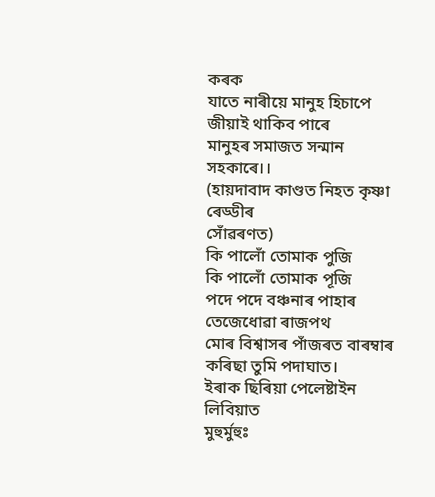কৰক
যাতে নাৰীয়ে মানুহ হিচাপে
জীয়াই থাকিব পাৰে
মানুহৰ সমাজত সন্মান সহকাৰে।।
(হায়দাবাদ কাণ্ডত নিহত কৃষ্ণা ৰেড্ডীৰ
সোঁৱৰণত)
কি পালোঁ তোমাক পুজি
কি পালোঁ তোমাক পূজি
পদে পদে বঞ্চনাৰ পাহাৰ
তেজেধোৱা ৰাজপথ
মোৰ বিশ্বাসৰ পাঁজৰত বাৰম্বাৰ
কৰিছা তুমি পদাঘাত।
ইৰাক ছিৰিয়া পেলেষ্টাইন লিবিয়াত
মুহুর্মুহুঃ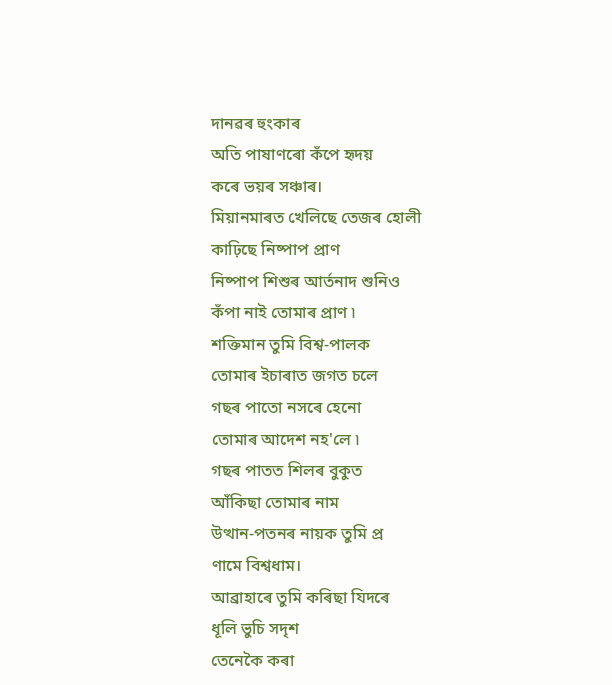দানৱৰ হুংকাৰ
অতি পাষাণৰো কঁপে হৃদয়
কৰে ভয়ৰ সঞ্চাৰ।
মিয়ানমাৰত খেলিছে তেজৰ হোলী
কাঢ়িছে নিষ্পাপ প্রাণ
নিষ্পাপ শিশুৰ আৰ্তনাদ শুনিও
কঁপা নাই তোমাৰ প্ৰাণ ৷
শক্তিমান তুমি বিশ্ব-পালক
তোমাৰ ইচাৰাত জগত চলে
গছৰ পাতো নসৰে হেনো
তোমাৰ আদেশ নহ'লে ৷
গছৰ পাতত শিলৰ বুকুত
আঁকিছা তোমাৰ নাম
উত্থান-পতনৰ নায়ক তুমি প্র
ণামে বিশ্বধাম।
আব্ৰাহাৰে তুমি কৰিছা যিদৰে
ধূলি ভুচি সদৃশ
তেনেকৈ কৰা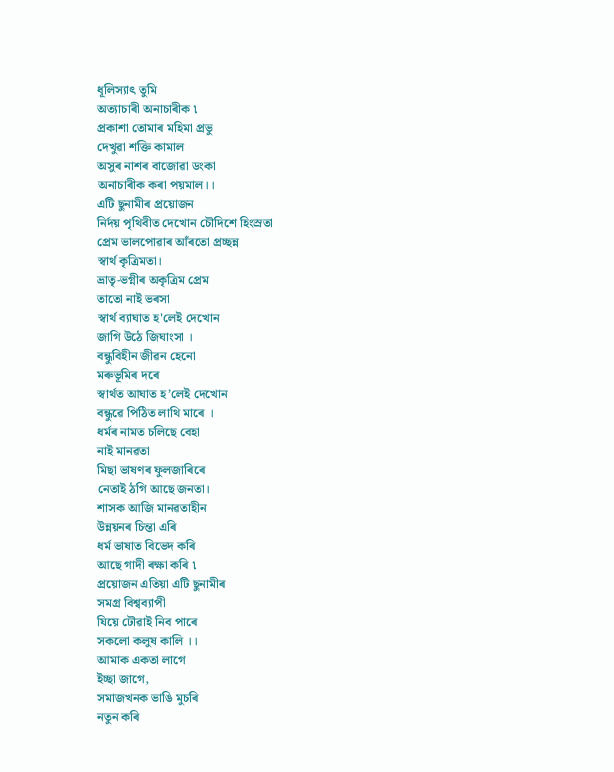ধূলিস্যাৎ তুমি
অত্যাচাৰী অনাচাৰীক ৷
প্ৰকাশা তোমাৰ মহিমা প্ৰভু
দেখুৱা শক্তি কামাল
অসুৰ নাশৰ বাজোৱা ডংকা
অনাচাৰীক কৰা পয়মাল।।
এটি ছুনামীৰ প্ৰয়োজন
নির্দয় পৃথিবীত দেখোন চৌদিশে হিংস্রতা
প্ৰেম ভালপোৱাৰ আঁৰতো প্ৰচ্ছন্ন
স্বার্থ কৃত্রিমতা।
ভ্ৰাতৃ-ভগ্নীৰ অকৃত্রিম প্রেম
তাতো নাই ভৰসা
স্বার্থ ব্যাঘাত হ'লেই দেখোন
জাগি উঠে জিঘাংসা ।
বন্ধুবিহীন জীৱন হেনো
মৰুভূমিৰ দৰে
স্বাৰ্থত আঘাত হ’লেই দেখোন
বন্ধুৱে পিঠিত লাথি মাৰে ।
ধৰ্মৰ নামত চলিছে বেহা
নাই মানৱতা
মিছা ভাষণৰ ফুলজাৰিৰে
নেতাই ঠগি আছে জনতা।
শাসক আজি মানৱতাহীন
উন্নয়নৰ চিন্তা এৰি
ধর্ম ভাষাত বিভেদ কৰি
আছে গাদী ৰক্ষা কৰি ৷
প্রয়োজন এতিয়া এটি ছুনামীৰ
সমগ্র বিশ্বব্যাপী
যিয়ে ঢৌৱাই নিব পাৰে
সকলো কলুষ কালি ।।
আমাক একতা লাগে
ইচ্ছা জাগে,
সমাজখনক ভাঙি মুচৰি
নতুন কৰি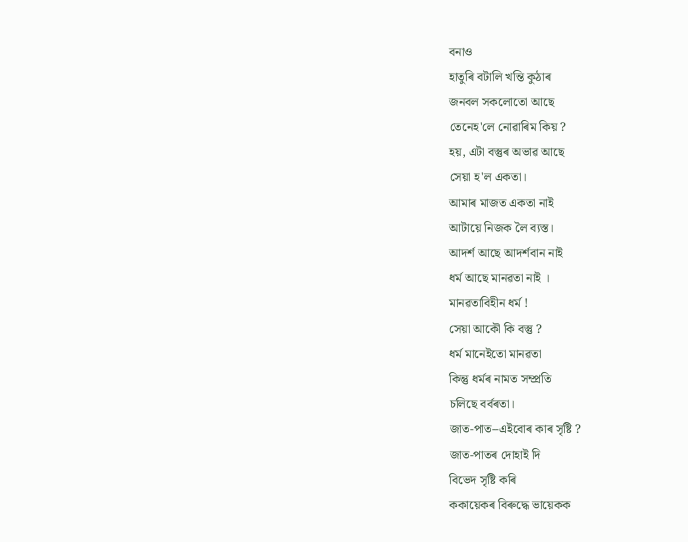বনাও
হাতুৰি বটালি খন্তি কুঠাৰ
জনবল সকলোতো আছে
তেনেহ'লে নোৱাৰিম কিয় ?
হয়, এটা বস্তুৰ অভাৱ আছে
সেয়া হ'ল একতা।
আমাৰ মাজত একতা নাই
আটায়ে নিজক লৈ ব্যস্ত।
আদর্শ আছে আদর্শবান নাই
ধৰ্ম আছে মানৱতা নাই ।
মানৱতাবিহীন ধৰ্ম !
সেয়া আকৌ কি বস্তু ?
ধৰ্ম মানেইতো মানৱতা
কিন্তু ধৰ্মৰ নামত সম্প্রতি
চলিছে বৰ্বৰতা।
জাত-পাত--এইবোৰ কাৰ সৃষ্টি ?
জাত-পাতৰ দোহাই দি
বিভেদ সৃষ্টি কৰি
ককায়েকৰ বিৰুদ্ধে ভায়েকক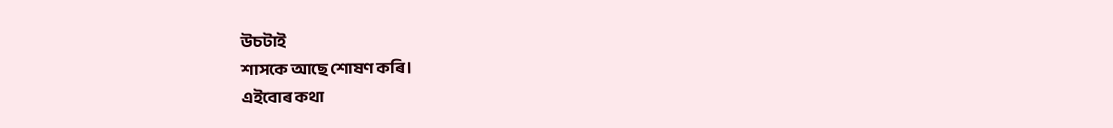উচটাই
শাসকে আছে শোষণ কৰি।
এইবোৰ কথা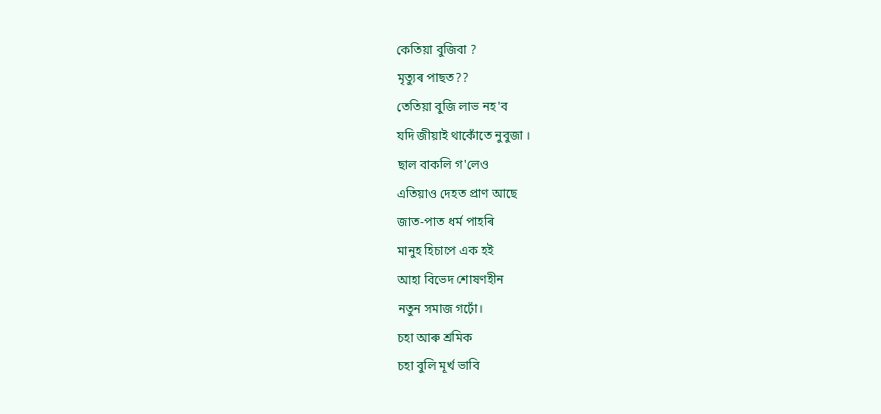কেতিয়া বুজিবা ?
মৃত্যুৰ পাছত??
তেতিয়া বুজি লাভ নহ'ব
যদি জীয়াই থাকোঁতে নুবুজা ।
ছাল বাকলি গ'লেও
এতিয়াও দেহত প্ৰাণ আছে
জাত-পাত ধৰ্ম পাহৰি
মানুহ হিচাপে এক হই
আহা বিভেদ শোষণহীন
নতুন সমাজ গঢ়োঁ।
চহা আৰু শ্ৰমিক
চহা বুলি মূৰ্খ ভাবি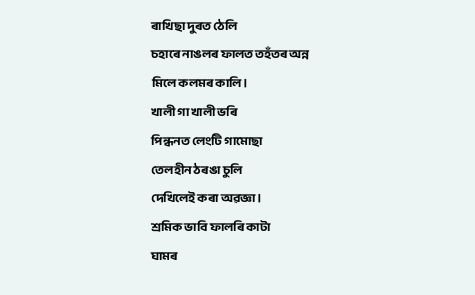ৰাখিছা দুৰত ঠেলি
চহাৰে নাঙলৰ ফালত তহঁতৰ অন্ন
মিলে কলমৰ কালি।
খালী গা খালী ভৰি
পিন্ধনত লেংটি গামোছা
তেলহীন ঠৰঙা চুলি
দেখিলেই কৰা অৱজ্ঞা।
শ্রমিক ভাবি ফালৰি কাটা
ঘামৰ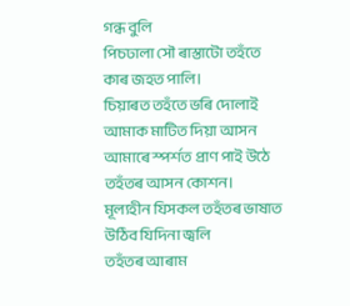গন্ধ বুলি
পিচঢালা সৌ ৰাস্তাটো তহঁতে
কাৰ জহত পালি।
চিয়াৰত তহঁতে ভৰি দোলাই
আমাক মাটিত দিয়া আসন
আমাৰে স্পৰ্শত প্ৰাণ পাই উঠে
তহঁতৰ আসন কোশন।
মূল্যহীন যিসকল তহঁতৰ ভাষাত
উঠিব যিদিনা জ্বলি
তহঁতৰ আৰাম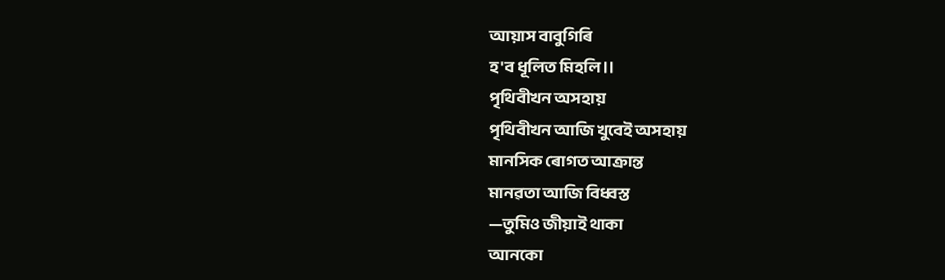আয়াস বাবুগিৰি
হ'ব ধূলিত মিহলি।।
পৃথিবীখন অসহায়
পৃথিবীখন আজি খুবেই অসহায়
মানসিক ৰোগত আক্রান্ত
মানৱতা আজি বিধ্বস্ত
—তুমিও জীয়াই থাকা
আনকো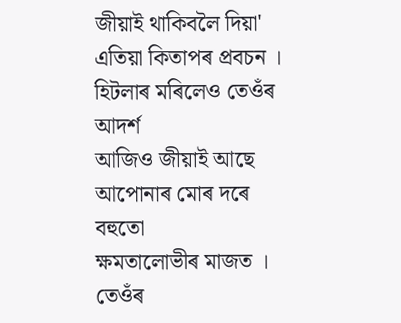জীয়াই থাকিবলৈ দিয়া'
এতিয়া কিতাপৰ প্ৰবচন ।
হিটলাৰ মৰিলেও তেওঁৰ আদৰ্শ
আজিও জীয়াই আছে
আপোনাৰ মোৰ দৰে বহুতো
ক্ষমতালোভীৰ মাজত ।
তেওঁৰ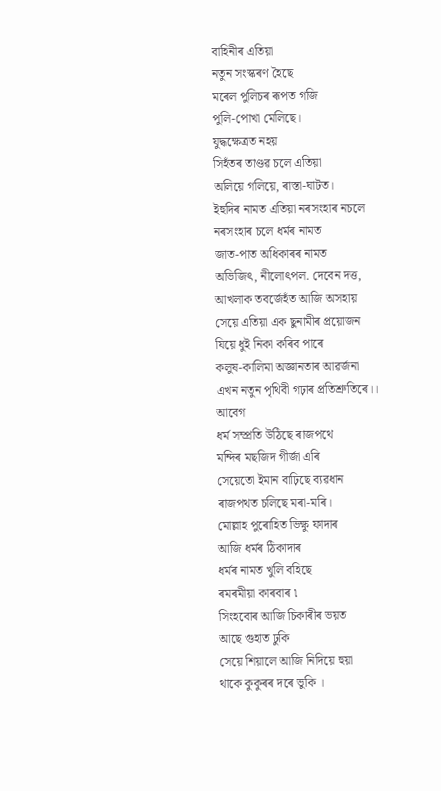বাহিনীৰ এতিয়া
নতুন সংস্কৰণ হৈছে
মৰেল পুলিচৰ ৰূপত গজি
পুলি-পোখা মেলিছে।
যুদ্ধক্ষেত্ৰত নহয়
সিহঁতৰ তাণ্ডৱ চলে এতিয়া
অলিয়ে গলিয়ে, ৰাস্তা-ঘাটত।
ইহুদিৰ নামত এতিয়া নৰসংহাৰ নচলে
নৰসংহাৰ চলে ধৰ্মৰ নামত
জাত-পাত অধিকাৰৰ নামত
অভিজিৎ, নীলোৎপল. দেবেন দত্ত,
আখলাক তবৰ্জেহঁত আজি অসহায়
সেয়ে এতিয়া এক ছুনামীৰ প্ৰয়োজন
যিয়ে ধুই নিকা কৰিব পাৰে
কলুষ-কালিমা অজ্ঞানতাৰ আৱৰ্জনা
এখন নতুন পৃথিবী গঢ়াৰ প্ৰতিশ্ৰুতিৰে।।
আবেগ
ধৰ্ম সম্প্ৰতি উঠিছে ৰাজপথে
মন্দিৰ মছজিদ গীর্জা এৰি
সেয়েতো ইমান বাঢ়িছে ব্যৱধান
ৰাজপথত চলিছে মৰা-মৰি।
মোল্লাহ পুৰোহিত ভিক্ষু ফাদাৰ
আজি ধৰ্মৰ ঠিকাদাৰ
ধৰ্মৰ নামত খুলি বহিছে
ৰমৰমীয়া কাৰবাৰ ৷
সিংহবোৰ আজি চিকাৰীৰ ভয়ত
আছে গুহাত ঢুকি
সেয়ে শিয়ালে আজি নিদিয়ে হুয়া
থাকে কুকুৰৰ দৰে ভুকি ।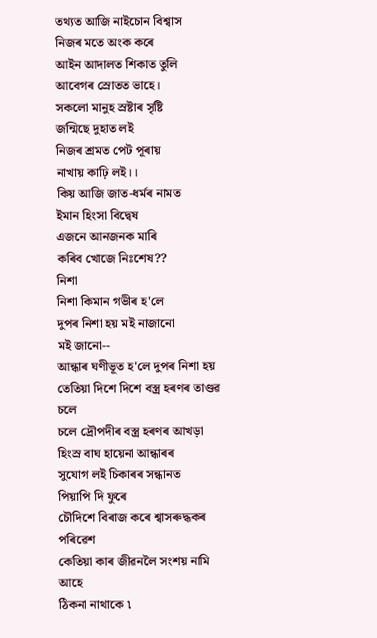তথ্যত আজি নাইচোন বিশ্বাস
নিজৰ মতে অংক কৰে
আইন আদালত শিকাত তুলি
আবেগৰ স্ৰোতত ভাহে।
সকলো মানুহ স্ৰষ্টাৰ সৃষ্টি
জন্মিছে দুহাত লই
নিজৰ শ্ৰমত পেট পূৰায়
নাখায় কাঢ়ি লই।।
কিয় আজি জাত-ধৰ্মৰ নামত
ইমান হিংসা বিদ্বেষ
এজনে আনজনক মাৰি
কৰিব খোজে নিঃশেষ??
নিশা
নিশা কিমান গভীৰ হ'লে
দুপৰ নিশা হয় মই নাজানো
মই জানো--
আন্ধাৰ ঘণীভূত হ'লে দুপৰ নিশা হয়
তেতিয়া দিশে দিশে বস্ত্ৰ হৰণৰ তাণ্ডৱ চলে
চলে দ্রৌপদীৰ বস্ত্ৰ হৰণৰ আখড়া
হিংস্র বাঘ হায়েনা আন্ধাৰৰ
সুযোগ লই চিকাৰৰ সন্ধানত
পিয়াপি দি ফুৰে
চৌদিশে বিৰাজ কৰে শ্বাসৰুদ্ধকৰ পৰিৱেশ
কেতিয়া কাৰ জীৱনলৈ সংশয় নামি আহে
ঠিকনা নাথাকে ৷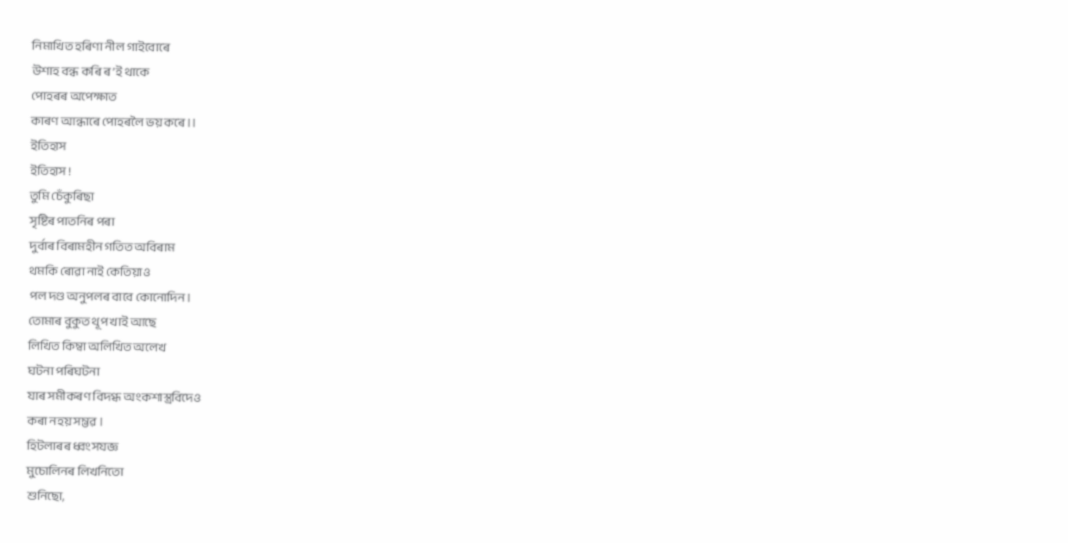নিমাখিত হৰিণা নীল গাইবোৰে
উশাহ বন্ধ কৰি ৰ’ই থাকে
পোহৰৰ অপেক্ষাত
কাৰণ আন্ধাৰে পোহৰলৈ ভয় কৰে।।
ইতিহাস
ইতিহাস !
তুমি চেঁকুৰিছা
সৃষ্টিৰ পাতনিৰ পৰা
দুৰ্বাৰ বিৰামহীন গতিত অবিৰাম
থমকি ৰোৱা নাই কেতিয়াও
পল দণ্ড অনুপলৰ বাবে কোনোদিন।
তোমাৰ বুকুত থূপ খাই আছে
লিখিত কিম্বা অলিখিত অলেখ
ঘটনা পৰিঘটনা
যাৰ সমীকৰণ বিদগ্ধ অংকশাস্ত্রবিদেও
কৰা নহয় সম্ভৱ ।
হিটলাৰৰ ধ্বংসযজ্ঞ
মুচোলিনৰ লিখনিতো
শুনিছো,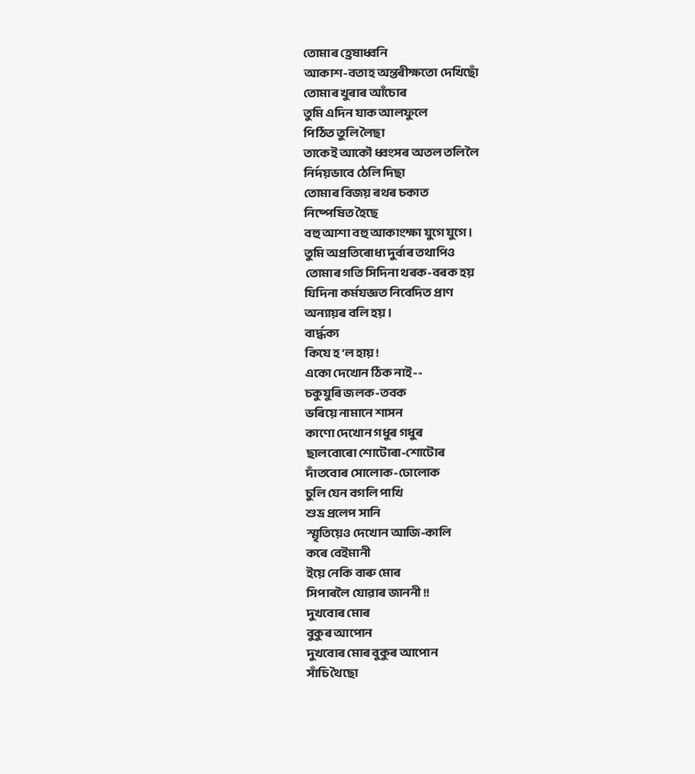তোমাৰ হ্রেষাধ্বনি
আকাশ-বতাহ অন্তৰীক্ষতো দেখিছোঁ
তোমাৰ খুৰাৰ আঁচোৰ
তুমি এদিন যাক আলফুলে
পিঠিত তুলি লৈছা
তাকেই আকৌ ধ্বংসৰ অতল তলিলৈ
নির্দয়ভাবে ঠেলি দিছা
তোমাৰ বিজয় ৰথৰ চকাত
নিষ্পেষিত হৈছে
বহু আশা বহু আকাংক্ষা যুগে যুগে।
তুমি অপ্ৰতিৰোধ্য দুৰ্বাৰ তথাপিও
তোমাৰ গতি সিদিনা থৰক-বৰক হয়
যিদিনা কর্মযজ্ঞত নিবেদিত প্রাণ
অন্যায়ৰ বলি হয়।
বাৰ্দ্ধক্য
কিযে হ’ল হায় !
একো দেখোন ঠিক নাই--
চকুযুৰি জলক-তবক
ভৰিয়ে নামানে শাসন
কাণো দেখোন গধুৰ গধুৰ
ছালবোৰো শোটোৰা-শোটোৰ
দাঁতবোৰ সোলোক-ঢোলোক
চুলি যেন বগলি পাখি
শুভ্র প্রলেপ সানি
স্মৃতিয়েও দেখোন আজি-কালি
কৰে বেইমানী
ইয়ে নেকি বাৰু মোৰ
সিপাৰলৈ যোৱাৰ জাননী !!
দুখবোৰ মোৰ
বুকুৰ আপোন
দুখবোৰ মোৰ বুকুৰ আপোন
সাঁচি থৈছো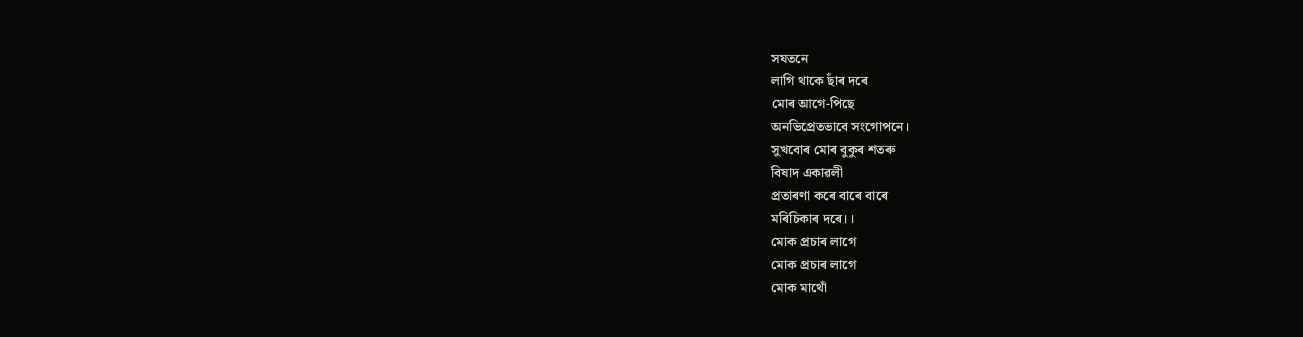সযতনে
লাগি থাকে ছাঁৰ দৰে
মোৰ আগে-পিছে
অনভিপ্রেতভাবে সংগোপনে।
সুখবোৰ মোৰ বুকুৰ শতৰু
বিষাদ একাৱলী
প্ৰতাৰণা কৰে বাৰে বাৰে
মৰিচিকাৰ দৰে।।
মোক প্ৰচাৰ লাগে
মোক প্ৰচাৰ লাগে
মোক মাথোঁ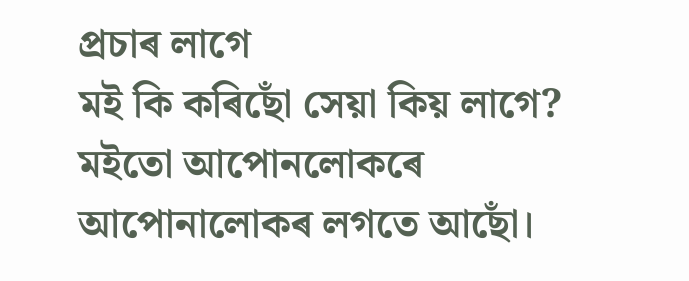প্ৰচাৰ লাগে
মই কি কৰিছোঁ সেয়া কিয় লাগে?
মইতো আপোনলোকৰে
আপোনালোকৰ লগতে আছোঁ।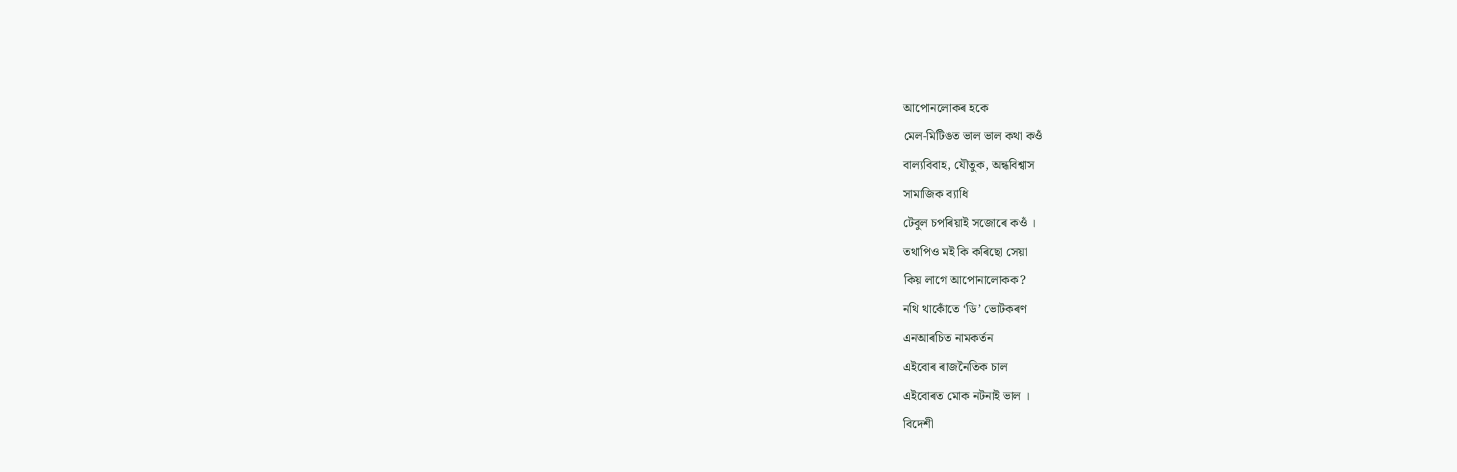আপোনলোকৰ হকে
মেল-মিটিঙত ভাল ভাল কথা কওঁ
বাল্যবিবাহ, যৌতুক, অন্ধবিশ্বাস
সামাজিক ব্যাধি
টেবুল চপৰিয়াই সজোৰে কওঁ ।
তথাপিও মই কি কৰিছো সেয়া
কিয় লাগে আপোনালোকক?
নথি থাকোঁতে ‘ডি’ ভোটকৰণ
এনআৰচিত নামকর্তন
এইবোৰ ৰাজনৈতিক চাল
এইবোৰত মোক নটনাই ভাল ।
বিদেশী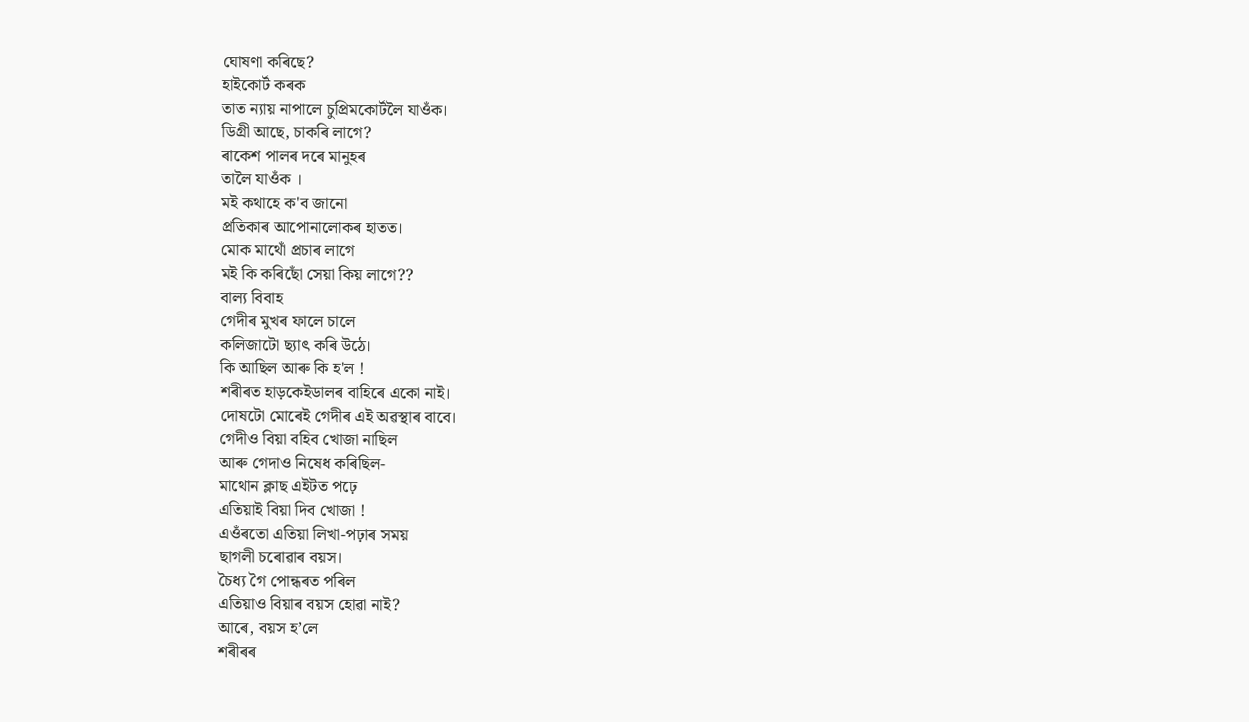ঘোষণা কৰিছে?
হাইকোর্ট কৰক
তাত ন্যায় নাপালে চুপ্রিমকোর্টলৈ যাওঁক।
ডিগ্রী আছে, চাকৰি লাগে?
ৰাকেশ পালৰ দৰে মানুহৰ
তালৈ যাওঁক ।
মই কথাহে ক'ব জানো
প্ৰতিকাৰ আপোনালোকৰ হাতত।
মোক মাথোঁ প্ৰচাৰ লাগে
মই কি কৰিছোঁ সেয়া কিয় লাগে??
বাল্য বিবাহ
গেদীৰ মুখৰ ফালে চালে
কলিজাটো ছ্যাৎ কৰি উঠে।
কি আছিল আৰু কি হ'ল !
শৰীৰত হাড়কেইডালৰ বাহিৰে একো নাই।
দোষটো মোৰেই গেদীৰ এই অৱস্থাৰ বাবে।
গেদীও বিয়া বহিব খোজা নাছিল
আৰু গেদাও নিষেধ কৰিছিল-
মাথোন ক্লাছ এইটত পঢ়ে
এতিয়াই বিয়া দিব খোজা !
এওঁৰতো এতিয়া লিখা-পঢ়াৰ সময়
ছাগলী চৰোৱাৰ বয়স।
চৈধ্য গৈ পোন্ধৰত পৰিল
এতিয়াও বিয়াৰ বয়স হোৱা নাই?
আৰে, বয়স হ’লে
শৰীৰৰ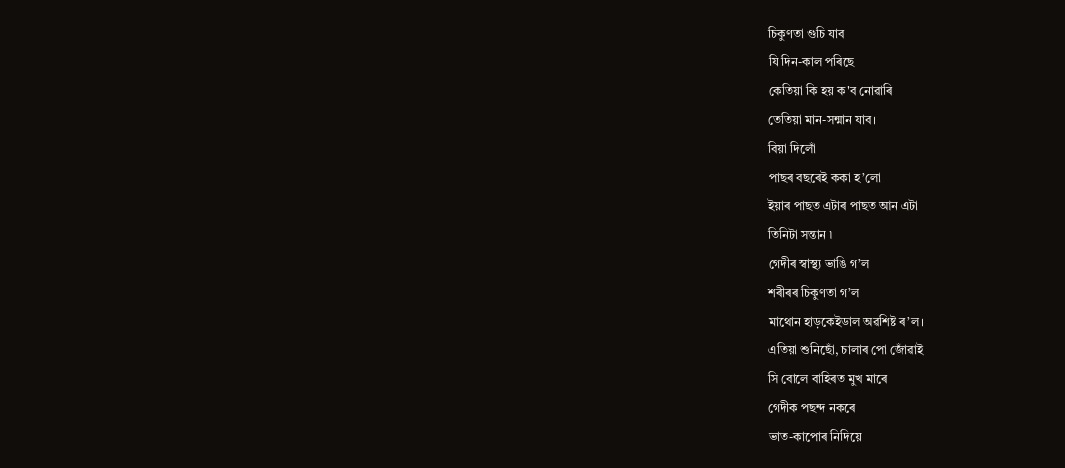চিকুণতা গুচি যাব
যি দিন-কাল পৰিছে
কেতিয়া কি হয় ক'ব নোৱাৰি
তেতিয়া মান-সন্মান যাব।
বিয়া দিলোঁ
পাছৰ বছৰেই ককা হ’লো
ইয়াৰ পাছত এটাৰ পাছত আন এটা
তিনিটা সন্তান ৷
গেদীৰ স্বাস্থ্য ভাঙি গ’ল
শৰীৰৰ চিকুণতা গ’ল
মাথোন হাড়কেইডাল অৱশিষ্ট ৰ’ল।
এতিয়া শুনিছোঁ, চালাৰ পো জোঁৱাই
সি বোলে বাহিৰত মুখ মাৰে
গেদীক পছন্দ নকৰে
ভাত-কাপোৰ নিদিয়ে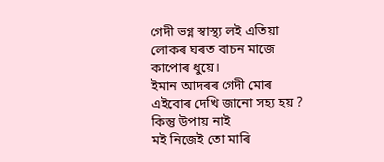গেদী ভগ্ন স্বাস্থ্য লই এতিয়া
লোকৰ ঘৰত বাচন মাজে
কাপোৰ ধুয়ে।
ইমান আদৰৰ গেদী মোৰ
এইবোৰ দেখি জানো সহ্য হয় ?
কিন্তু উপায় নাই
মই নিজেই তো মাৰি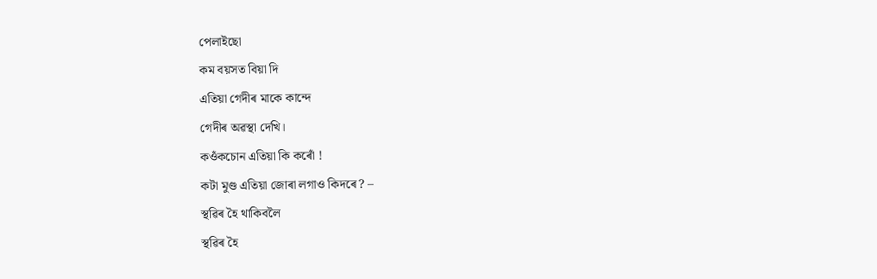পেলাইছো
কম বয়সত বিয়া দি
এতিয়া গেদীৰ মাকে কান্দে
গেদীৰ অৱস্থা দেখি।
কওঁকচোন এতিয়া কি কৰোঁ !
কটা মুণ্ড এতিয়া জোৰা লগাও কিদৰে? –
স্থৱিৰ হৈ থাকিবলৈ
স্থৱিৰ হৈ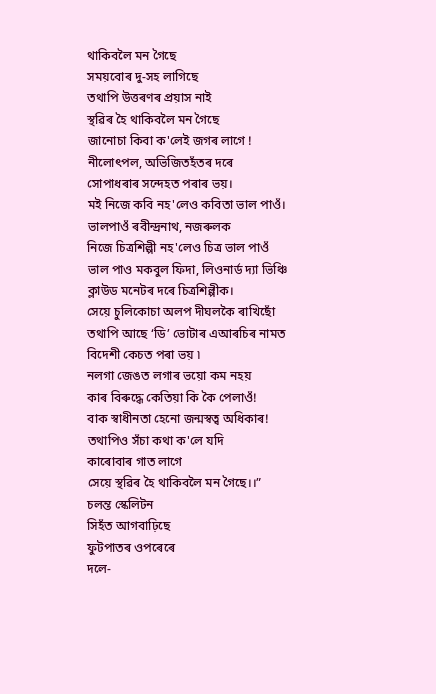থাকিবলৈ মন গৈছে
সময়বোৰ দু-সহ লাগিছে
তথাপি উত্তৰণৰ প্ৰয়াস নাই
স্থৱিৰ হৈ থাকিবলৈ মন গৈছে
জানোচা কিবা ক'লেই জগৰ লাগে !
নীলোৎপল, অভিজিতহঁতৰ দৰে
সোপাধৰাৰ সন্দেহত পৰাৰ ভয়।
মই নিজে কবি নহ'লেও কবিতা ভাল পাওঁ।
ভালপাওঁ ৰবীন্দ্ৰনাথ, নজৰুলক
নিজে চিত্রশিল্পী নহ'লেও চিত্র ভাল পাওঁ
ভাল পাও মকবুল ফিদা, লিওনার্ড দ্যা ভিঞ্চি
ক্লাউড মনেটৰ দৰে চিত্ৰশিল্পীক।
সেয়ে চুলিকোচা অলপ দীঘলকৈ ৰাখিছোঁ
তথাপি আছে ‘ডি’ ভোটাৰ এআৰচিৰ নামত
বিদেশী কেচত পৰা ভয় ৷
নলগা জেঙত লগাৰ ভয়ো কম নহয়
কাৰ বিৰুদ্ধে কেতিয়া কি কৈ পেলাওঁ!
বাক স্বাধীনতা হেনো জন্মস্বত্ব অধিকাৰ!
তথাপিও সঁচা কথা ক'লে যদি
কাৰোবাৰ গাত লাগে
সেয়ে স্থৱিৰ হৈ থাকিবলৈ মন গৈছে।।”
চলন্ত স্কেলিটন
সিহঁত আগবাঢ়িছে
ফুটপাতৰ ওপৰেৰে
দলে-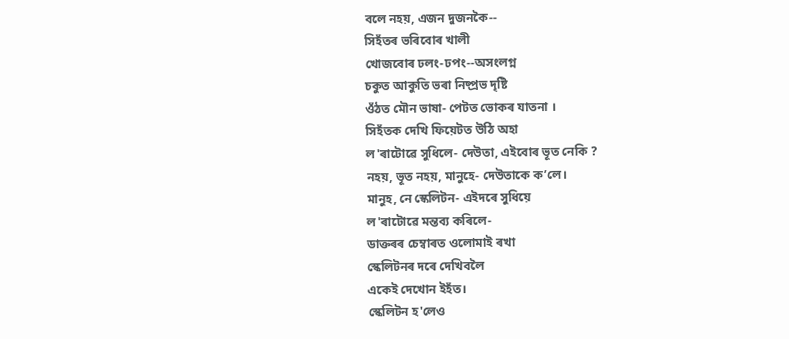বলে নহয়, এজন দুজনকৈ--
সিহঁতৰ ভৰিবোৰ খালী
খোজবোৰ ঢলং-ঢপং--অসংলগ্ন
চকুত আকুতি ভৰা নিষ্প্রভ দৃষ্টি
ওঁঠত মৌন ভাষা- পেটত ভোকৰ যাতনা ।
সিহঁতক দেখি ফিয়েটত উঠি অহা
ল'ৰাটোৱে সুধিলে- দেউতা, এইবোৰ ভূত নেকি ?
নহয়, ভূত নহয়, মানুহে- দেউতাকে ক’লে।
মানুহ, নে স্কেলিটন- এইদৰে সুধিয়ে
ল'ৰাটোৱে মন্তব্য কৰিলে-
ডাক্তৰৰ চেম্বাৰত ওলোমাই ৰখা
স্কেলিটনৰ দৰে দেখিবলৈ
একেই দেখোন ইহঁত।
স্কেলিটন হ'লেও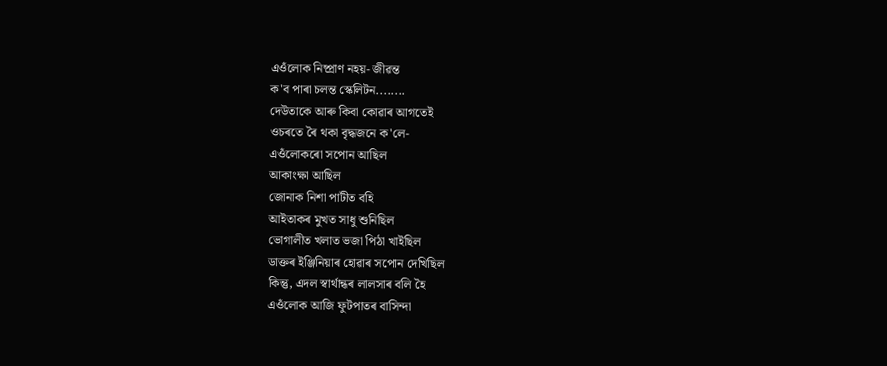এওঁলোক নিষ্প্রাণ নহয়- জীৱন্ত
ক'ব পাৰা চলন্ত স্কেলিটন........
দেউতাকে আৰু কিবা কোৱাৰ আগতেই
ওচৰতে ৰৈ থকা বৃদ্ধজনে ক'লে-
এওঁলোকৰো সপোন আছিল
আকাংক্ষা আছিল
জোনাক নিশা পাটীত বহি
আইতাকৰ মুখত সাধু শুনিছিল
ভোগালীত খলাত ভজা পিঠা খাইছিল
ডাক্তৰ ইঞ্জিনিয়াৰ হোৱাৰ সপোন দেখিছিল
কিন্তু, এদল স্বার্থান্ধৰ লালসাৰ বলি হৈ
এওঁলোক আজি ফুটপাতৰ বাসিন্দা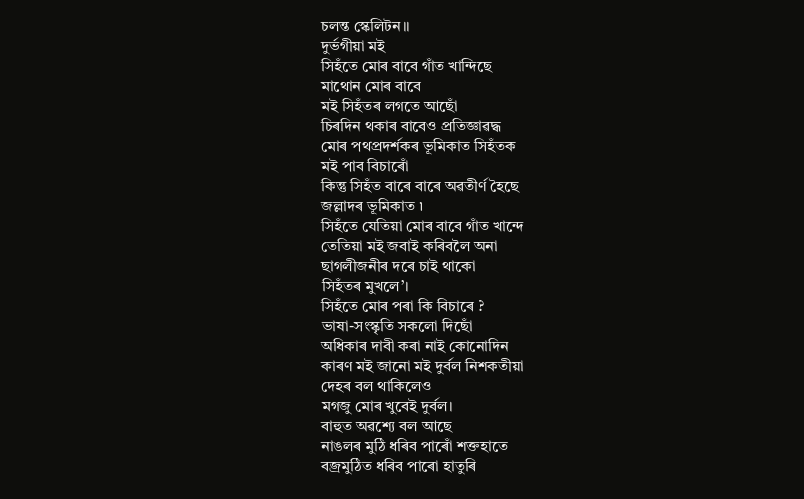চলন্ত স্কেলিটন।।
দুৰ্ভগীয়া মই
সিহঁতে মোৰ বাবে গাঁত খান্দিছে
মাথোন মোৰ বাবে
মই সিহঁতৰ লগতে আছোঁ
চিৰদিন থকাৰ বাবেও প্রতিজ্ঞাৱদ্ধ
মোৰ পথপ্ৰদৰ্শকৰ ভূমিকাত সিহঁতক
মই পাব বিচাৰোঁ
কিন্তু সিহঁত বাৰে বাৰে অৱতীৰ্ণ হৈছে
জল্লাদৰ ভূমিকাত ৷
সিহঁতে যেতিয়া মোৰ বাবে গাঁত খান্দে
তেতিয়া মই জবাই কৰিবলৈ অনা
ছাগলীজনীৰ দৰে চাই থাকো
সিহঁতৰ মুখলে’।
সিহঁতে মোৰ পৰা কি বিচাৰে ?
ভাষা-সংস্কৃতি সকলো দিছোঁ
অধিকাৰ দাবী কৰা নাই কোনোদিন
কাৰণ মই জানো মই দুৰ্বল নিশকতীয়া
দেহৰ বল থাকিলেও
মগজু মোৰ খুবেই দুর্বল।
বাহুত অৱশ্যে বল আছে
নাঙলৰ মুঠি ধৰিব পাৰোঁ শক্তহাতে
বজ্ৰমুঠিত ধৰিব পাৰো হাতুৰি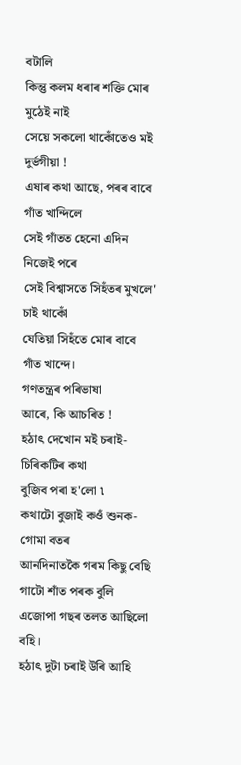বটালি
কিন্তু কলম ধৰাৰ শক্তি মোৰ মুঠেই নাই
সেয়ে সকলো থাকোঁতেও মই দুৰ্ভগীয়া !
এষাৰ কথা আছে, পৰৰ বাবে গাঁত খান্দিলে
সেই গাঁতত হেনো এদিন নিজেই পৰে
সেই বিশ্বাসতে সিহঁতৰ মুখলে' চাই থাকোঁ
যেতিয়া সিহঁতে মোৰ বাবে গাঁত খান্দে।
গণতন্ত্ৰৰ পৰিভাষা
আৰে, কি আচৰিত !
হঠাৎ দেখোন মই চৰাই-চিৰিকটিৰ কথা
বুজিব পৰা হ'লো ৷
কথাটো বুজাই কওঁ শুনক-
গোমা বতৰ
আনদিনাতকৈ গৰম কিছু বেছি
গাটো শাঁত পৰক বুলি
এজোপা গছৰ তলত আছিলো বহি।
হঠাৎ দুটা চৰাই উৰি আহি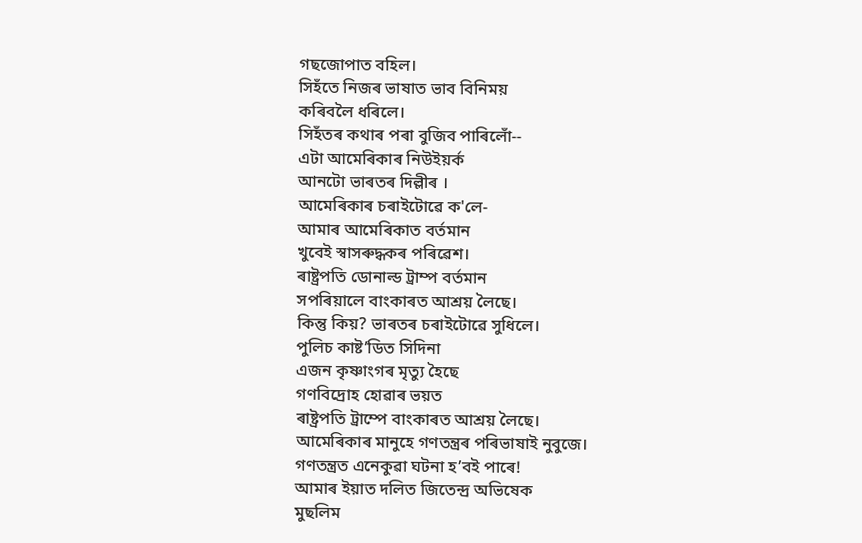গছজোপাত বহিল।
সিহঁতে নিজৰ ভাষাত ভাব বিনিময়
কৰিবলৈ ধৰিলে।
সিহঁতৰ কথাৰ পৰা বুজিব পাৰিলোঁ--
এটা আমেৰিকাৰ নিউইয়র্ক
আনটো ভাৰতৰ দিল্লীৰ ।
আমেৰিকাৰ চৰাইটোৱে ক'লে-
আমাৰ আমেৰিকাত বৰ্তমান
খুবেই স্বাসৰুদ্ধকৰ পৰিৱেশ।
ৰাষ্ট্ৰপতি ডোনাল্ড ট্রাম্প বর্তমান
সপৰিয়ালে বাংকাৰত আশ্ৰয় লৈছে।
কিন্তু কিয়? ভাৰতৰ চৰাইটোৱে সুধিলে।
পুলিচ কাষ্ট’ডিত সিদিনা
এজন কৃষ্ণাংগৰ মৃত্যু হৈছে
গণবিদ্রোহ হোৱাৰ ভয়ত
ৰাষ্ট্ৰপতি ট্রাম্পে বাংকাৰত আশ্ৰয় লৈছে।
আমেৰিকাৰ মানুহে গণতন্ত্ৰৰ পৰিভাষাই নুবুজে।
গণতন্ত্ৰত এনেকুৱা ঘটনা হ’বই পাৰে!
আমাৰ ইয়াত দলিত জিতেন্দ্র অভিষেক
মুছলিম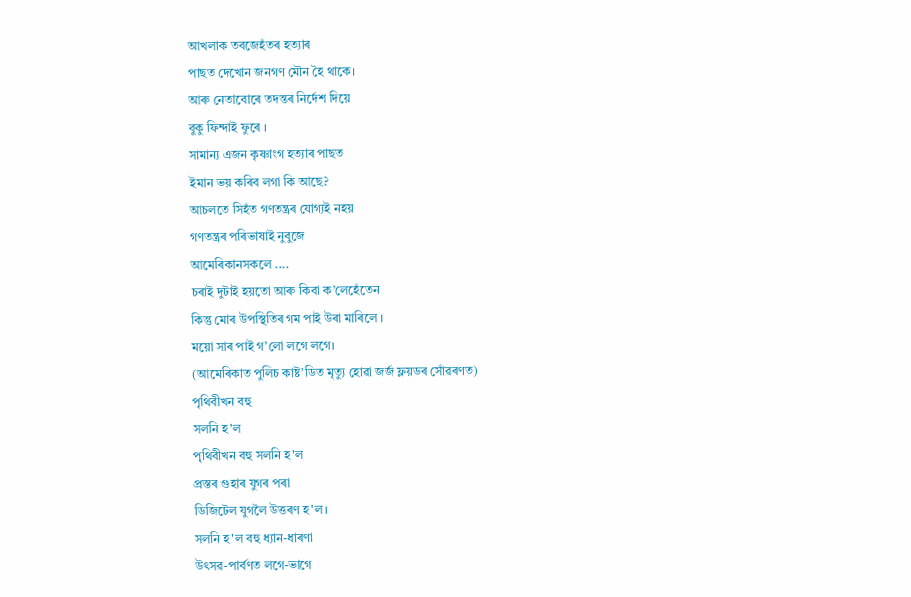আখলাক তবজেহঁতৰ হত্যাৰ
পাছত দেখোন জনগণ মৌন হৈ থাকে।
আৰু নেতাবোৰে তদন্তৰ নিৰ্দেশ দিয়ে
বুকু ফিন্দাই ফুৰে ।
সামান্য এজন কৃষ্ণাংগ হত্যাৰ পাছত
ইমান ভয় কৰিব লগা কি আছে?
আচলতে সিহঁত গণতন্ত্ৰৰ যোগ্যই নহয়
গণতন্ত্ৰৰ পৰিভাষাই নুবুজে
আমেৰিকানসকলে ....
চৰাই দুটাই হয়তো আৰু কিবা ক’লেহেঁতেন
কিন্তু মোৰ উপস্থিতিৰ গম পাই উৰা মাৰিলে ।
ময়ো সাৰ পাই গ’লো লগে লগে।
(আমেৰিকাত পুলিচ কাষ্ট’ডিত মৃত্যু হোৱা জৰ্জ ফ্লয়ডৰ সোঁৱৰণত)
পৃথিবীখন বহু
সলনি হ'ল
পৃথিবীখন বহু সলনি হ'ল
প্ৰস্তৰ গুহাৰ যুগৰ পৰা
ডিজিটেল যুগলৈ উত্তৰণ হ'ল।
সলনি হ'ল বহু ধ্যান-ধাৰণা
উৎসৱ-পাৰ্বণত লগে-ভাগে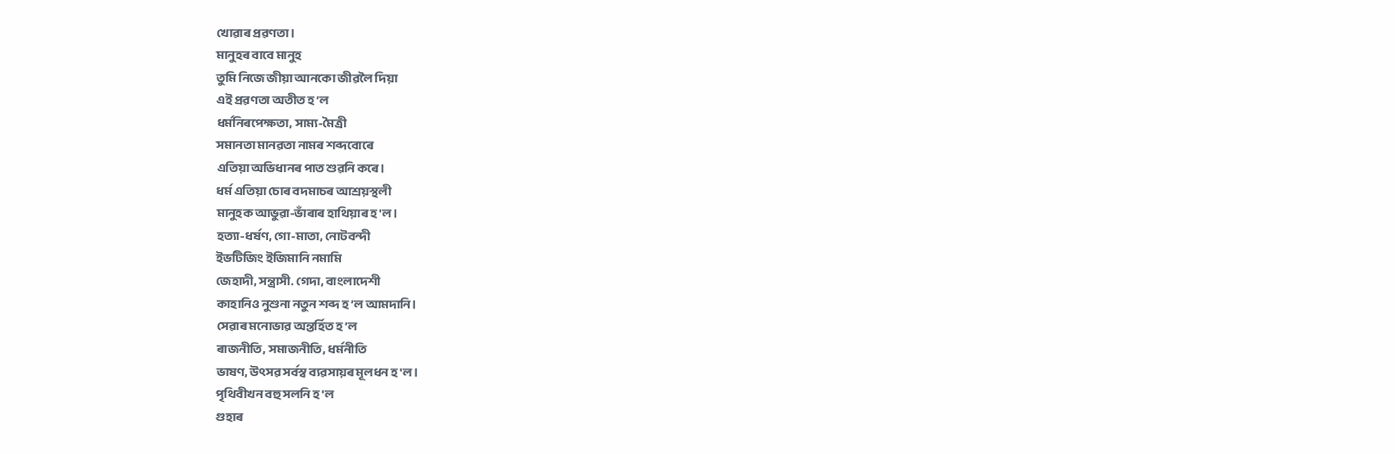খোৱাৰ প্ৰৱণতা ।
মানুহৰ বাবে মানুহ
তুমি নিজে জীয়া আনকো জীৱলৈ দিয়া
এই প্ৰৱণতা অতীত হ’ল
ধৰ্মনিৰপেক্ষতা, সাম্য-মৈত্রী
সমানতা মানৱতা নামৰ শব্দবোৰে
এতিয়া অভিধানৰ পাত শুৱনি কৰে।
ধৰ্ম এতিয়া চোৰ বদমাচৰ আশ্রয়স্থলী
মানুহক আভুৱা-ভাঁৰাৰ হাথিয়াৰ হ'ল।
হত্যা-ধর্ষণ, গো-মাতা, নোটবন্দী
ইভটিজিং ইজিমানি নমামি
জেহাদী, সন্ত্রাসী. গেদা, বাংলাদেশী
কাহানিও নুশুনা নতুন শব্দ হ’ল আমদানি।
সেৱাৰ মনোভাৱ অন্তর্হিত হ’ল
ৰাজনীতি, সমাজনীতি, ধর্মনীতি
ভাষণ, উৎসৱ সৰ্বস্ব ব্যৱসায়ৰ মূলধন হ'ল ।
পৃথিবীখন বহু সলনি হ'ল
গুহাৰ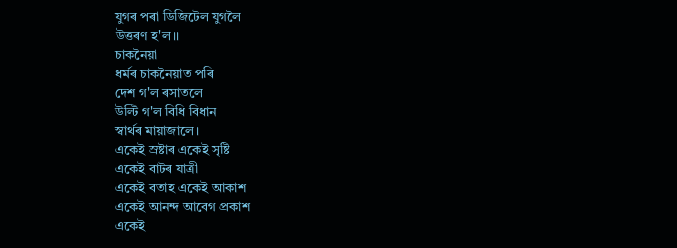যুগৰ পৰা ডিজিটেল যুগলৈ
উত্তৰণ হ'ল।।
চাকনৈয়া
ধৰ্মৰ চাকনৈয়াত পৰি
দেশ গ'ল ৰসাতলে
উল্টি গ'ল বিধি বিধান
স্বাৰ্থৰ মায়াজালে।
একেই স্ৰষ্টাৰ একেই সৃষ্টি
একেই বাটৰ যাত্ৰী
একেই বতাহ একেই আকাশ
একেই আনন্দ আবেগ প্রকাশ
একেই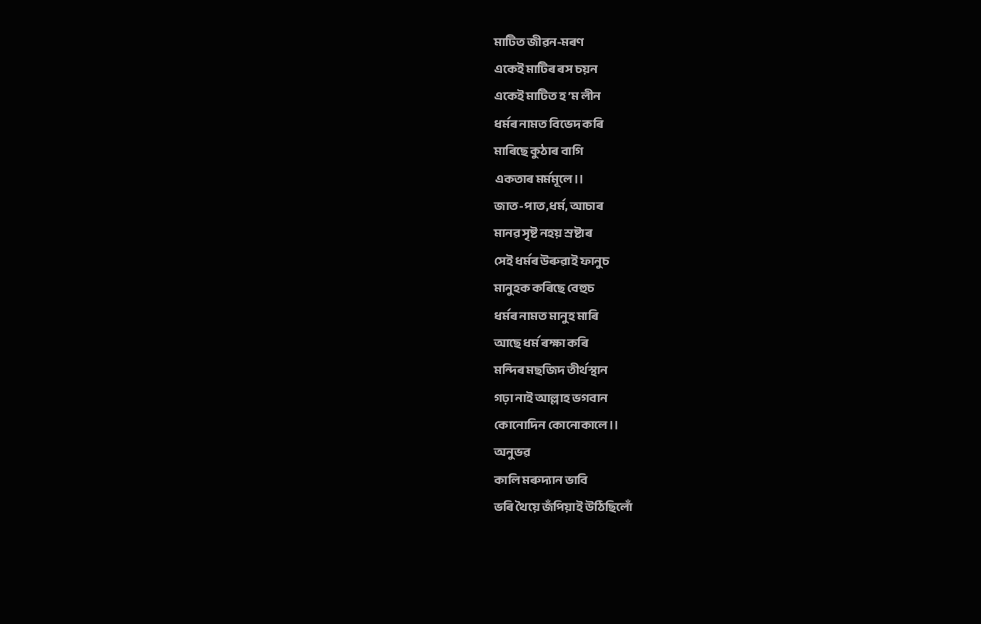মাটিত জীৱন-মৰণ
একেই মাটিৰ ৰস চয়ন
একেই মাটিত হ’ম লীন
ধৰ্মৰ নামত বিভেদ কৰি
মাৰিছে কুঠাৰ বাগি
একতাৰ মৰ্মমূলে।।
জাত-পাত,ধৰ্ম, আচাৰ
মানৱ সৃষ্ট নহয় স্ৰষ্টাৰ
সেই ধৰ্মৰ উৰুৱাই ফানুচ
মানুহক কৰিছে বেহুচ
ধৰ্মৰ নামত মানুহ মাৰি
আছে ধৰ্ম ৰক্ষা কৰি
মন্দিৰ মছজিদ তীর্থস্থান
গঢ়া নাই আল্লাহ ভগবান
কোনোদিন কোনোকালে।।
অনুভৱ
কালি মৰুদ্যান ভাবি
ভৰি থৈয়ে জঁপিয়াই উঠিছিলোঁ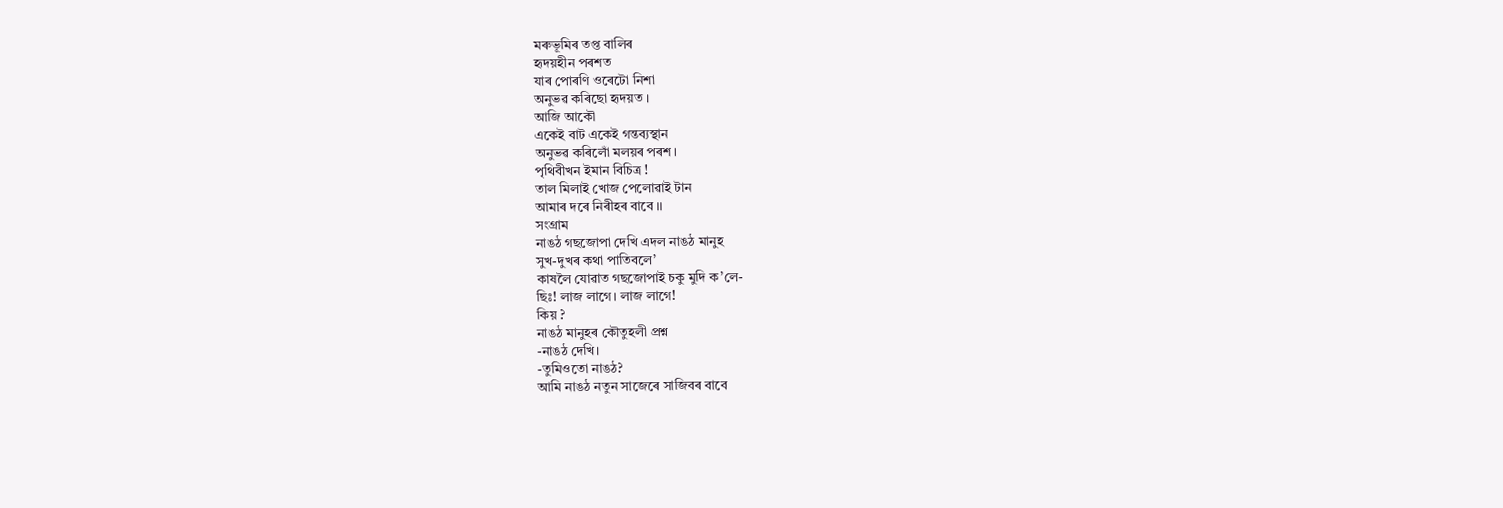মৰুভূমিৰ তপ্ত বালিৰ
হৃদয়হীন পৰশত
যাৰ পোৰণি ওৰেটো নিশা
অনুভৱ কৰিছো হৃদয়ত ।
আজি আকৌ
একেই বাট একেই গন্তব্যস্থান
অনুভৱ কৰিলোঁ মলয়ৰ পৰশ।
পৃথিবীখন ইমান বিচিত্র !
তাল মিলাই খোজ পেলোৱাই টান
আমাৰ দৰে নিৰীহৰ বাবে ।।
সংগ্ৰাম
নাঙঠ গছজোপা দেখি এদল নাঙঠ মানুহ
সুখ-দুখৰ কথা পাতিবলে’
কাষলৈ যোৱাত গছজোপাই চকু মুদি ক’লে-
ছিঃ! লাজ লাগে। লাজ লাগে!
কিয় ?
নাঙঠ মানুহৰ কৌতুহলী প্রশ্ন
-নাঙঠ দেখি।
-তুমিওতো নাঙঠ?
আমি নাঙঠ নতুন সাজেৰে সাজিবৰ বাবে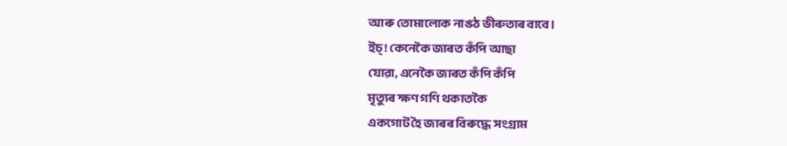আৰু তোমালোক নাঙঠ ভীৰুতাৰ বাবে।
ইচ্ ! কেনেকৈ জাৰত কঁপি আছা
যোৱা, এনেকৈ জাৰত কঁপি কঁপি
মৃত্যুৰ ক্ষণ গণি থকাতকৈ
একগোট হৈ জাৰৰ বিৰুদ্ধে সংগ্ৰাম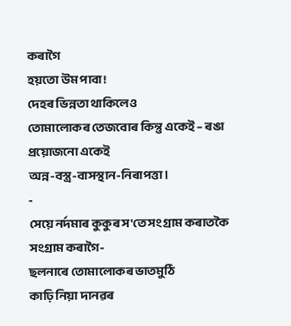কৰাগৈ
হয়তো উম পাবা!
দেহৰ ভিন্নতা থাকিলেও
তোমালোকৰ তেজবোৰ কিন্তু একেই – ৰঙা
প্রয়োজনো একেই
অন্ন-বস্ত্র-বাসস্থান-নিৰাপত্তা।
-
সেয়ে নৰ্দমাৰ কুকুৰ স'তে সংগ্ৰাম কৰাতকৈ
সংগ্ৰাম কৰাগৈ-
ছলনাৰে তোমালোকৰ ভাতমুঠি
কাঢ়ি নিয়া দানৱৰ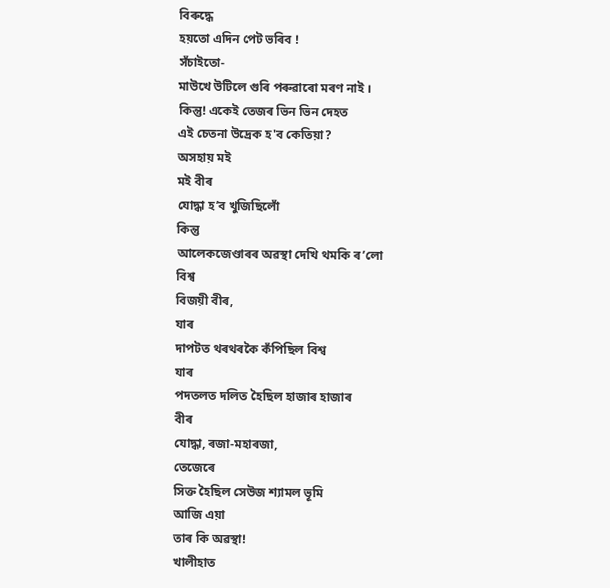বিৰুদ্ধে
হয়তো এদিন পেট ভৰিব !
সঁচাইতো-
মাউখে উটিলে গুৰি পৰুৱাৰো মৰণ নাই ।
কিন্তু! একেই তেজৰ ভিন ভিন দেহত
এই চেতনা উদ্রেক হ'ব কেতিয়া?
অসহায় মই
মই বীৰ
যোদ্ধা হ’ব খুজিছিলোঁ
কিন্তু
আলেকজেণ্ডাৰৰ অৱস্থা দেখি থমকি ৰ’লো
বিশ্ব
বিজয়ী বীৰ,
যাৰ
দাপটত থৰথৰকৈ কঁপিছিল বিশ্ব
যাৰ
পদতলত দলিত হৈছিল হাজাৰ হাজাৰ
বীৰ
যোদ্ধা, ৰজা-মহাৰজা,
তেজেৰে
সিক্ত হৈছিল সেউজ শ্যামল ভূমি
আজি এয়া
তাৰ কি অৱস্থা!
খালীহাত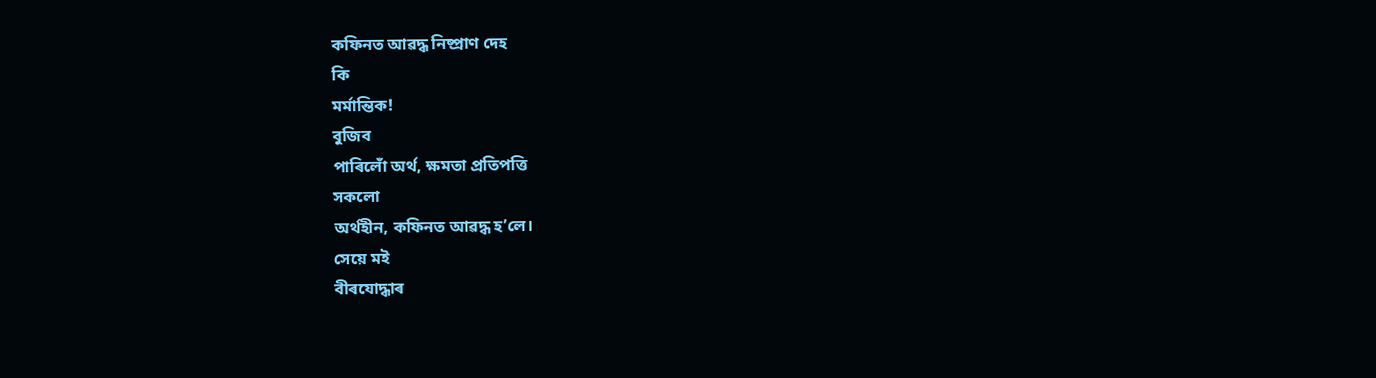কফিনত আৱদ্ধ নিষ্প্ৰাণ দেহ
কি
মৰ্মান্তিক!
বুজিব
পাৰিলোঁ অৰ্থ, ক্ষমতা প্ৰতিপত্তি
সকলো
অৰ্থহীন, কফিনত আৱদ্ধ হ’লে।
সেয়ে মই
বীৰযোদ্ধাৰ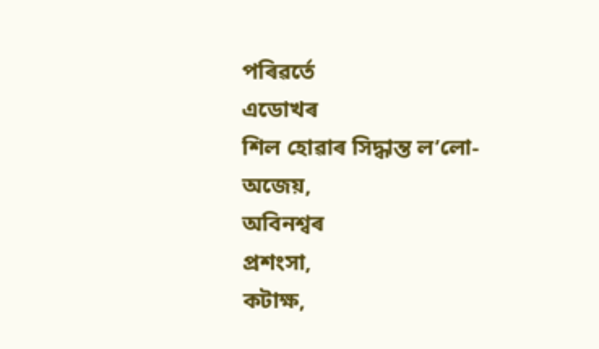পৰিৱৰ্তে
এডোখৰ
শিল হোৱাৰ সিদ্ধান্ত ল’লো-
অজেয়,
অবিনশ্বৰ
প্ৰশংসা,
কটাক্ষ,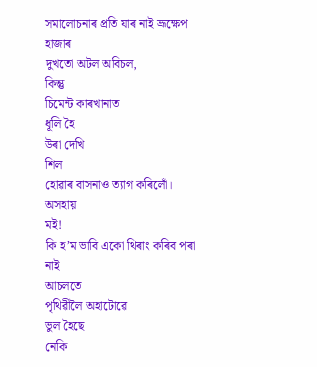সমালোচনাৰ প্ৰতি যাৰ নাই ভ্ৰূক্ষেপ
হাজাৰ
দুখতো অটল অবিচল,
কিন্তু
চিমেন্ট কাৰখানাত
ধূলি হৈ
উৰা দেখি
শিল
হোৱাৰ বাসনাও ত্যাগ কৰিলোঁ।
অসহায়
মই!
কি হ’ম ভাবি একো থিৰাং কৰিব পৰা
নাই
আচলতে
পৃথিৱীলৈ অহাটোৱে
ভুল হৈছে
নেকি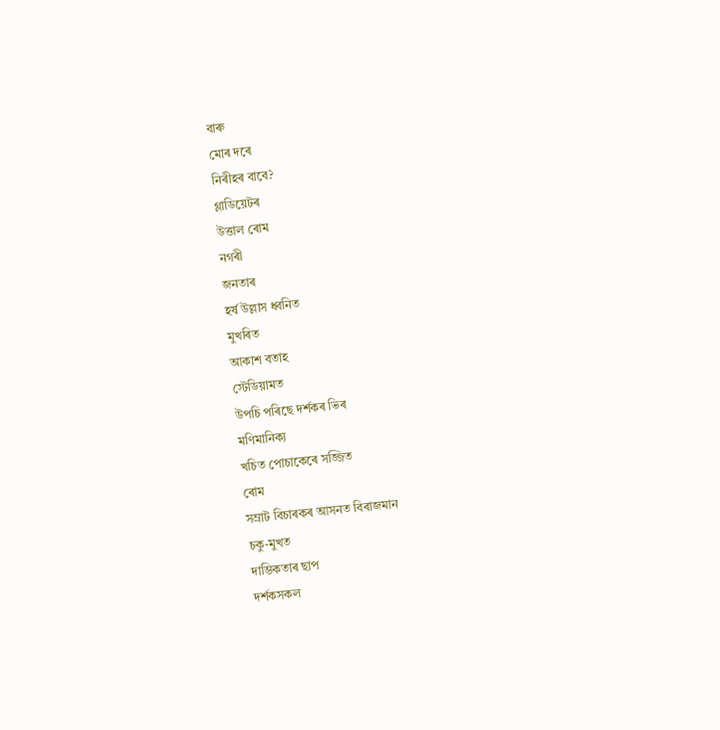বাৰু
মোৰ দৰে
নিৰীহৰ বাবে?
গ্লাডিয়েটৰ
উত্তাল ৰোম
নগৰী
জনতাৰ
হৰ্ষ উল্লাস ধ্বনিত
মুখৰিত
আকাশ বতাহ
স্টেডিয়ামত
উপচি পৰিছে দৰ্শকৰ ভিৰ
মণিমানিক্য
খচিত পোচাকেৰে সজ্জিত
ৰোম
সম্ৰাট বিচাৰকৰ আসনত বিৰাজমান
চকু-মুখত
দাম্ভিকতাৰ ছাপ
দৰ্শকসকল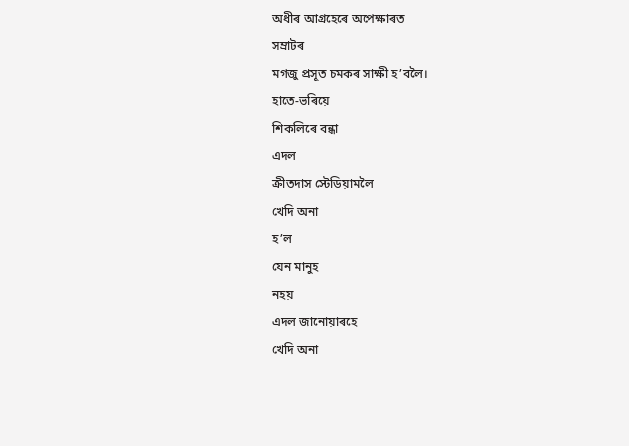অধীৰ আগ্ৰহেৰে অপেক্ষাৰত
সম্ৰাটৰ
মগজু প্ৰসূত চমকৰ সাক্ষী হ’বলৈ।
হাতে-ভৰিয়ে
শিকলিৰে বন্ধা
এদল
ক্ৰীতদাস স্টেডিয়ামলৈ
খেদি অনা
হ’ল
যেন মানুহ
নহয়
এদল জানোয়াৰহে
খেদি অনা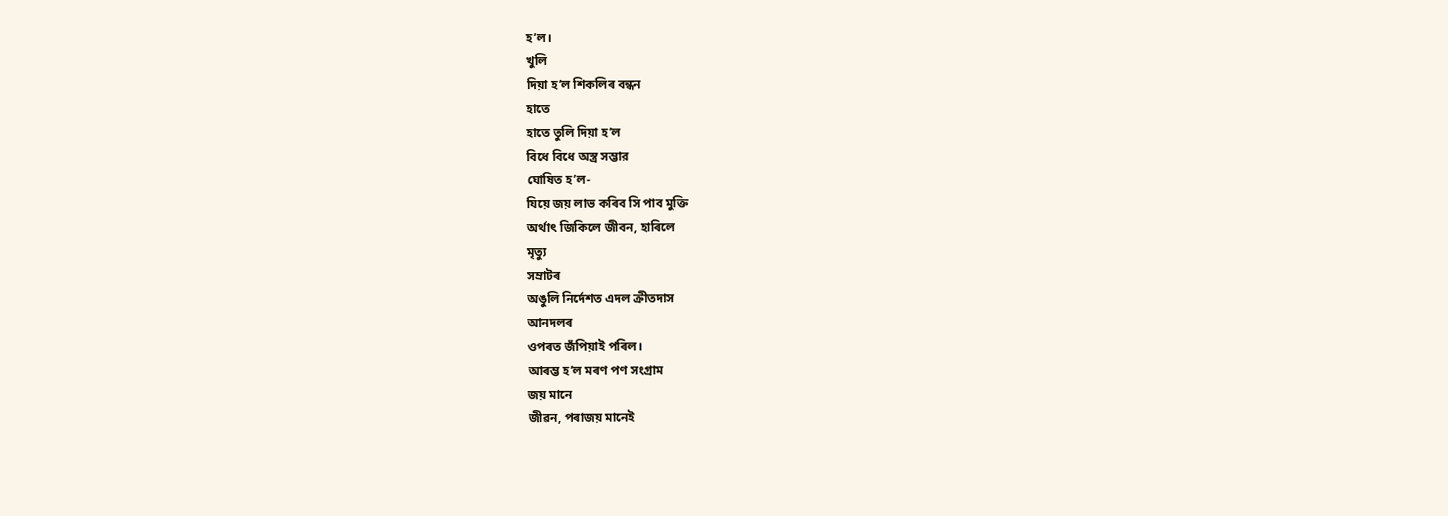হ’ল।
খুলি
দিয়া হ’ল শিকলিৰ বন্ধন
হাতে
হাতে তুলি দিয়া হ’ল
বিধে বিধে অস্ত্র সম্ভার
ঘোষিত হ’ল-
যিয়ে জয় লাভ কৰিব সি পাব মুক্তি
অৰ্থাৎ জিকিলে জীবন, হাৰিলে
মৃত্যু
সম্ৰাটৰ
অঙুলি নিৰ্দেশত এদল ক্ৰীতদাস
আনদলৰ
ওপৰত জঁপিয়াই পৰিল।
আৰম্ভ হ’ল মৰণ পণ সংগ্ৰাম
জয় মানে
জীৱন, পৰাজয় মানেই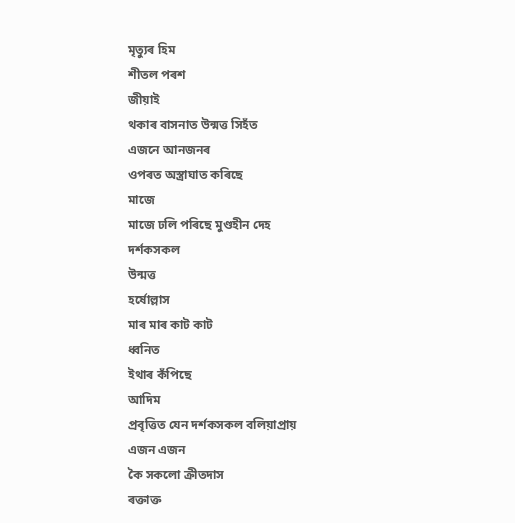মৃত্যুৰ হিম
শীতল পৰশ
জীয়াই
থকাৰ বাসনাত উন্মত্ত সিহঁত
এজনে আনজনৰ
ওপৰত অস্ত্ৰাঘাত কৰিছে
মাজে
মাজে ঢলি পৰিছে মুণ্ডহীন দেহ
দৰ্শকসকল
উন্মত্ত
হৰ্ষোল্লাস
মাৰ মাৰ কাট কাট
ধ্বনিত
ইথাৰ কঁপিছে
আদিম
প্ৰবৃত্তিত যেন দৰ্শকসকল বলিয়াপ্ৰায়
এজন এজন
কৈ সকলো ক্ৰীতদাস
ৰক্তাক্ত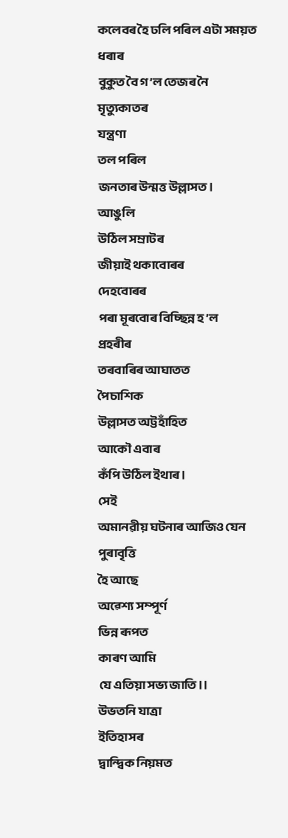কলেবৰ হৈ ঢলি পৰিল এটা সময়ত
ধৰাৰ
বুকুত বৈ গ’ল তেজৰ নৈ
মৃত্যুকাতৰ
যন্ত্ৰণা
তল পৰিল
জনতাৰ উন্মত্ত উল্লাসত।
আঙুলি
উঠিল সম্ৰাটৰ
জীয়াই থকাবোৰৰ
দেহবোৰৰ
পৰা মূৰবোৰ বিচ্ছিন্ন হ’ল
প্ৰহৰীৰ
তৰবাৰিৰ আঘাতত
পৈচাশিক
উল্লাসত অট্টহাঁহিত
আকৌ এবাৰ
কঁপি উঠিল ইথাৰ।
সেই
অমানৱীয় ঘটনাৰ আজিও যেন
পুৰাবৃত্তি
হৈ আছে
অৱ্শ্যে সম্পূৰ্ণ
ভিন্ন ৰূপত
কাৰণ আমি
যে এতিয়া সভ্য জাতি।।
উভতনি যাত্ৰা
ইতিহাসৰ
দ্বান্দ্বিক নিয়মত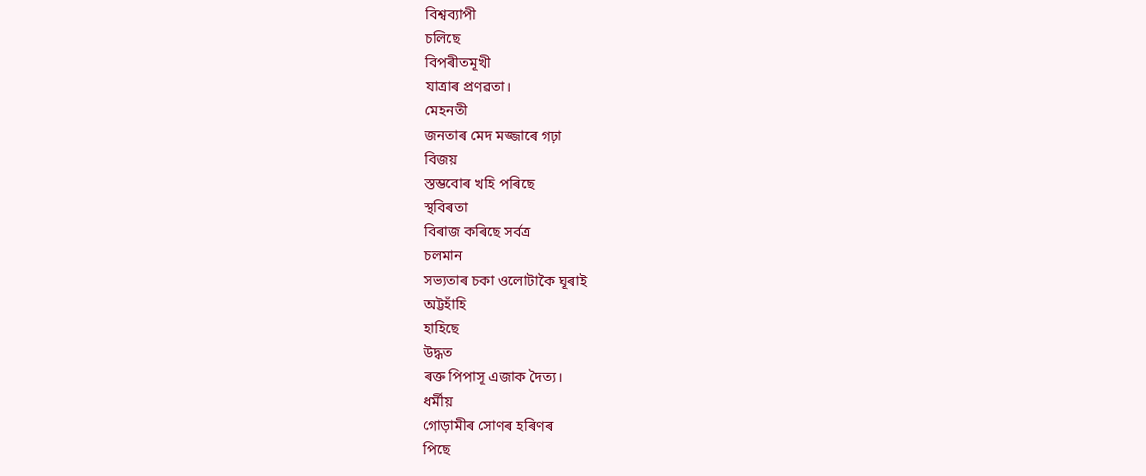বিশ্বব্যাপী
চলিছে
বিপৰীতমূখী
যাত্ৰাৰ প্ৰণৱতা।
মেহনতী
জনতাৰ মেদ মজ্জাৰে গঢ়া
বিজয়
স্তম্ভবোৰ খহি পৰিছে
স্থবিৰতা
বিৰাজ কৰিছে সৰ্বত্ৰ
চলমান
সভ্যতাৰ চকা ওলোটাকৈ ঘূৰাই
অট্টহাঁহি
হাহিছে
উদ্ধত
ৰক্ত পিপাসূ এজাক দৈত্য।
ধৰ্মীয়
গোড়ামীৰ সোণৰ হৰিণৰ
পিছে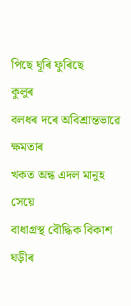পিছে ঘূৰি ফুৰিছে
কুলুৰ
বলধৰ দৰে অবিশ্ৰান্তভাৱে
ক্ষমতাৰ
খকত অন্ধ এদল মানুহ
সেয়ে
বাধাগ্ৰস্থ বৌদ্ধিক বিকাশ
ঘড়ীৰ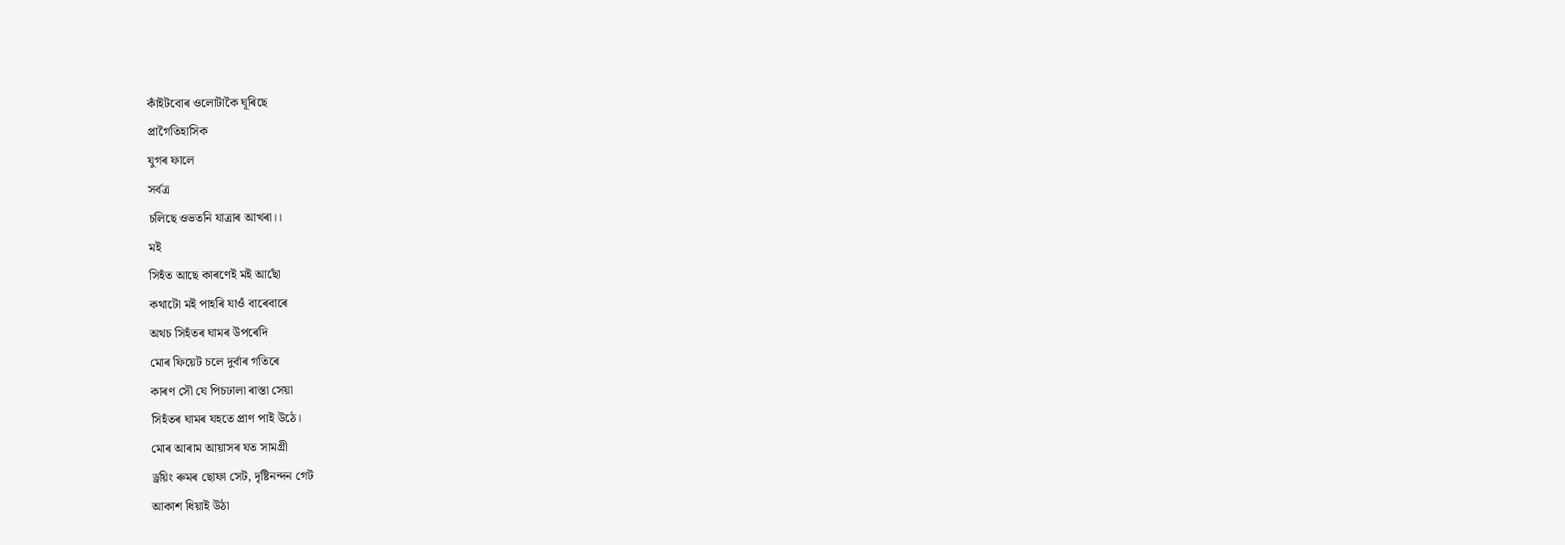কাঁইটবোৰ ওলোটাকৈ ঘূৰিছে
প্ৰাগৈতিহাসিক
যুগৰ ফালে
সৰ্বত্ৰ
চলিছে ওভতনি যাত্ৰাৰ আখৰা।।
মই
সিহঁত আছে কাৰণেই মই আছোঁ
কথাটো মই পাহৰি যাওঁ বাৰেবাৰে
অথচ সিহঁতৰ ঘামৰ উপৰেদি
মোৰ ফিয়েট চলে দুৰ্বাৰ গতিৰে
কাৰণ সৌ যে পিচঢালা ৰাস্তা সেয়া
সিহঁতৰ ঘামৰ যহতে প্ৰাণ পাই উঠে।
মোৰ আৰাম আয়াসৰ যত সামগ্ৰী
ড্রয়িং ৰুমৰ ছোফা সেট, দৃষ্টিনন্দন গেট
আকাশ ধিয়াই উঠা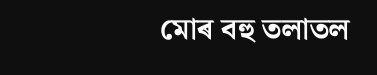মোৰ বহু তলাতল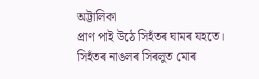অট্টালিকা
প্ৰাণ পাই উঠে সিহঁতৰ ঘামৰ যহতে।
সিহঁতৰ নাঙলৰ সিৰলুত মোৰ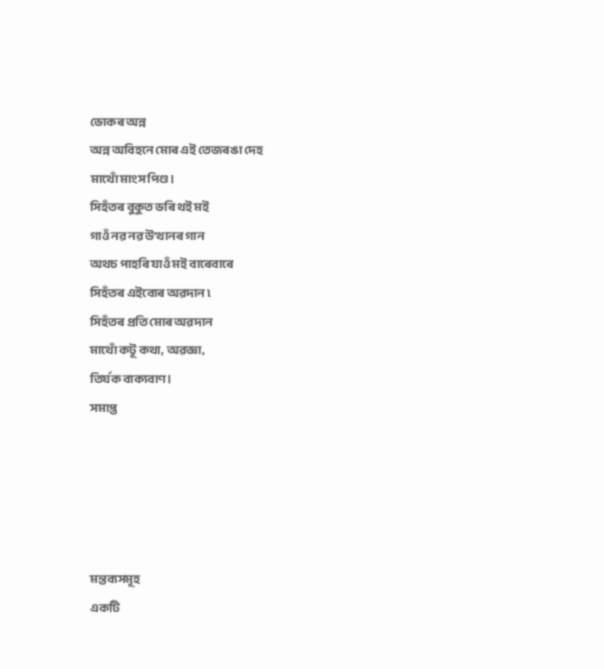ভোকৰ অন্ন
অন্ন অবিহনে মোৰ এই তেজৰঙা দেহ
মাথোঁ মাংস পিণ্ড।
সিহঁতৰ বুকুত ভৰি থই মই
গাওঁ নৱ নৱ উত্থানৰ গান
অথচ পাহৰি যাওঁ মই বাৰেবাৰে
সিহঁতৰ এইবোৰ অৱদান ৷
সিহঁতৰ প্ৰতি মোৰ অৱদান
মাথোঁ কটূ কথা, অৱজ্ঞা,
তির্যক বাক্যবাণ।
সমাপ্ত





মন্তব্যসমূহ
একটি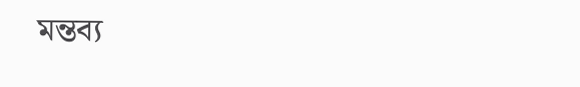মন্তব্য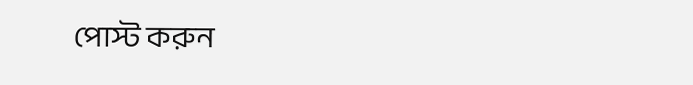পোস্ট করুন